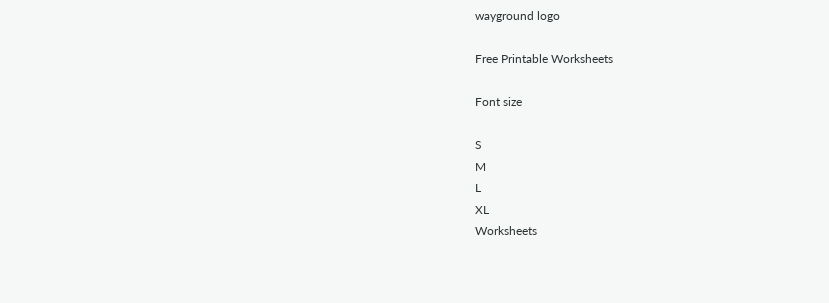wayground logo

Free Printable Worksheets

Font size

S
M
L
XL
Worksheets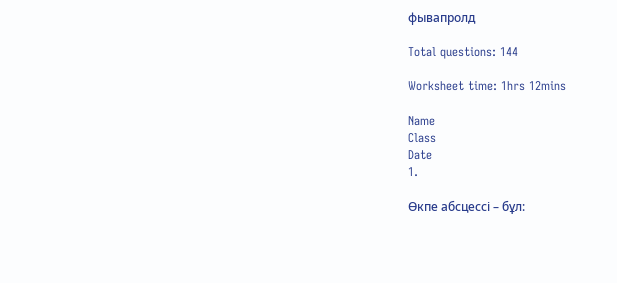фывапролд

Total questions: 144

Worksheet time: 1hrs 12mins

Name
Class
Date
1.

Өкпе абсцессі – бұл: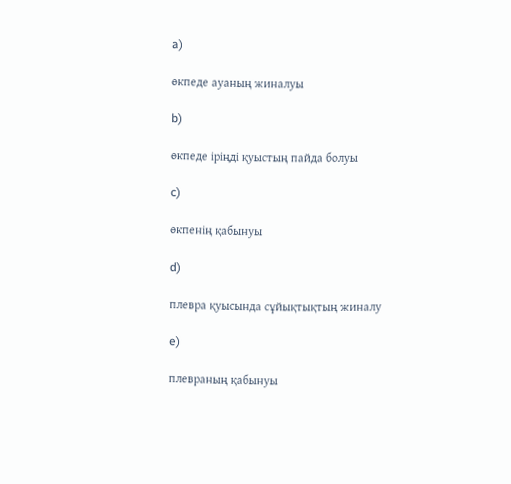a)

өкпеде ауаның жиналуы

b)

өкпеде іріңді қуыстың пайда болуы

c)

өкпенің қабынуы

d)

плевра қуысында сұйықтықтың жиналу

e)

плевраның қабынуы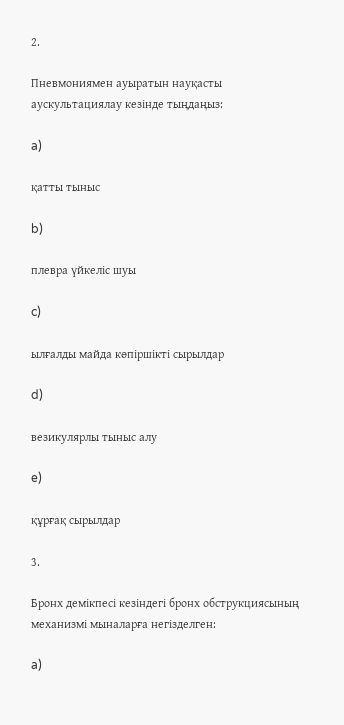2.

Пневмониямен ауыратын науқасты аускультациялау кезінде тыңдаңыз:

a)

қатты тыныс

b)

плевра үйкеліс шуы

c)

ылғалды майда көпіршікті сырылдар

d)

везикулярлы тыныс алу

e)

құрғақ сырылдар

3.

Бронх демікпесі кезіндегі бронх обструкциясының механизмі мыналарға негізделген:

a)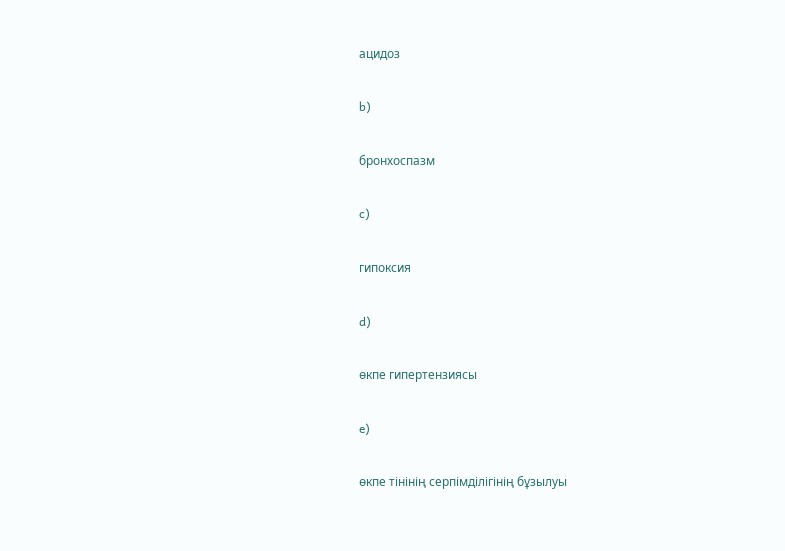ацидоз

b)

бронхоспазм

c)

гипоксия

d)

өкпе гипертензиясы

e)

өкпе тінінің серпімділігінің бұзылуы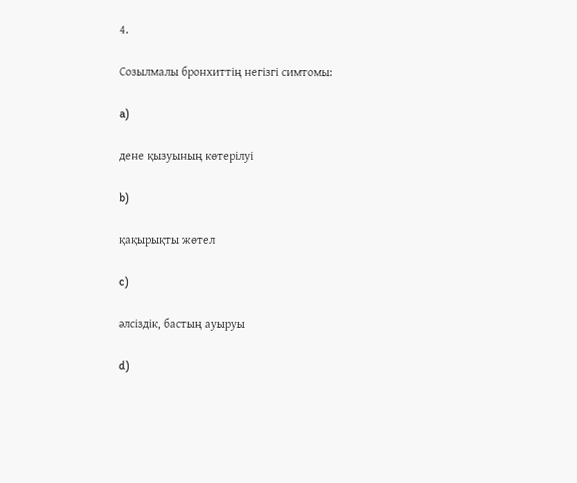4.

Созылмалы бронхиттің негізгі симтомы:

a)

дене қызуының көтерілуі

b)

қақырықты жөтел

c)

әлсіздік, бастың ауыруы

d)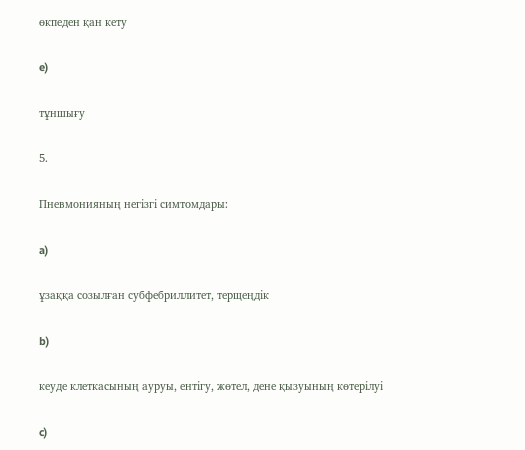өкпеден қан кету

e)

тұншығу

5.

Пневмонияның негізгі симтомдары:

a)

ұзаққа созылған субфебриллитет, терщеңдік

b)

кеуде клеткасының ауруы, ентігу, жөтел, дене қызуының көтерілуі

c)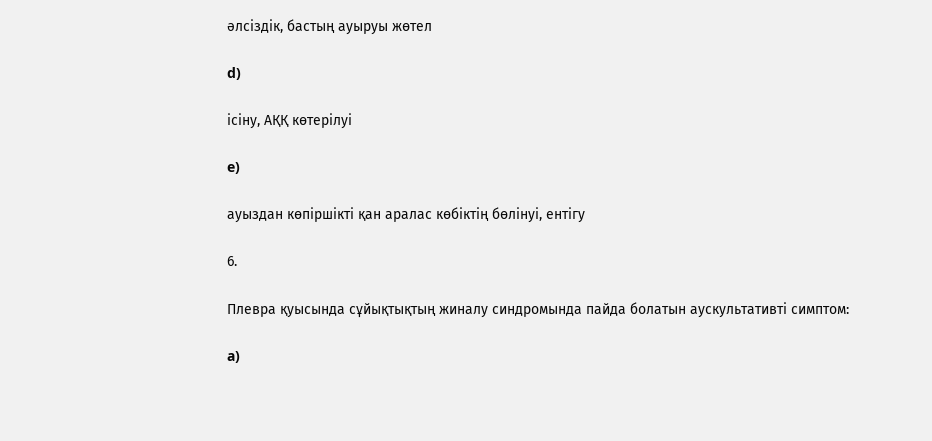әлсіздік, бастың ауыруы жөтел

d)

ісіну, АҚҚ көтерілуі

e)

ауыздан көпіршікті қан аралас көбіктің бөлінуі, ентігу

6.

Плевра қуысында сұйықтықтың жиналу синдромында пайда болатын аускультативті симптом:

a)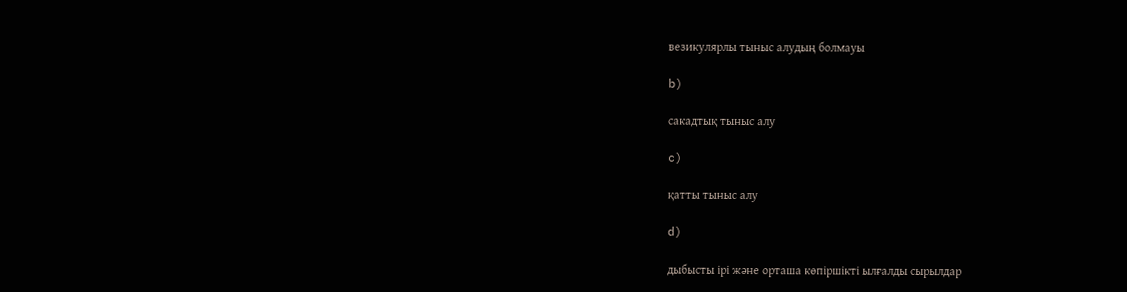везикулярлы тыныс алудың болмауы

b)

сакадтық тыныс алу

c)

қатты тыныс алу

d)

дыбысты ірі және орташа көпіршікті ылғалды сырылдар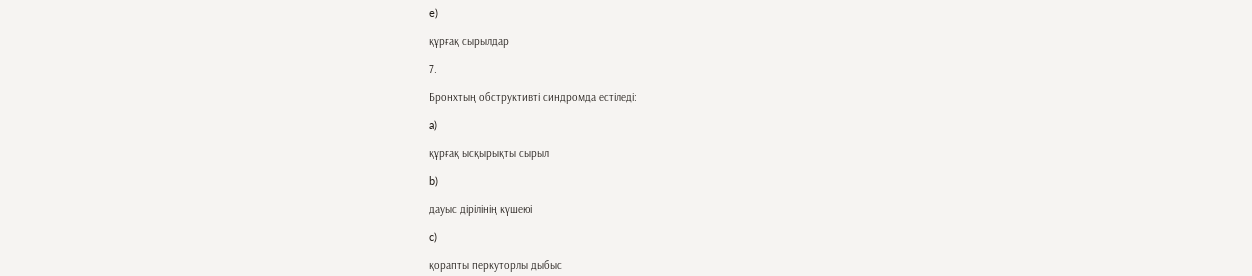e)

құрғақ сырылдар

7.

Бронхтың обструктивті синдромда естіледі:

a)

құрғақ ысқырықты сырыл

b)

дауыс дірілінің күшеюі

c)

қорапты перкуторлы дыбыс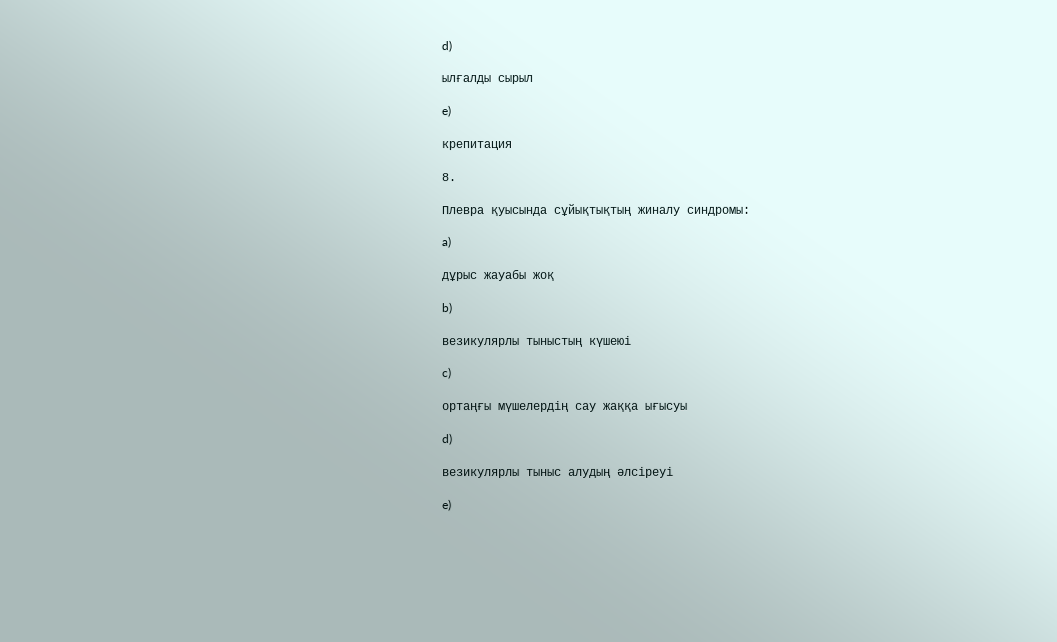d)

ылғалды сырыл

e)

крепитация

8.

Плевра қуысында сұйықтықтың жиналу синдромы:

a)

дұрыс жауабы жоқ

b)

везикулярлы тыныстың күшеюі

c)

ортаңғы мүшелердің сау жаққа ығысуы

d)

везикулярлы тыныс алудың әлсіреуі

e)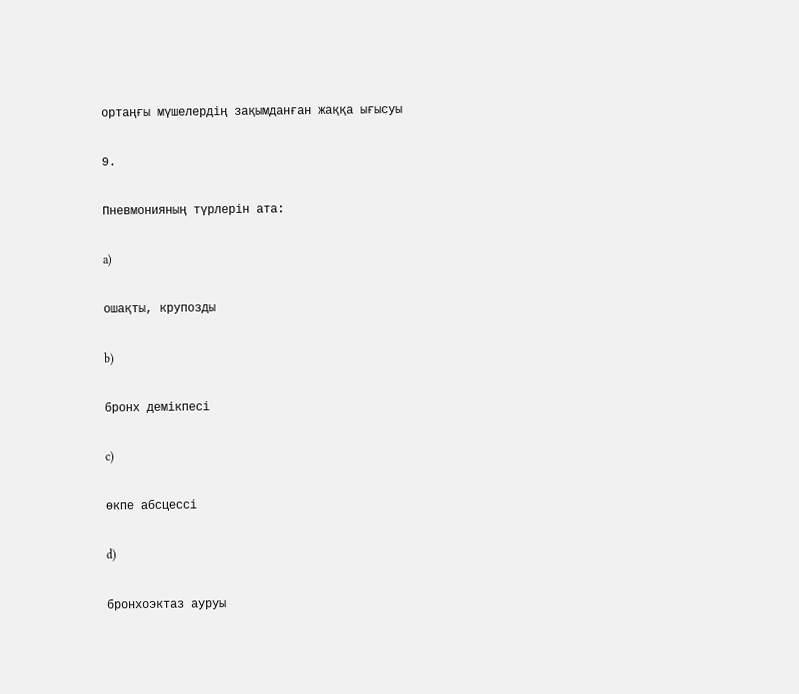ортаңғы мүшелердің зақымданған жаққа ығысуы

9.

Пневмонияның түрлерін ата:

a)

ошақты, крупозды

b)

бронх демікпесі

c)

өкпе абсцессі

d)

бронхоэктаз ауруы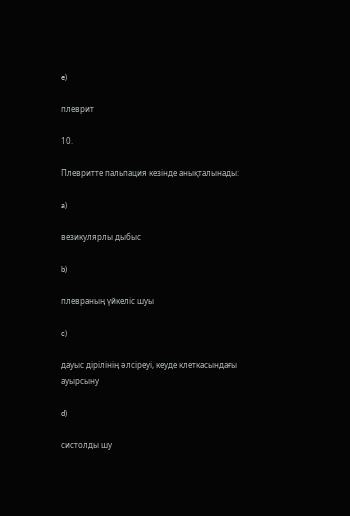e)

плеврит

10.

Плевритте пальпация кезінде анықталынады:

a)

везикулярлы дыбыс

b)

плевраның үйкеліс шуы

c)

дауыс дірілінің әлсіреуі, кеуде клеткасындағы ауырсыну

d)

систолды шу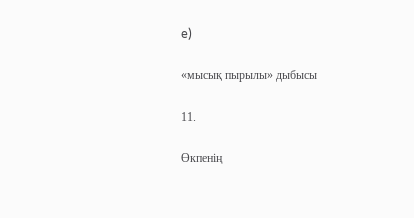e)

«мысық пырылы» дыбысы

11.

Өкпенің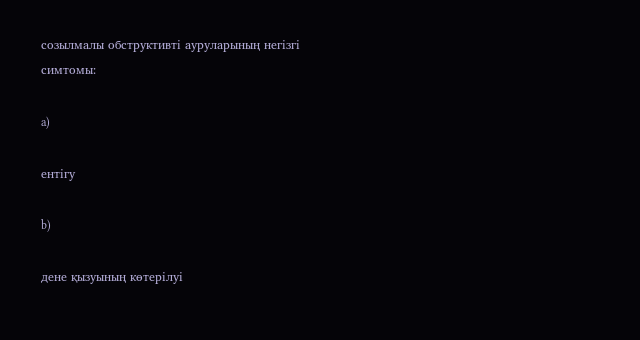созылмалы обструктивті ауруларының негізгі симтомы:

a)

ентігу

b)

дене қызуының көтерілуі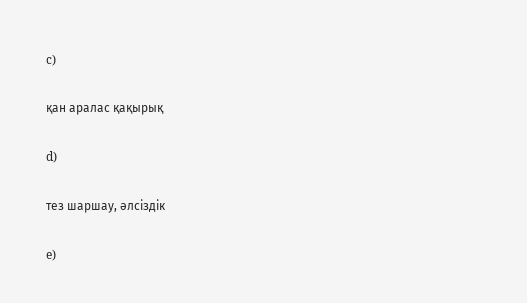c)

қан аралас қақырық

d)

тез шаршау, әлсіздік

e)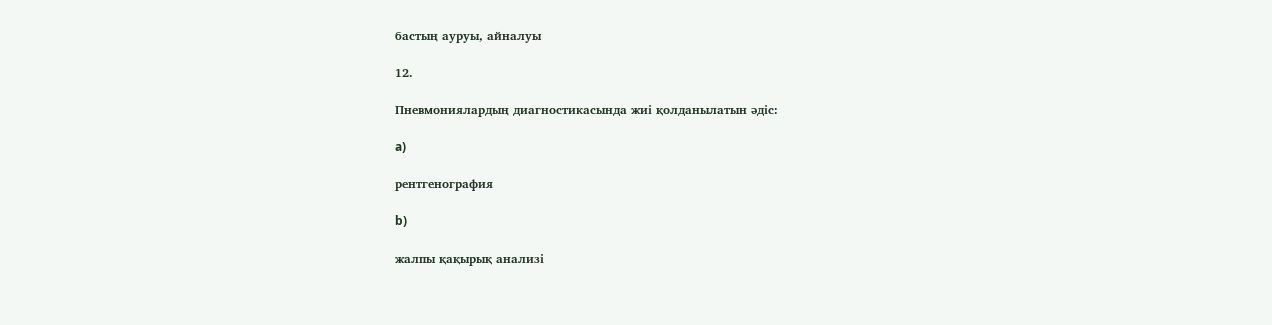бастың ауруы, айналуы

12.

Пневмониялардың диагностикасында жиі қолданылатын әдіс:

a)

рентгенография

b)

жалпы қақырық анализі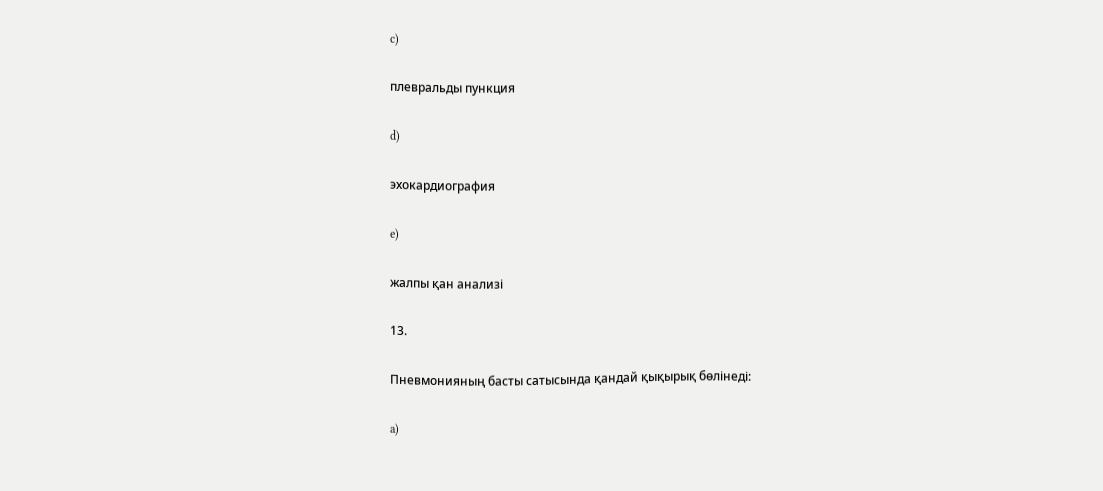c)

плевральды пункция

d)

эхокардиография

e)

жалпы қан анализі

13.

Пневмонияның басты сатысында қандай қықырық бөлінеді:

a)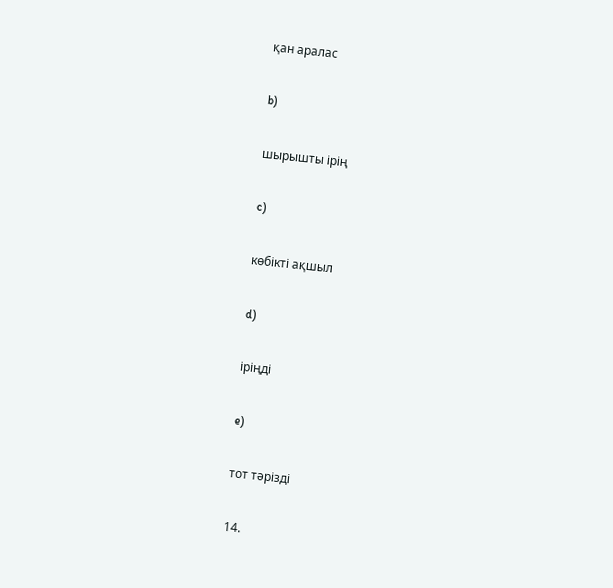қан аралас

b)

шырышты ірің

c)

көбікті ақшыл

d)

іріңді

e)

тот тәрізді

14.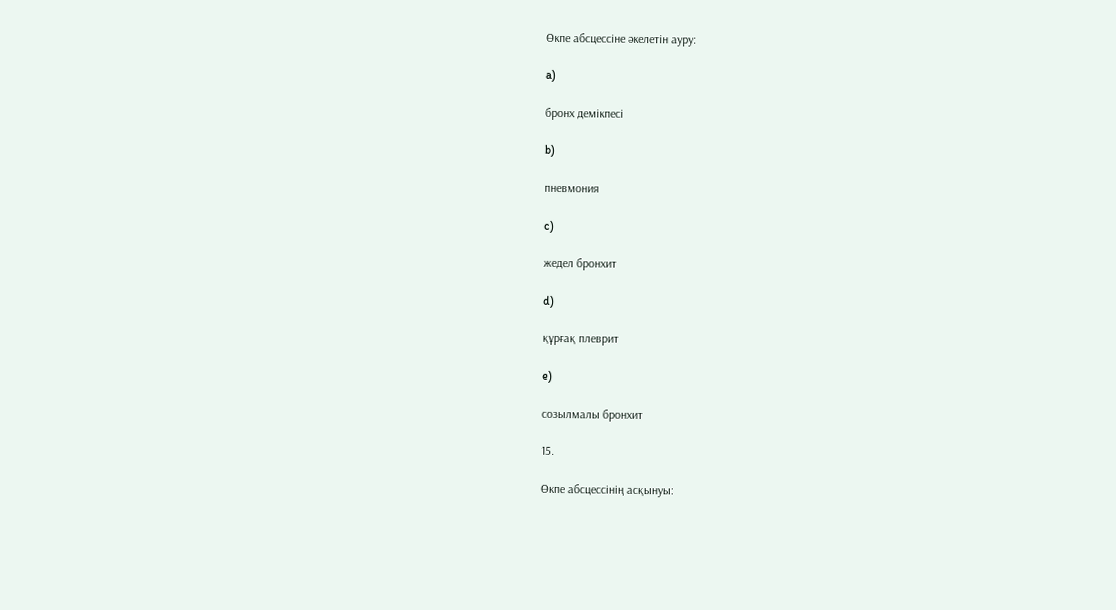Өкпе абсцессіне әкелетін ауру:

a)

бронх демікпесі

b)

пневмония

c)

жедел бронхит

d)

құрғақ плеврит

e)

созылмалы бронхит

15.

Өкпе абсцессінің асқынуы: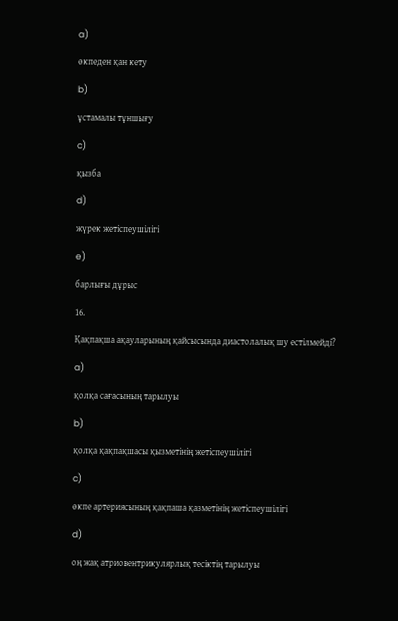a)

өкпеден қан кету

b)

ұстамалы тұншығу

c)

қызба

d)

жүрек жетіспеушілігі

e)

барлығы дұрыс

16.

Қақпақша ақауларының қайсысында диастолалық шу естілмейді?

a)

қолқа сағасының тарылуы

b)

қолқа қақпақшасы қызметінің жетіспеушілігі

c)

өкпе артериясының қақпаша қазметінің жетіспеушілігі

d)

оң жақ атриовентрикулярлық тесіктің тарылуы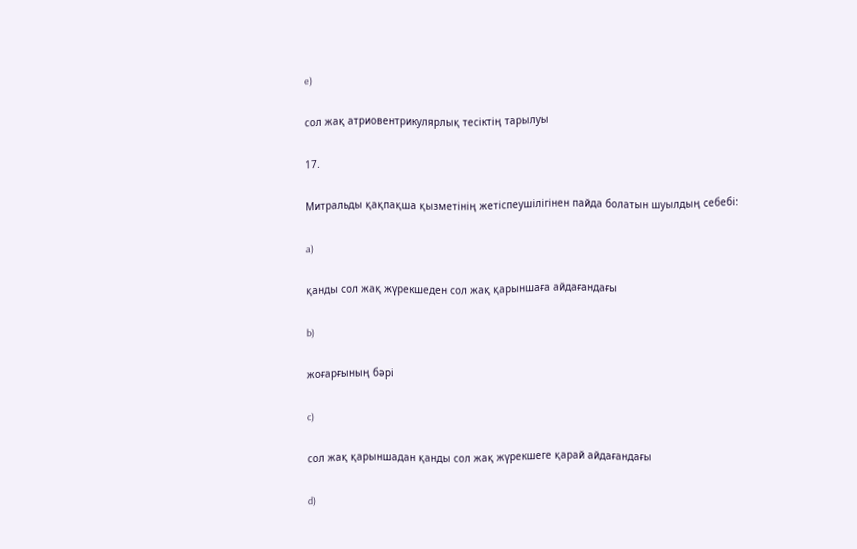e)

сол жақ атриовентрикулярлық тесіктің тарылуы

17.

Митральды қақпақша қызметінің жетіспеушілігінен пайда болатын шуылдың себебі:

a)

қанды сол жақ жүрекшеден сол жақ қарыншаға айдағандағы

b)

жоғарғының бәрі

c)

сол жақ қарыншадан қанды сол жақ жүрекшеге қарай айдағандағы

d)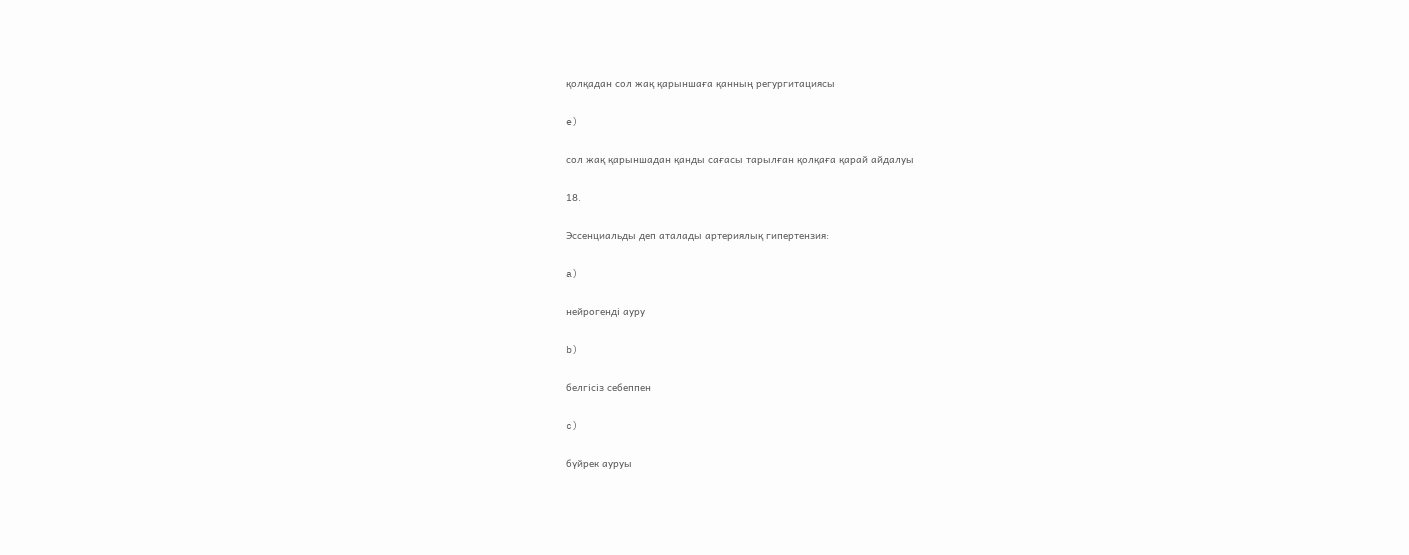қолқадан сол жақ қарыншаға қанның регургитациясы

e)

сол жақ қарыншадан қанды сағасы тарылған қолқаға қарай айдалуы

18.

Эссенциальды деп аталады артериялық гипертензия:

a)

нейрогенді ауру

b)

белгісіз себеппен

c)

бүйрек ауруы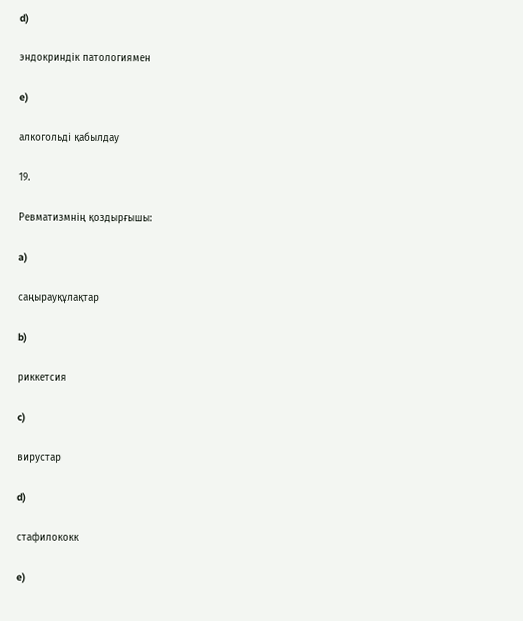d)

эндокриндік патологиямен

e)

алкогольді қабылдау

19.

Ревматизмнің қоздырғышы:

a)

саңырауқұлақтар

b)

риккетсия

c)

вирустар

d)

стафилококк

e)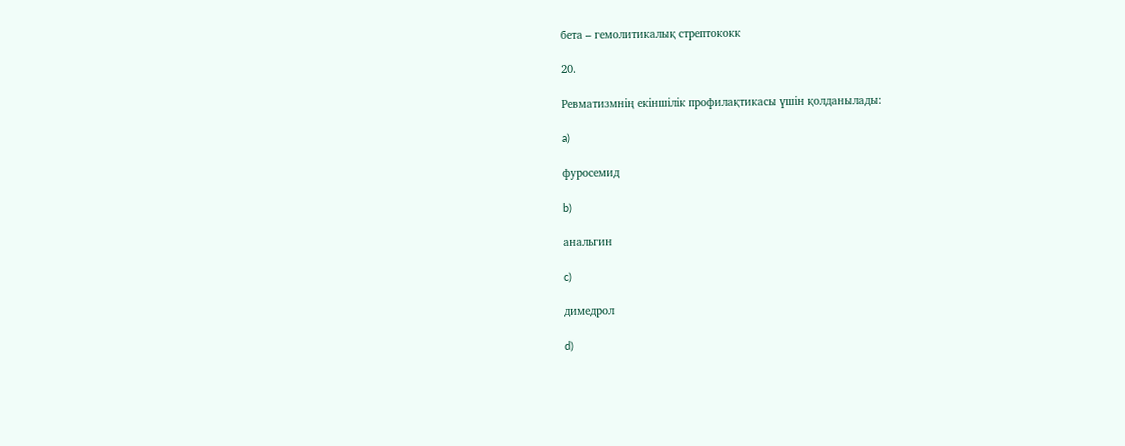бета – гемолитикалық стрептококк

20.

Ревматизмнің екіншілік профилақтикасы үшін қолданылады:

a)

фуросемид

b)

анальгин

c)

димедрол

d)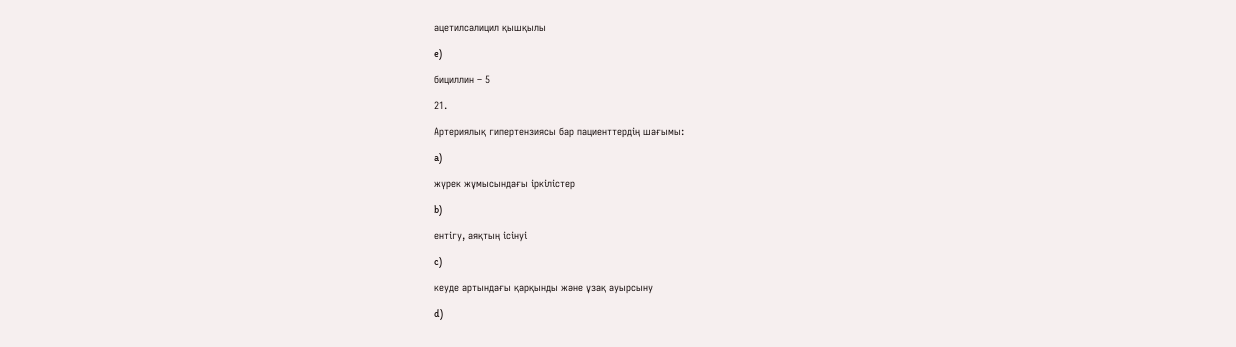ацетилсалицил қышқылы

e)

бициллин – 5

21.

Артериялық гипертензиясы бар пациенттердің шағымы:

a)

жүрек жұмысындағы іркілістер

b)

ентігу, аяқтың ісінуі

c)

кеуде артындағы қарқынды және ұзақ ауырсыну

d)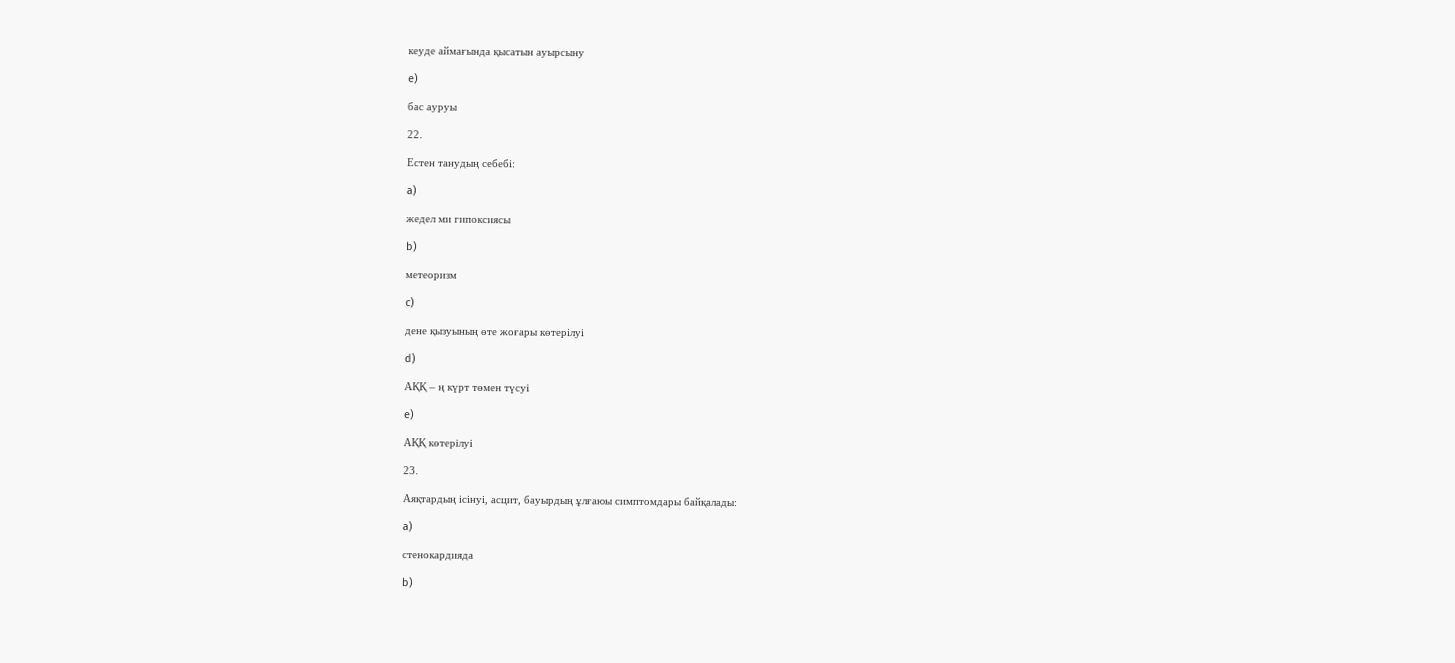кеуде аймағында қысатын ауырсыну

e)

бас ауруы

22.

Естен танудың себебі:

a)

жедел ми гипоксиясы

b)

метеоризм

c)

дене қызуының өте жоғары көтерілуі

d)

АҚҚ – ң күрт төмен түсуі

e)

АҚҚ көтерілуі

23.

Аяқтардың ісінуі, асцит, бауырдың ұлғаюы симптомдары байқалады:

a)

стенокардияда

b)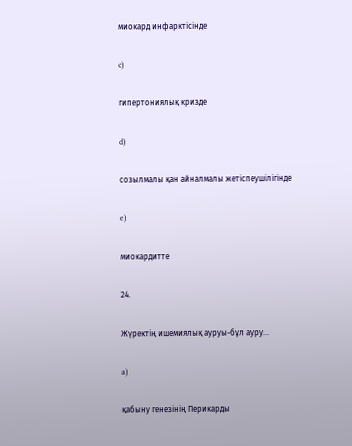миокард инфарктісінде

c)

гипертониялық кризде

d)

созылмалы қан айналмалы жетіспеушілігінде

e)

миокардитте

24.

Жүректің ишемиялық ауруы-бұл ауру...

a)

қабыну генезінің Перикарды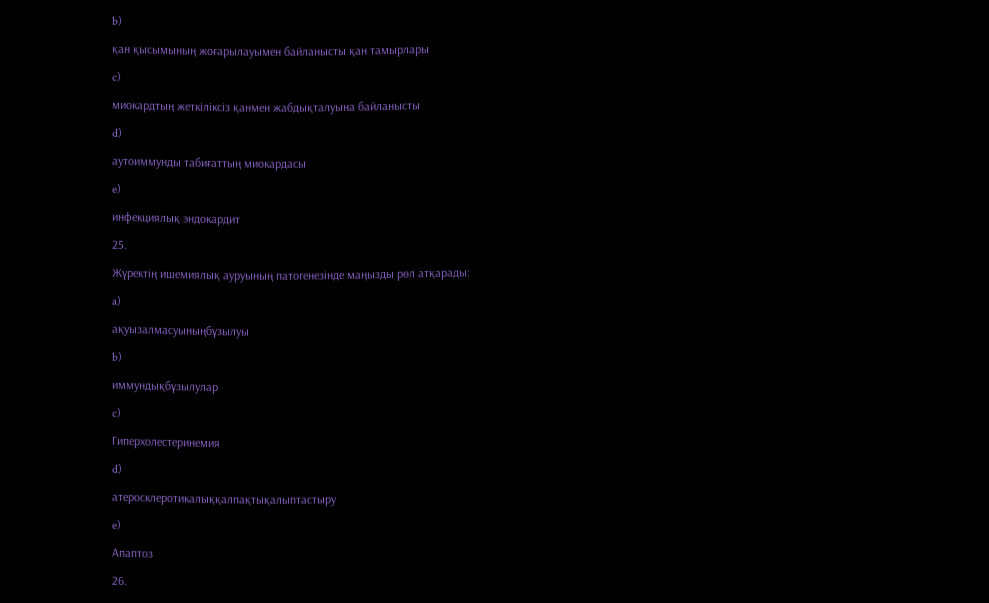b)

қан қысымының жоғарылауымен байланысты қан тамырлары

c)

миокардтың жеткіліксіз қанмен жабдықталуына байланысты

d)

аутоиммунды табиғаттың миокардасы

e)

инфекциялық эндокардит

25.

Жүректің ишемиялық ауруының патогенезінде маңызды рөл атқарады:

a)

ақуызалмасуыныңбұзылуы

b)

иммундықбұзылулар

c)

Гиперхолестеринемия

d)

атеросклеротикалыққалпақтықалыптастыру

e)

Апаптоз

26.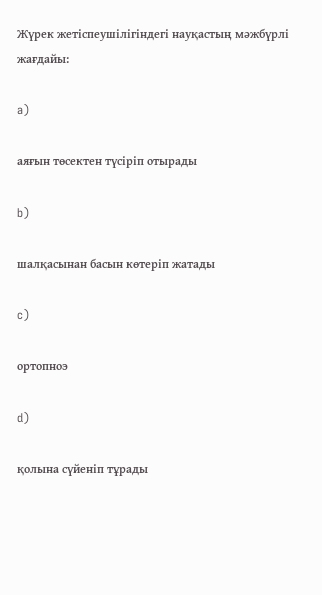Жүрек жетіспеушілігіндегі науқастың мәжбүрлі жағдайы:

a)

аяғын төсектен түсіріп отырады

b)

шалқасынан басын көтеріп жатады

c)

ортопноэ

d)

қолына сүйеніп тұрады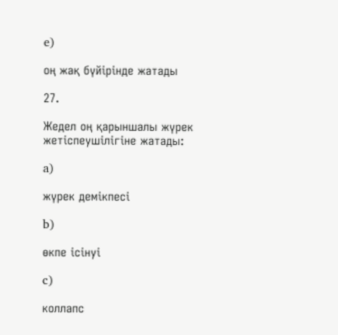e)

оң жақ бүйірінде жатады

27.

Жедел оң қарыншалы жүрек жетіспеушілігіне жатады:

a)

жүрек демікпесі

b)

өкпе ісінуі

c)

коллапс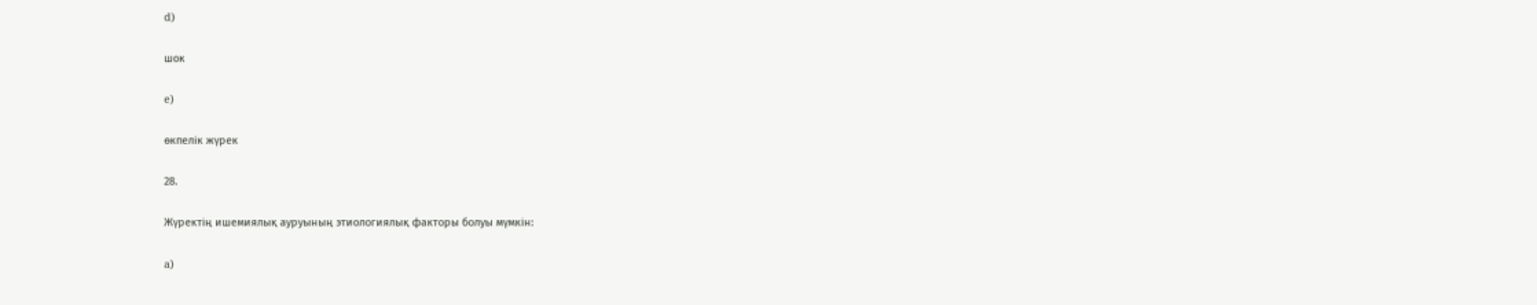d)

шок

e)

өкпелік жүрек

28.

Жүректің ишемиялық ауруының этиологиялық факторы болуы мүмкін:

a)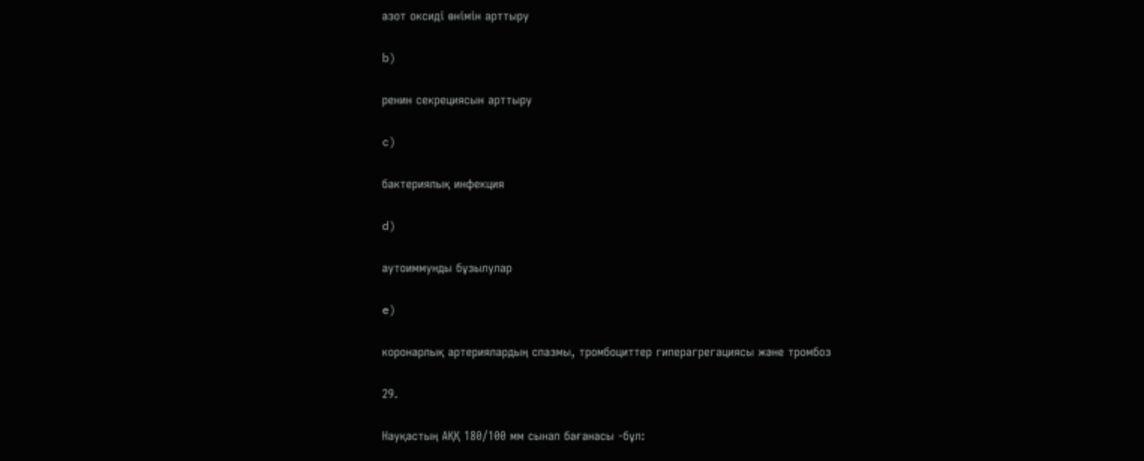азот оксиді өнімін арттыру

b)

ренин секрециясын арттыру

c)

бактериялық инфекция

d)

аутоиммунды бұзылулар

e)

коронарлық артериялардың спазмы, тромбоциттер гиперагрегациясы және тромбоз

29.

Науқастың АҚҚ 180/100 мм сынап бағанасы -бұл: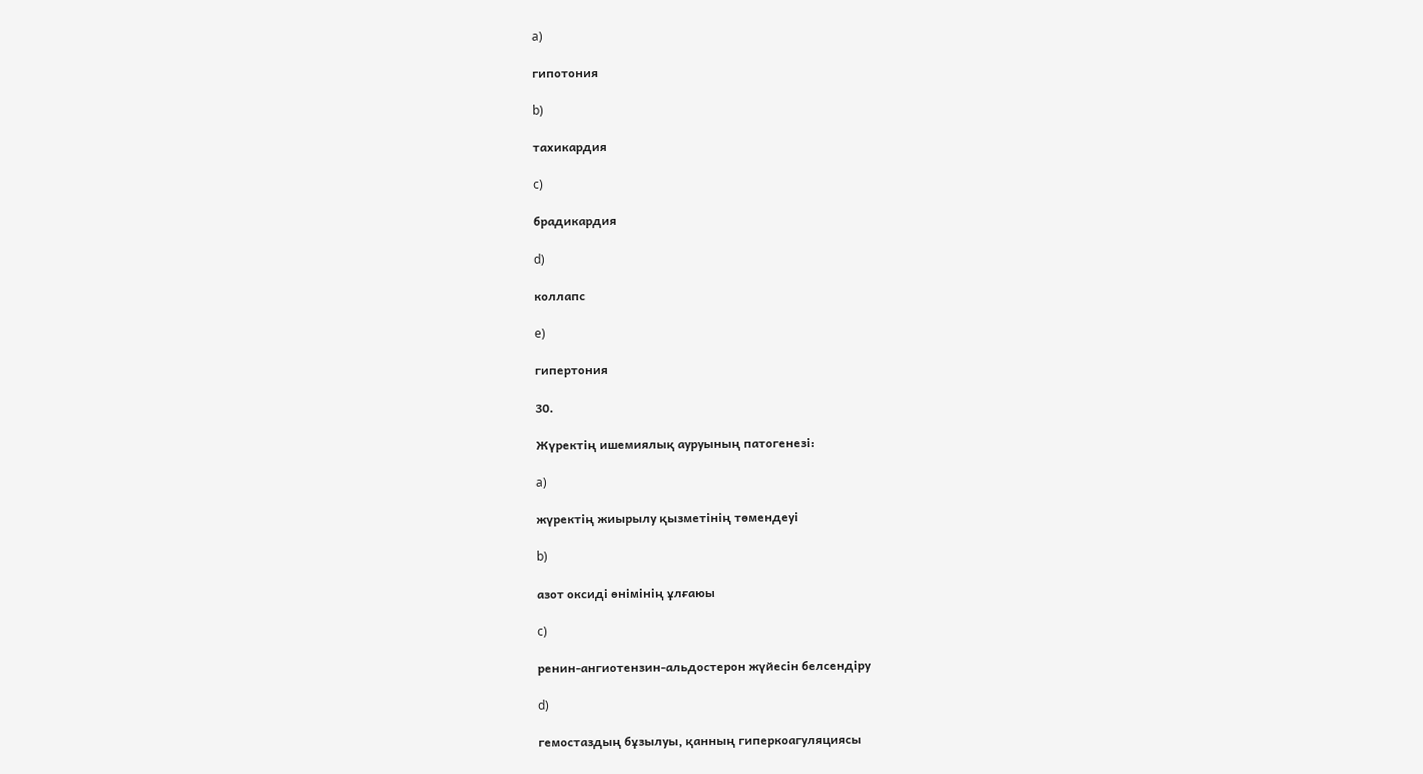a)

гипотония

b)

тахикардия

c)

брадикардия

d)

коллапс

e)

гипертония

30.

Жүректің ишемиялық ауруының патогенезі:

a)

жүректің жиырылу қызметінің төмендеуі

b)

азот оксиді өнімінің ұлғаюы

c)

ренин-ангиотензин-альдостерон жүйесін белсендіру

d)

гемостаздың бұзылуы, қанның гиперкоагуляциясы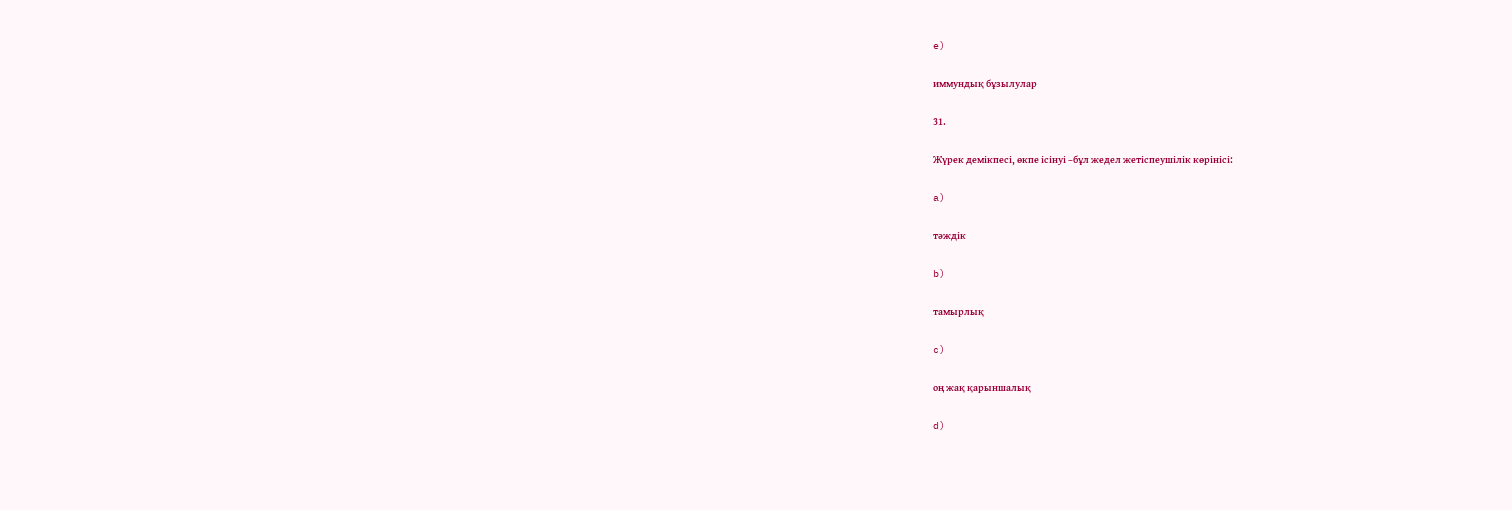e)

иммундық бұзылулар

31.

Жүрек демікпесі, өкпе ісінуі –бұл жедел жетіспеушілік көрінісі:

a)

тәждік

b)

тамырлық

c)

оң жақ қарыншалық

d)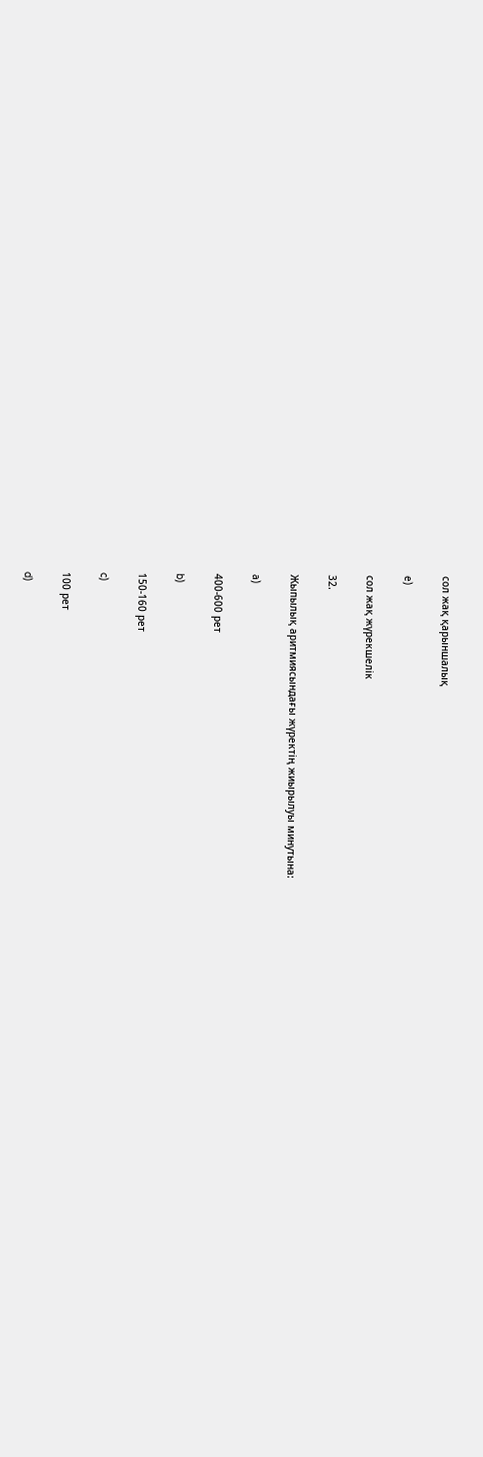сол жақ қарыншалық

e)

сол жақ жүрекшелік

32.

Жыпылық аритмиясындағы жүректің жиырылуы минутына:

a)

400-600 рет

b)

150-160 рет

c)

100 рет

d)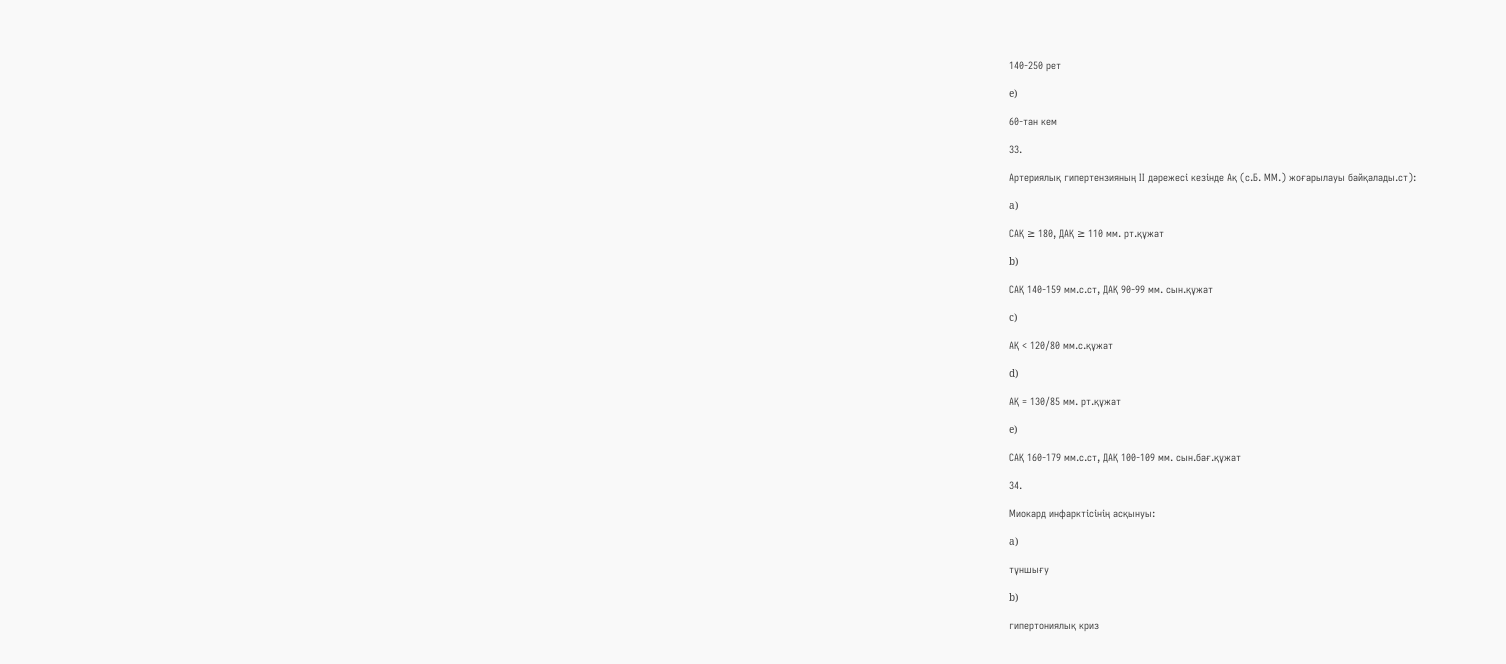140-250 рет

e)

60-тан кем

33.

Артериялық гипертензияның ІІ дәрежесі кезінде Ақ (с.Б. ММ.) жоғарылауы байқалады.ст):

a)

САҚ ≥ 180, ДАҚ ≥ 110 мм. рт.құжат

b)

САҚ 140-159 мм.с.ст, ДАҚ 90-99 мм. сын.құжат

c)

АҚ < 120/80 мм.с.құжат

d)

АҚ = 130/85 мм. рт.құжат

e)

САҚ 160-179 мм.с.ст, ДАҚ 100-109 мм. сын.бағ.құжат

34.

Миокард инфарктісінің асқынуы:

a)

тұншығу

b)

гипертониялық криз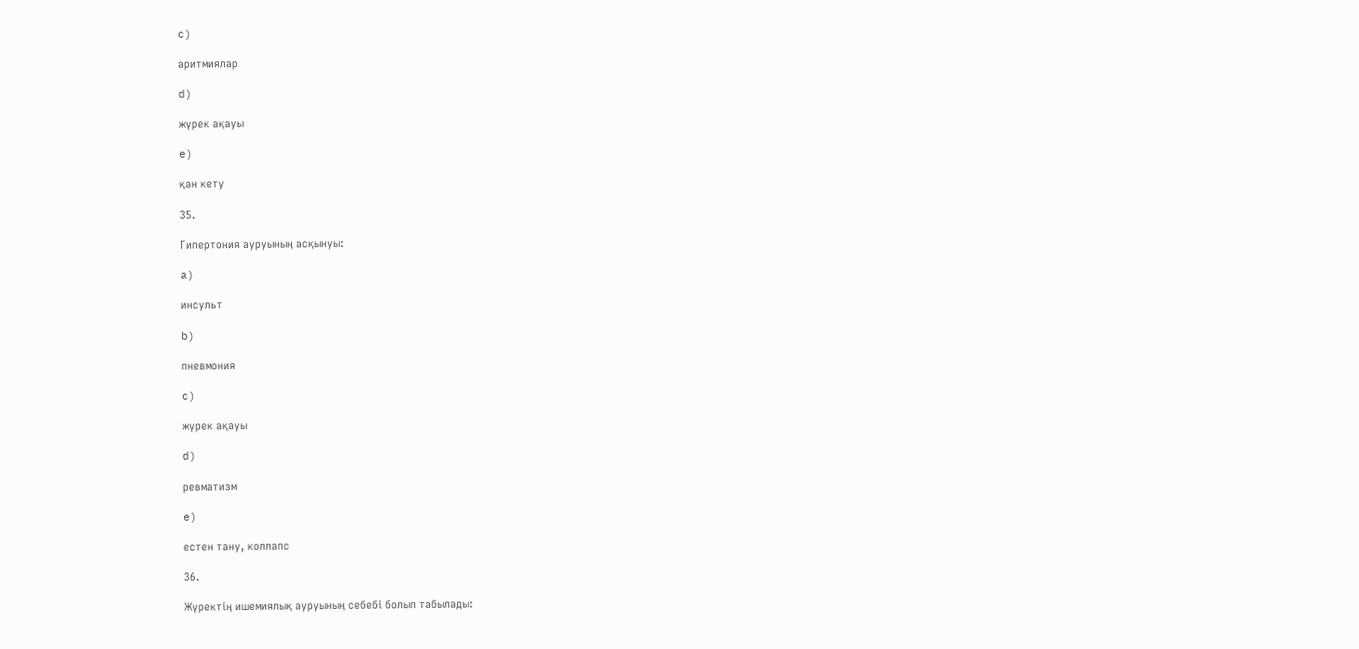c)

аритмиялар

d)

жүрек ақауы

e)

қан кету

35.

Гипертония ауруының асқынуы:

a)

инсульт

b)

пневмония

c)

жүрек ақауы

d)

ревматизм

e)

естен тану, коллапс

36.

Жүректің ишемиялық ауруының себебі болып табылады: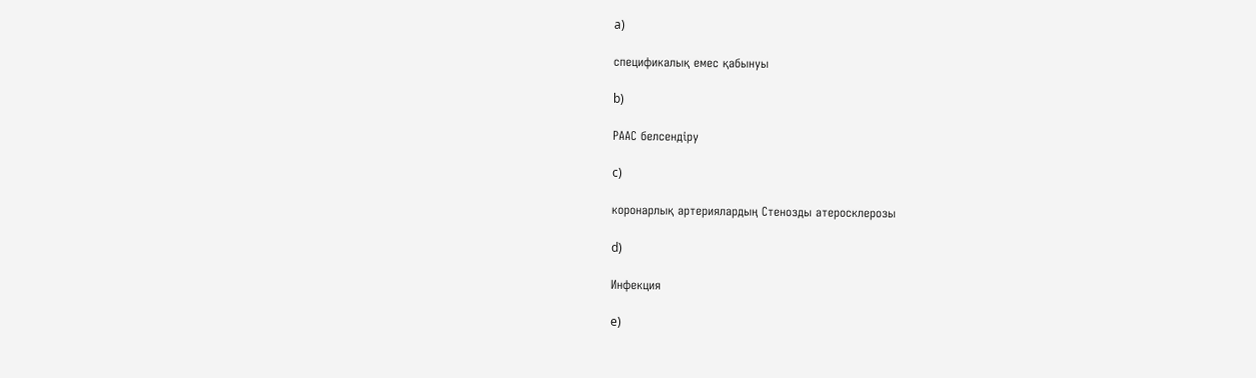a)

спецификалық емес қабынуы

b)

РААС белсендіру

c)

коронарлық артериялардың Стенозды атеросклерозы

d)

Инфекция

e)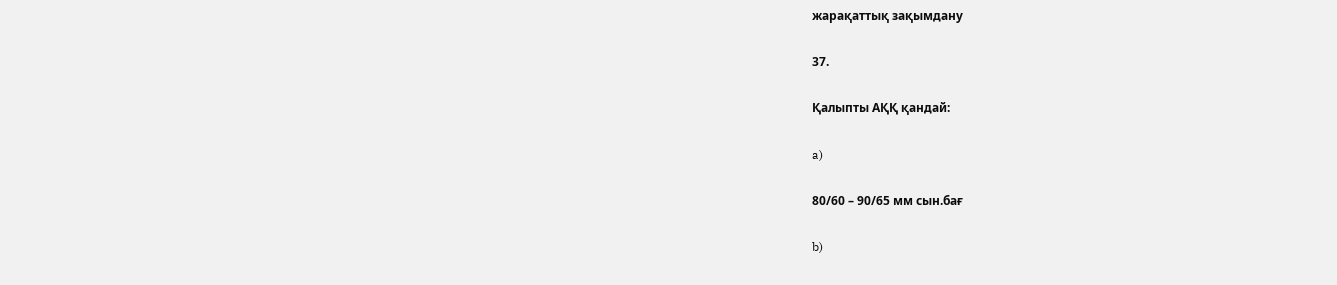жарақаттық зақымдану

37.

Қалыпты АҚҚ қандай:

a)

80/60 – 90/65 мм сын.бағ

b)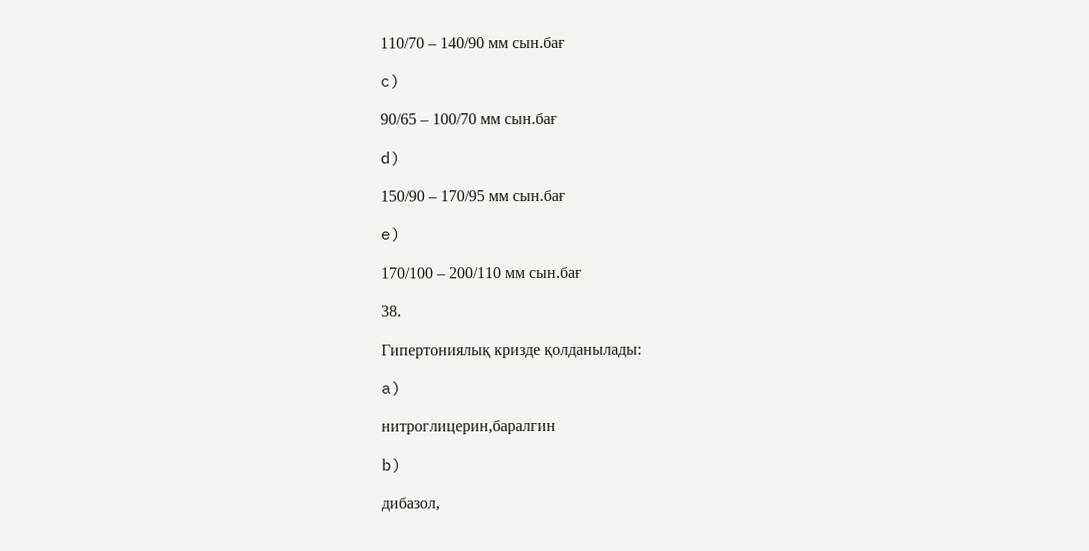110/70 – 140/90 мм сын.бағ

c)

90/65 – 100/70 мм сын.бағ

d)

150/90 – 170/95 мм сын.бағ

e)

170/100 – 200/110 мм сын.бағ

38.

Гипертониялық кризде қолданылады:

a)

нитроглицерин,баралгин

b)

дибазол,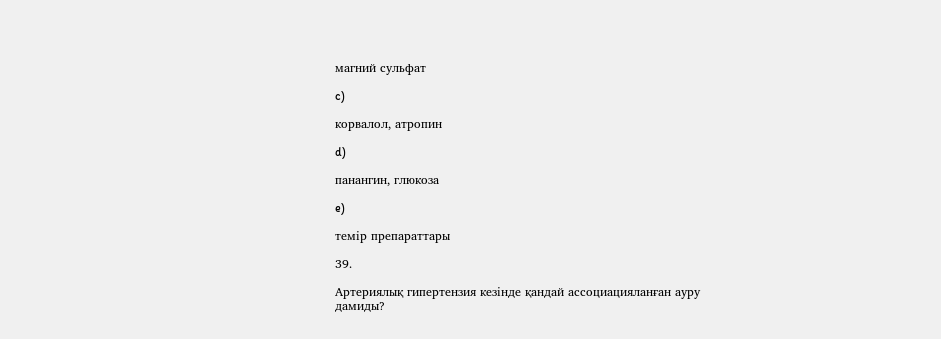магний сульфат

c)

корвалол, атропин

d)

панангин, глюкоза

e)

темір препараттары

39.

Артериялық гипертензия кезінде қандай ассоциацияланған ауру дамиды?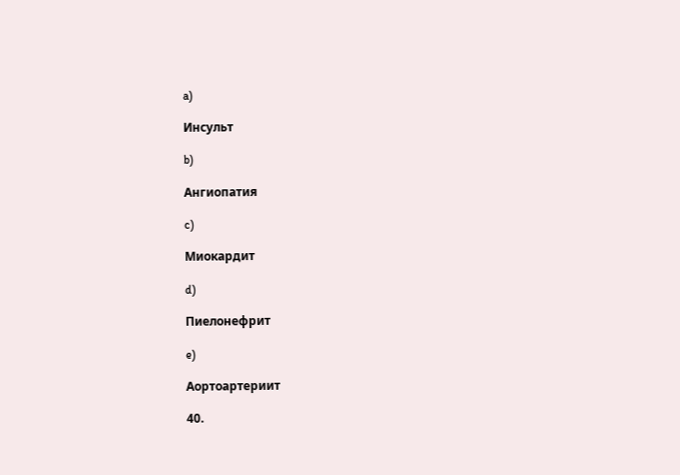a)

Инсульт

b)

Ангиопатия

c)

Миокардит

d)

Пиелонефрит

e)

Аортоартериит

40.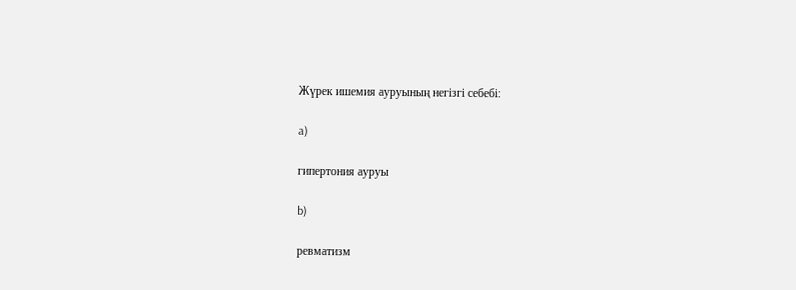Жүрек ишемия ауруының негізгі себебі:

a)

гипертония ауруы

b)

ревматизм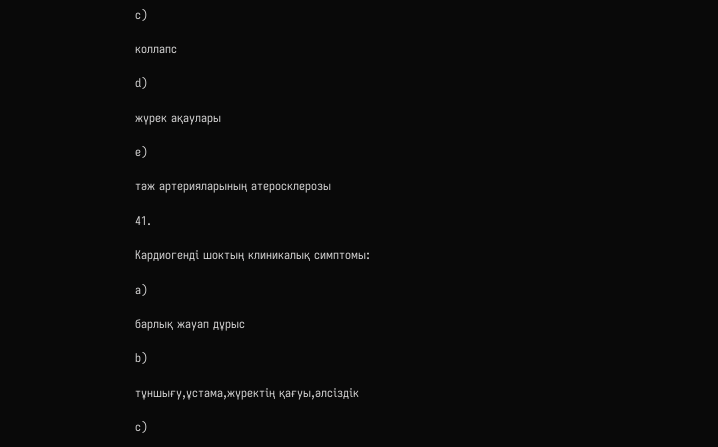c)

коллапс

d)

жүрек ақаулары

e)

тәж артерияларының атеросклерозы

41.

Кардиогенді шоктың клиникалық симптомы:

a)

барлық жауап дұрыс

b)

тұншығу,ұстама,жүректің қағуы,әлсіздік

c)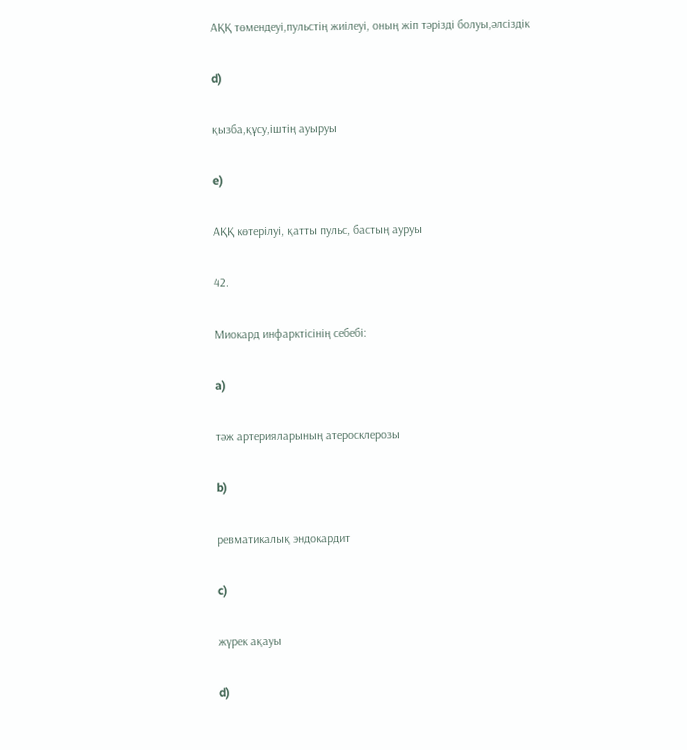АҚҚ төмендеуі,пульстің жиілеуі, оның жіп тәрізді болуы,әлсіздік

d)

қызба,құсу,іштің ауыруы

e)

АҚҚ көтерілуі, қатты пульс, бастың ауруы

42.

Миокард инфарктісінің себебі:

a)

тәж артерияларының атеросклерозы

b)

ревматикалық эндокардит

c)

жүрек ақауы

d)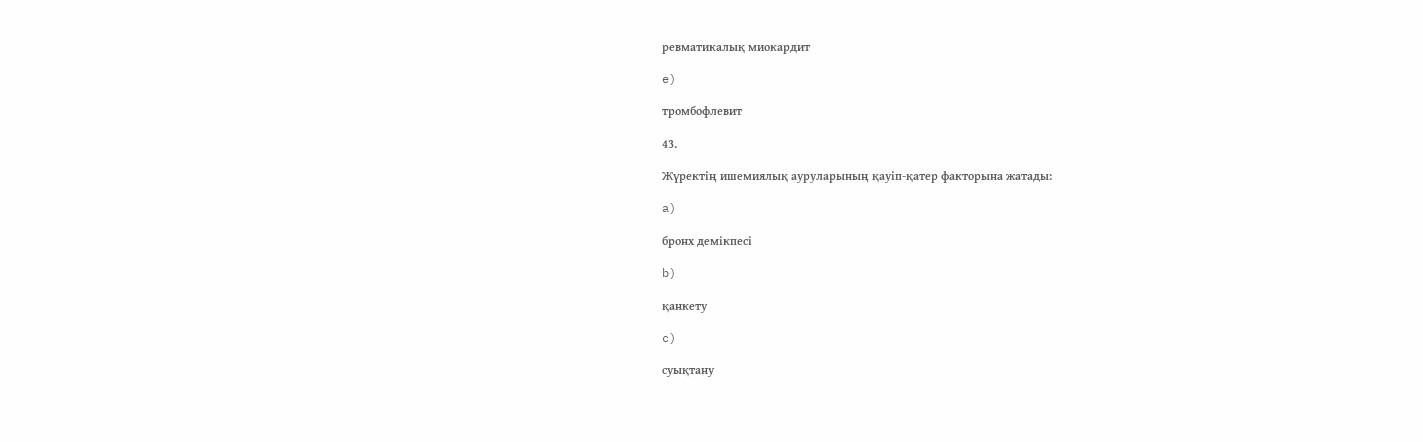ревматикалық миокардит

e)

тромбофлевит

43.

Жүректің ишемиялық ауруларының қауіп-қатер факторына жатады:

a)

бронх демікпесі

b)

қанкету

c)

суықтану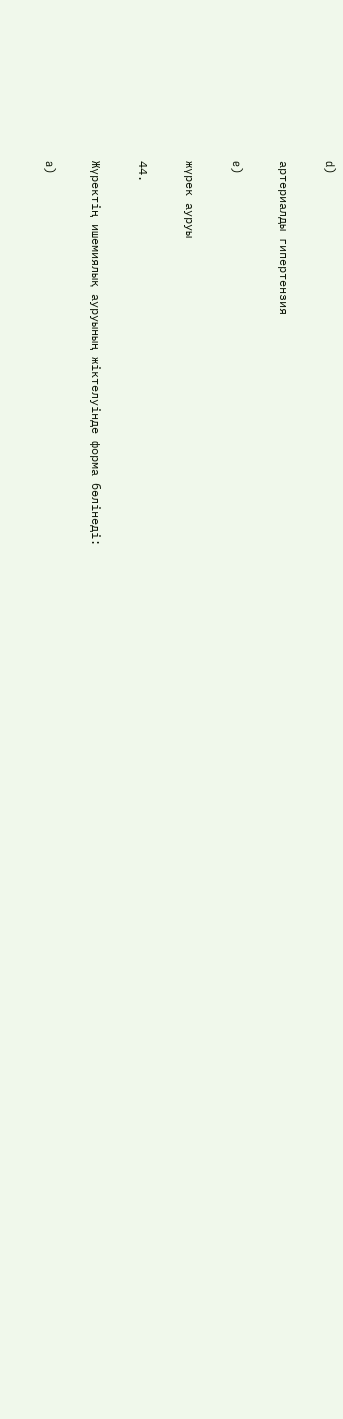d)

артериалды гипертензия

e)

жүрек ауруы

44.

Жүректің ишемиялық ауруының жіктелуінде форма бөлінеді:

a)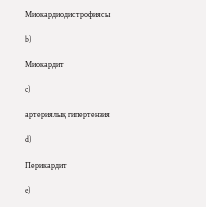Миокардиодистрофиясы

b)

Миокардит

c)

артериялық гипертензия

d)

Перикардит

e)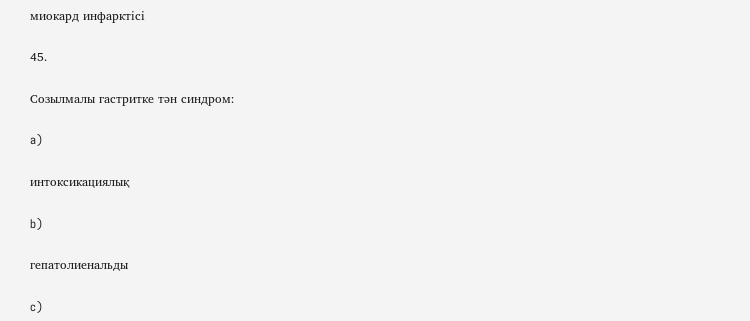миокард инфарктісі

45.

Созылмалы гастритке тән синдром:

a)

интоксикациялық

b)

гепатолиенальды

c)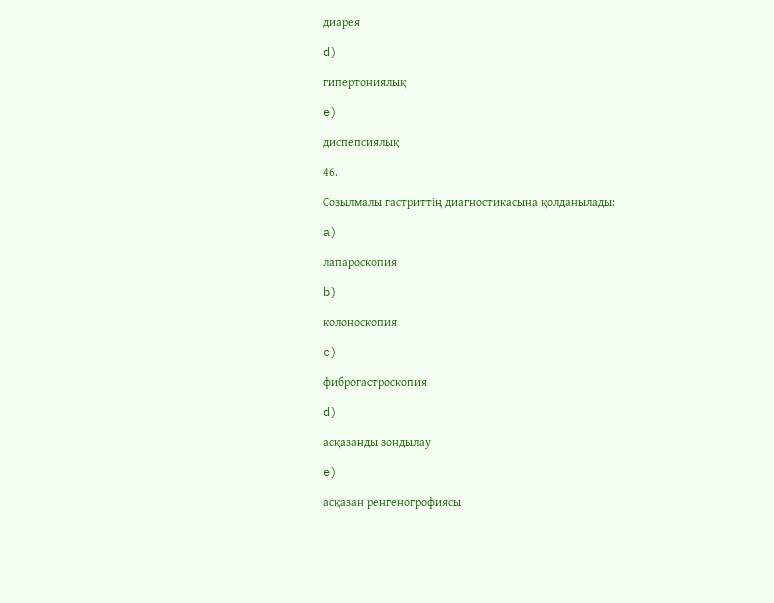диарея

d)

гипертониялық

e)

диспепсиялық

46.

Созылмалы гастриттің диагностикасына қолданылады:

a)

лапароскопия

b)

колоноскопия

c)

фиброгастроскопия

d)

асқазанды зондылау

e)

асқазан ренгеногрофиясы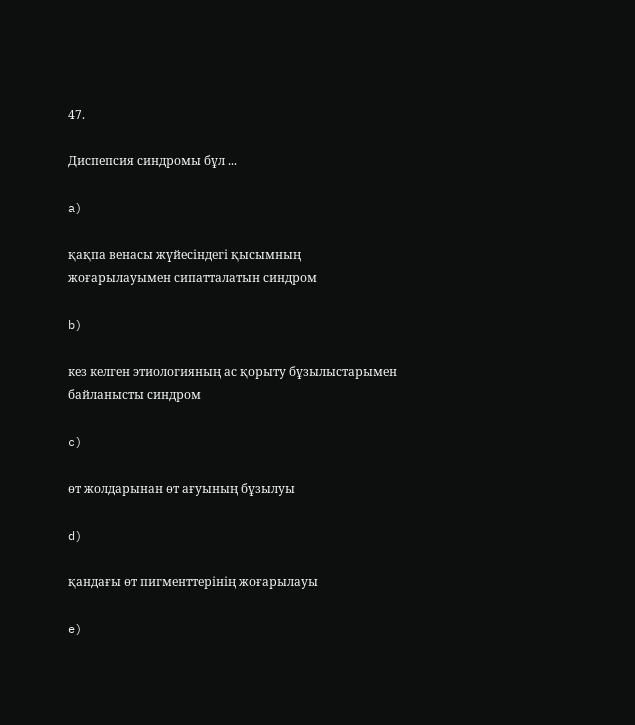47.

Диспепсия синдромы бұл ...

a)

қақпа венасы жүйесіндегі қысымның жоғарылауымен сипатталатын синдром

b)

кез келген этиологияның ас қорыту бұзылыстарымен байланысты синдром

c)

өт жолдарынан өт ағуының бұзылуы

d)

қандағы өт пигменттерінің жоғарылауы

e)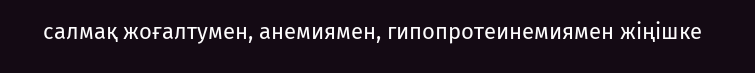салмақ жоғалтумен, анемиямен, гипопротеинемиямен жіңішке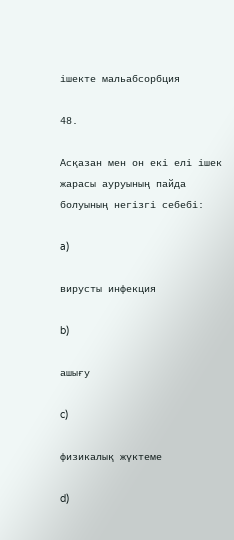ішекте мальабсорбция

48.

Асқазан мен он екі елі ішек жарасы ауруының пайда болуының негізгі себебі:

a)

вирусты инфекция

b)

ашығу

c)

физикалық жүктеме

d)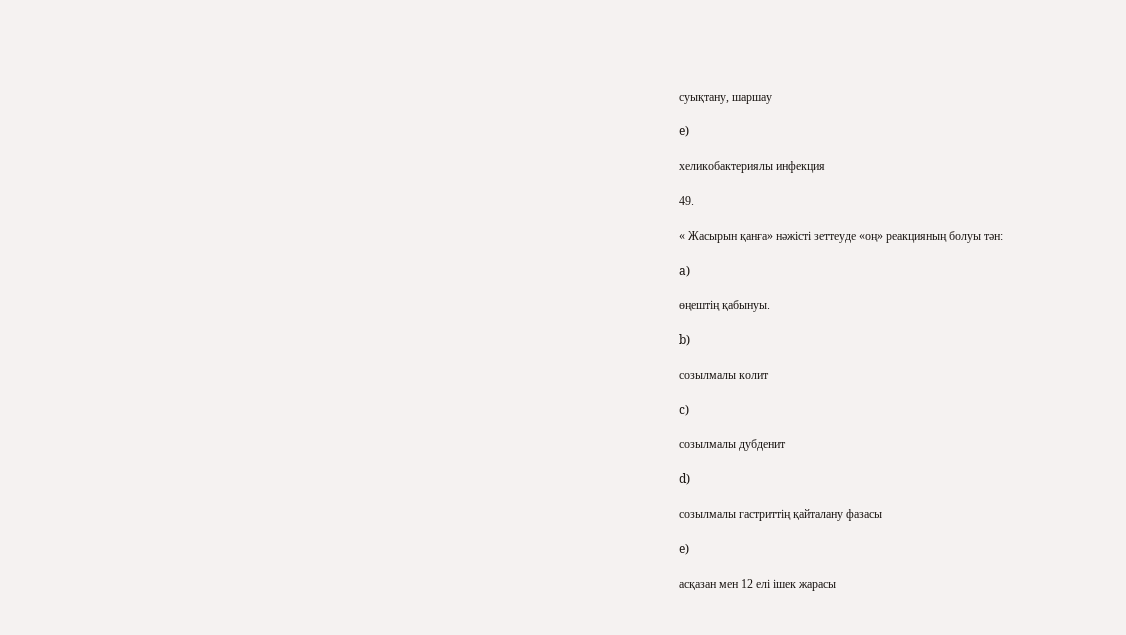суықтану, шаршау

e)

хеликобактериялы инфекция

49.

« Жасырын қанға» нәжісті зеттеуде «оң» реакцияның болуы тән:

a)

өңештің қабынуы.

b)

созылмалы колит

c)

созылмалы дубденит

d)

созылмалы гастриттің қайталану фазасы

e)

асқазан мен 12 елі ішек жарасы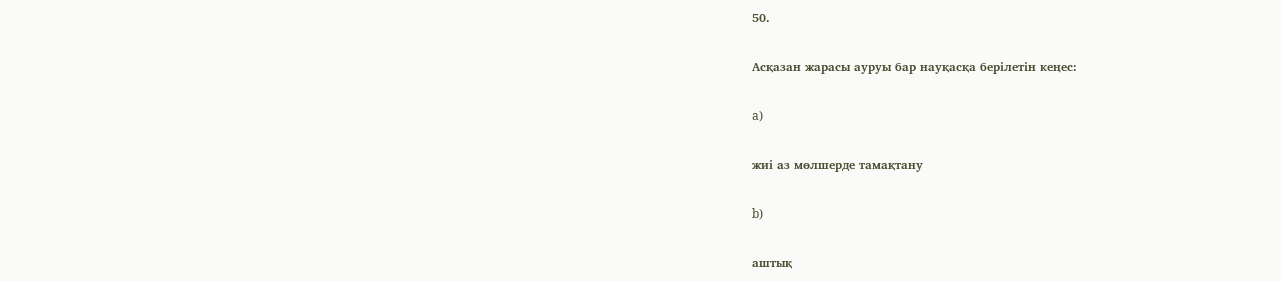50.

Асқазан жарасы ауруы бар науқасқа берілетін кеңес:

a)

жиі аз мөлшерде тамақтану

b)

аштық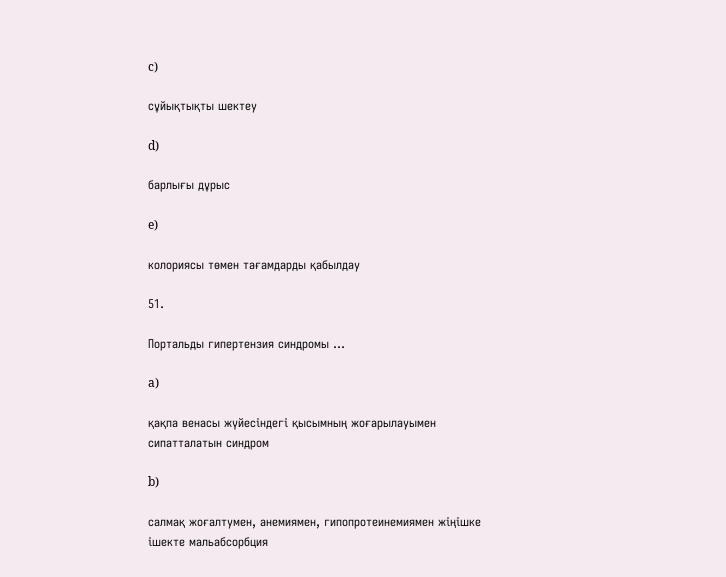c)

сұйықтықты шектеу

d)

барлығы дұрыс

e)

колориясы төмен тағамдарды қабылдау

51.

Портальды гипертензия синдромы ...

a)

қақпа венасы жүйесіндегі қысымның жоғарылауымен сипатталатын синдром

b)

салмақ жоғалтумен, анемиямен, гипопротеинемиямен жіңішке ішекте мальабсорбция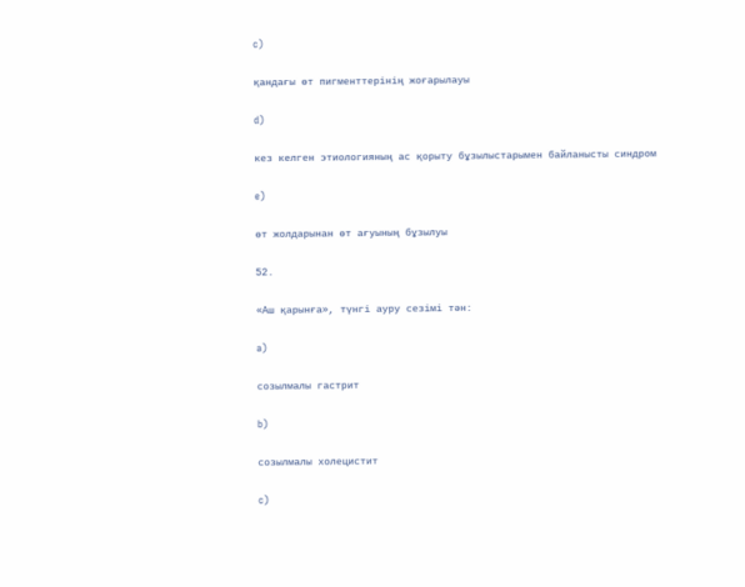c)

қандағы өт пигменттерінің жоғарылауы

d)

кез келген этиологияның ас қорыту бұзылыстарымен байланысты синдром

e)

өт жолдарынан өт ағуының бұзылуы

52.

«Аш қарынға», түнгі ауру сезімі тән:

a)

созылмалы гастрит

b)

созылмалы холецистит

c)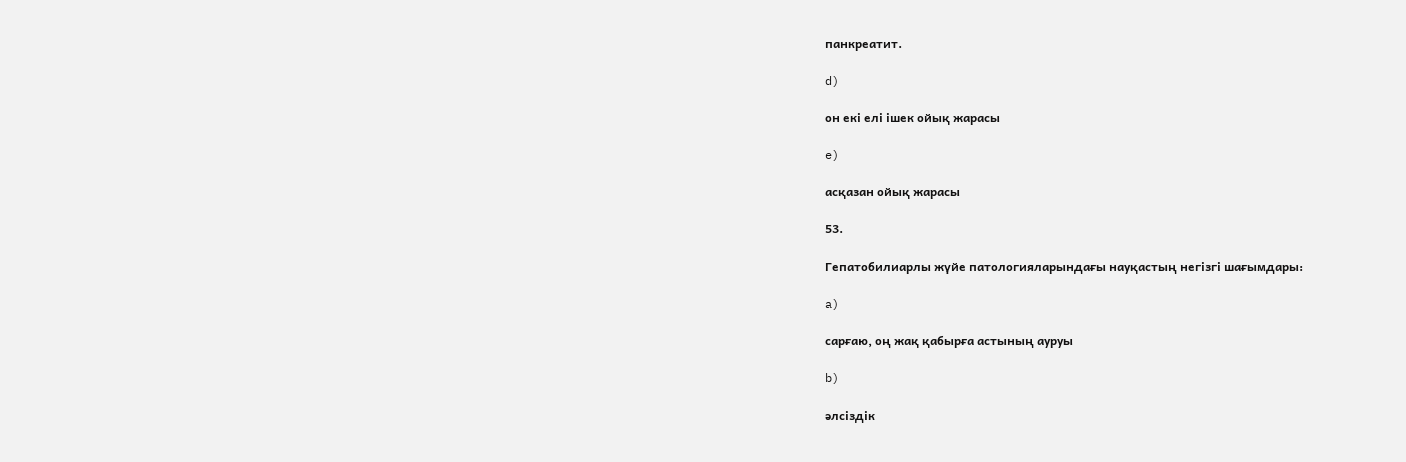панкреатит.

d)

он екі елі ішек ойық жарасы

e)

асқазан ойық жарасы

53.

Гепатобилиарлы жүйе патологияларындағы науқастың негізгі шағымдары:

a)

сарғаю, оң жақ қабырға астының ауруы

b)

әлсіздік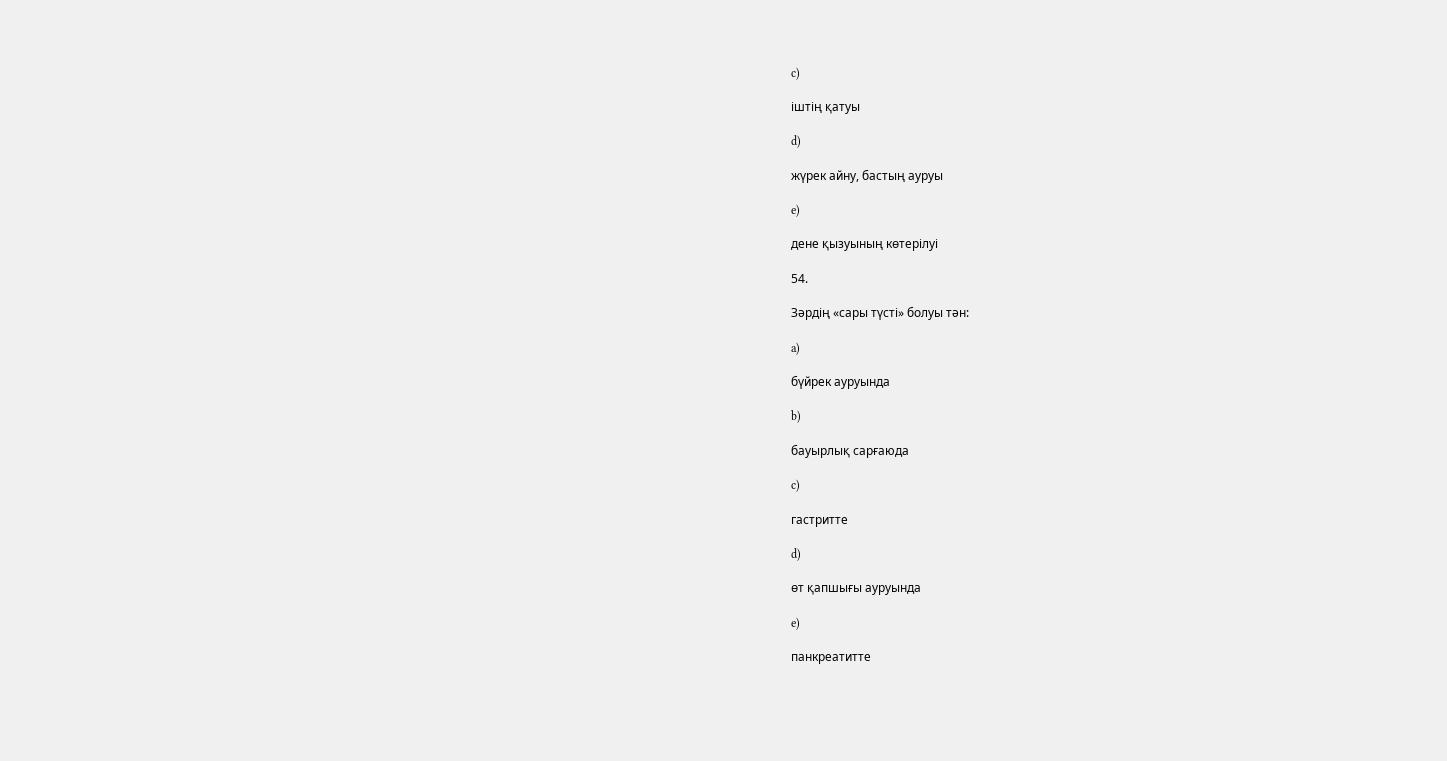c)

іштің қатуы

d)

жүрек айну, бастың ауруы

e)

дене қызуының көтерілуі

54.

Зәрдің «сары түсті» болуы тән:

a)

бүйрек ауруында

b)

бауырлық сарғаюда

c)

гастритте

d)

өт қапшығы ауруында

e)

панкреатитте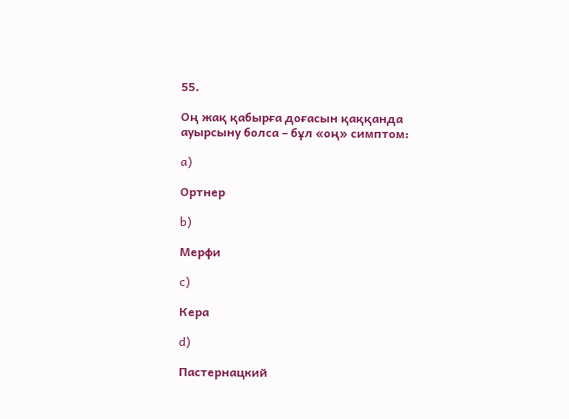55.

Оң жақ қабырға доғасын қаққанда ауырсыну болса – бұл «оң» симптом:

a)

Ортнер

b)

Мерфи

c)

Кера

d)

Пастернацкий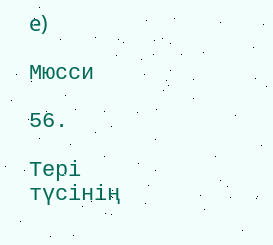e)

Мюсси

56.

Тері түсінің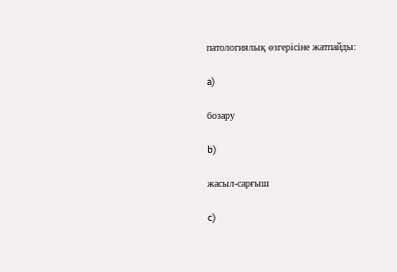патологиялық өзгерісіне жатпайды:

a)

бозару

b)

жасыл-сарғыш

c)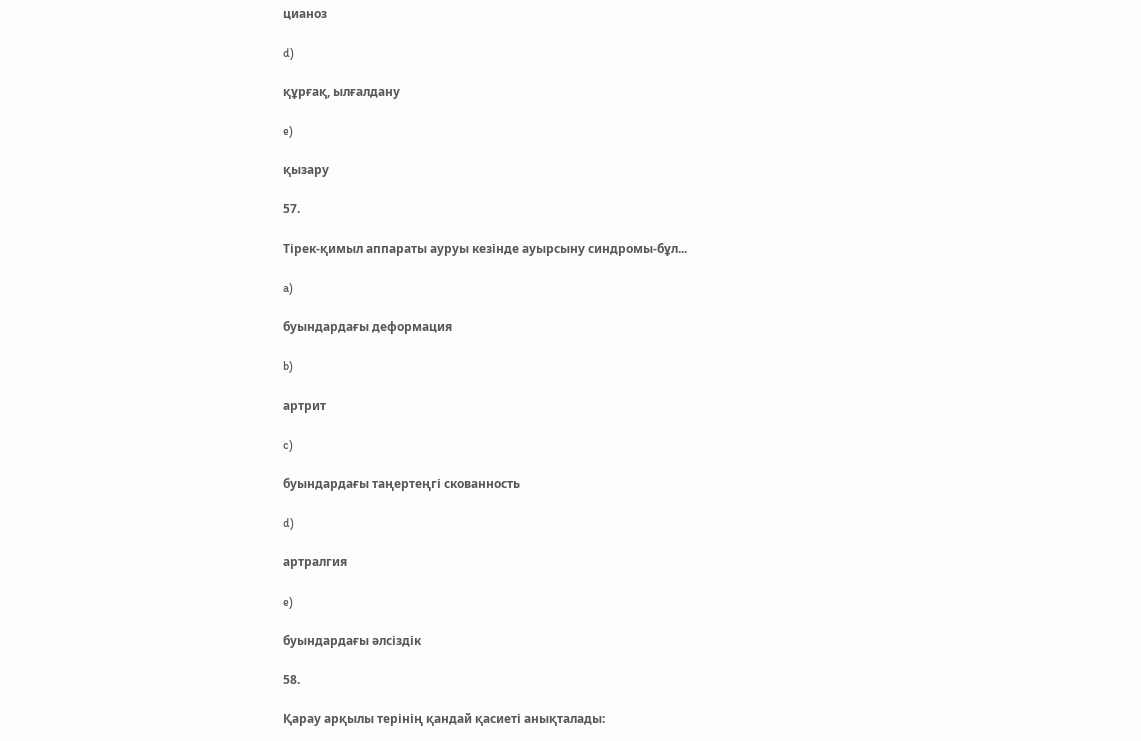цианоз

d)

құрғақ, ылғалдану

e)

қызару

57.

Тірек-қимыл аппараты ауруы кезінде ауырсыну синдромы-бұл...

a)

буындардағы деформация

b)

артрит

c)

буындардағы таңертеңгі скованность

d)

артралгия

e)

буындардағы әлсіздік

58.

Қарау арқылы терінің қандай қасиеті анықталады: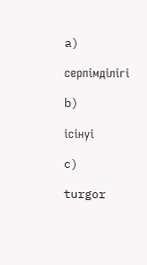a)

серпімділігі

b)

ісінуі

c)

turgor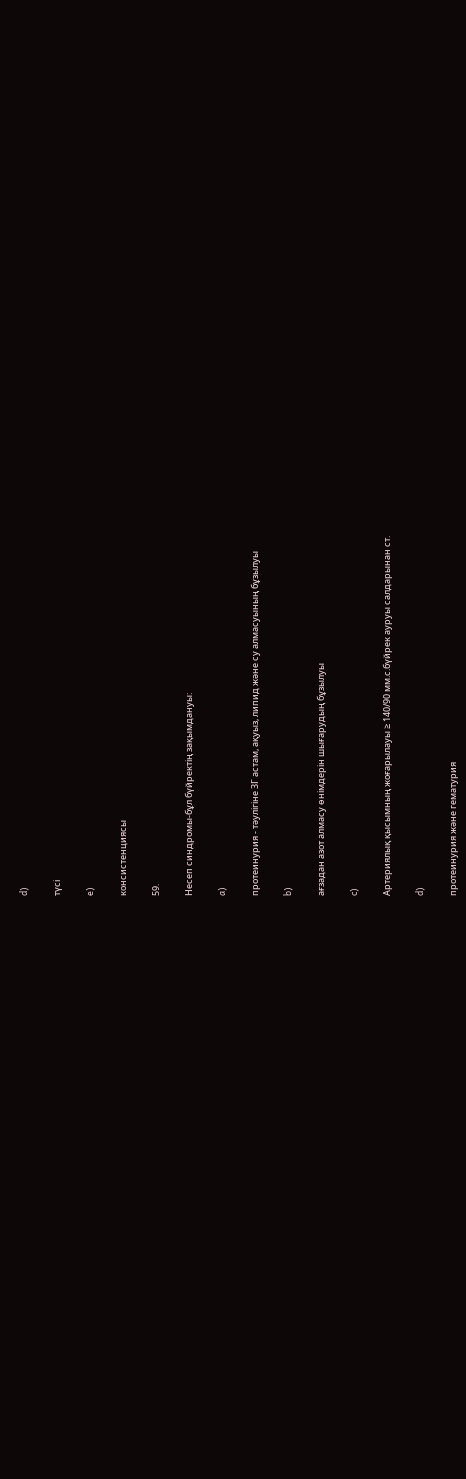d)

түсі

e)

консистенциясы

59.

Несеп синдромы-бұл бүйректің зақымдануы:

a)

протеинурия - тәулігіне 3Г астам, ақуыз, липид және су алмасуының бұзылуы

b)

ағзадан азот алмасу өнімдерін шығарудың бұзылуы

c)

Артериялық қысымның жоғарылауы ≥ 140/90 мм.с.бүйрек ауруы салдарынан ст.

d)

протеинурия және гематурия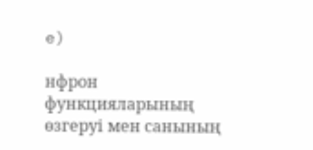e)

нфрон функцияларының өзгеруі мен санының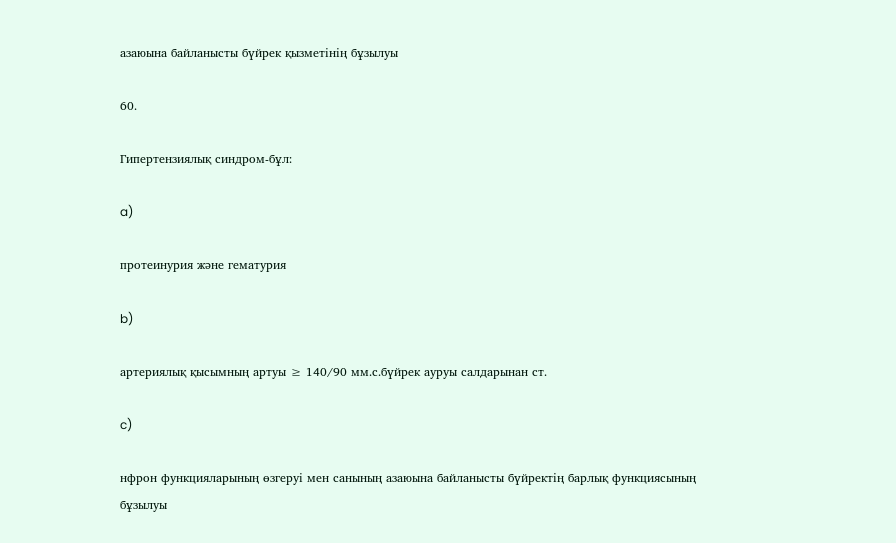азаюына байланысты бүйрек қызметінің бұзылуы

60.

Гипертензиялық синдром-бұл:

a)

протеинурия және гематурия

b)

артериялық қысымның артуы ≥ 140/90 мм.с.бүйрек ауруы салдарынан ст.

c)

нфрон функцияларының өзгеруі мен санының азаюына байланысты бүйректің барлық функциясының бұзылуы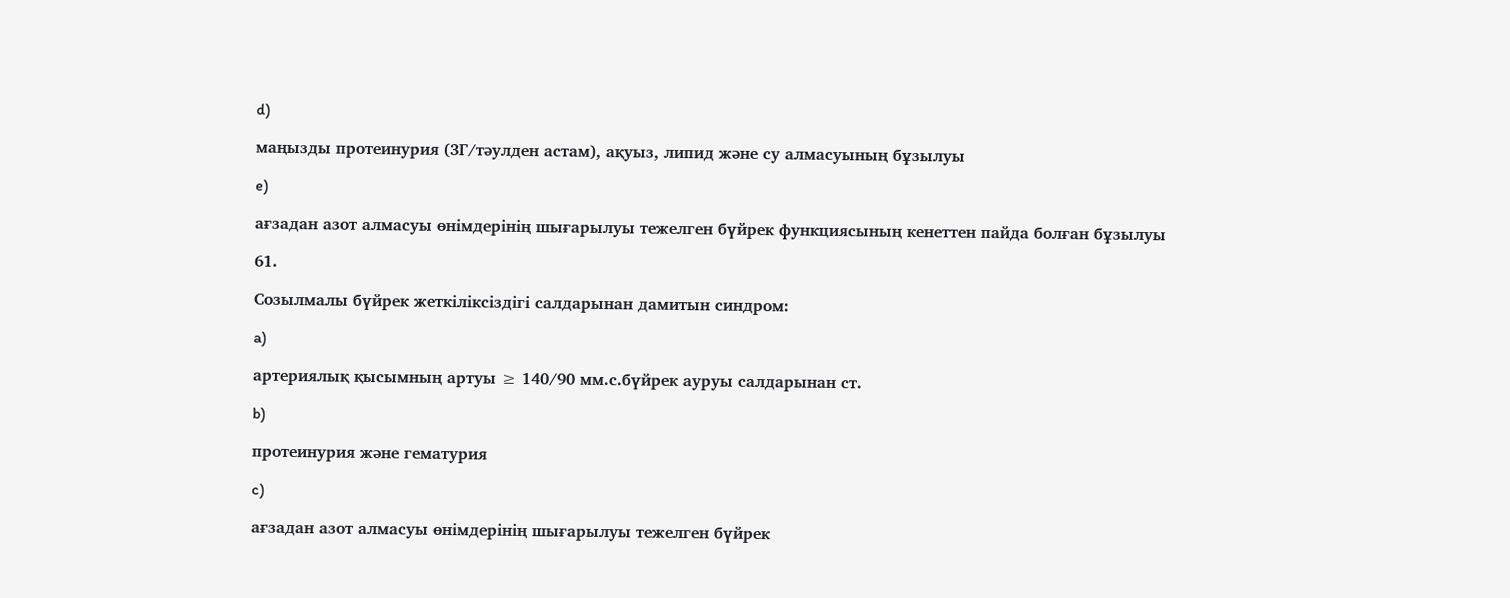d)

маңызды протеинурия (3Г/тәулден астам), ақуыз, липид және су алмасуының бұзылуы

e)

ағзадан азот алмасуы өнімдерінің шығарылуы тежелген бүйрек функциясының кенеттен пайда болған бұзылуы

61.

Созылмалы бүйрек жеткіліксіздігі салдарынан дамитын синдром:

a)

артериялық қысымның артуы ≥ 140/90 мм.с.бүйрек ауруы салдарынан ст.

b)

протеинурия және гематурия

c)

ағзадан азот алмасуы өнімдерінің шығарылуы тежелген бүйрек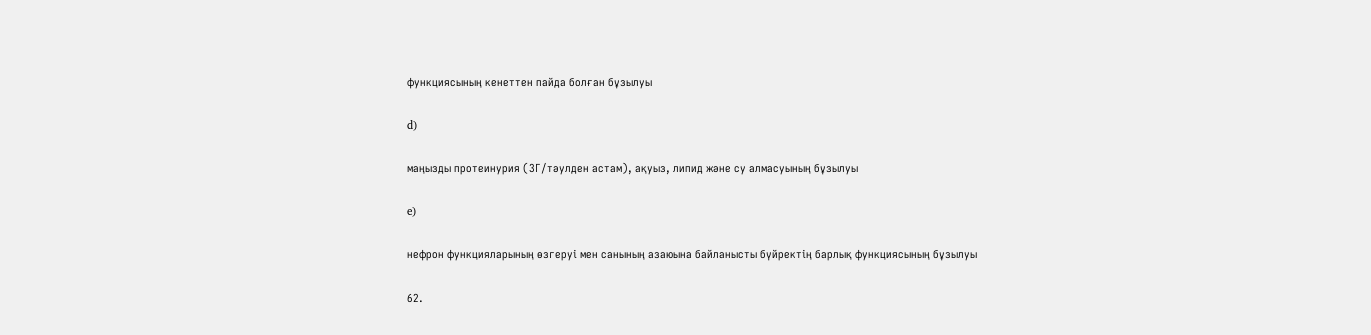функциясының кенеттен пайда болған бұзылуы

d)

маңызды протеинурия (3Г/тәулден астам), ақуыз, липид және су алмасуының бұзылуы

e)

нефрон функцияларының өзгеруі мен санының азаюына байланысты бүйректің барлық функциясының бұзылуы

62.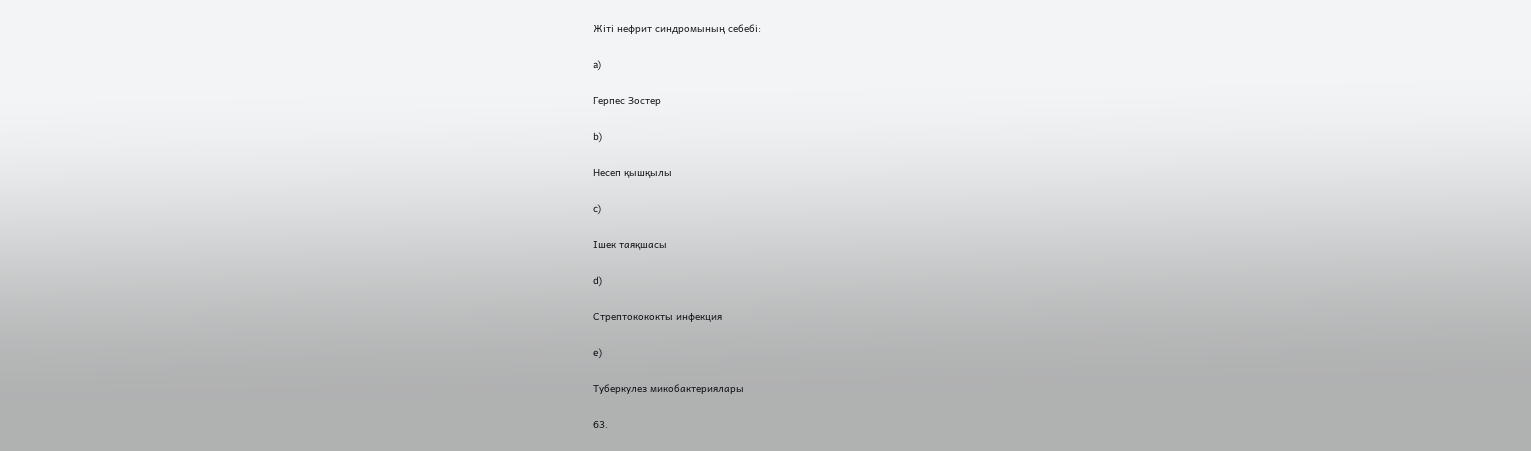Жіті нефрит синдромының себебі:

a)

Герпес Зостер

b)

Несеп қышқылы

c)

Ішек таяқшасы

d)

Стрептокококты инфекция

e)

Туберкулез микобактериялары

63.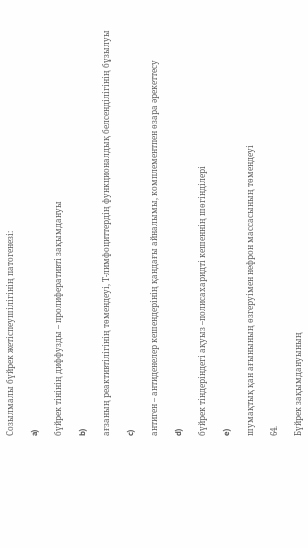Созылмалы бүйрек жетіспеушілігінің патогенезі:

a)

бүйрек тінінің диффузды – пролиферативті зақымдануы

b)

ағзаның реактивтілігінің төмендеуі, Т-лимфоциттердің функционалдық белсенділігінің бұзылуы

c)

антиген – антиденелер кешендерінің қандағы айналымы, комплементпен өзара әрекеттесу

d)

бүйрек тіндеріндегі ақуыз –полисахаридті кешеннің шөгінділері

e)

шумақтық қан ағынының өзгеруімен нефрон массасының төмендеуі

64.

Бүйрек зақымдануының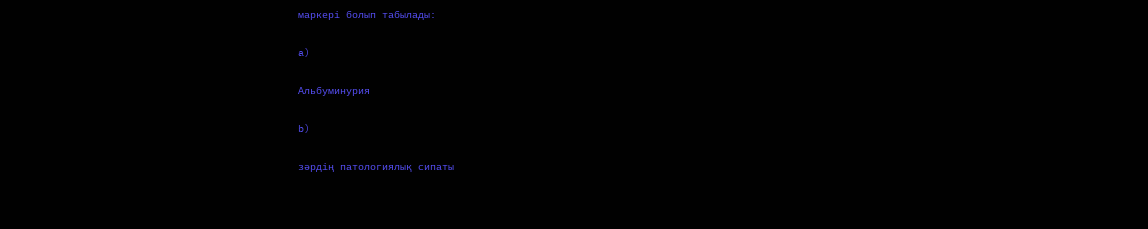маркері болып табылады:

a)

Альбуминурия

b)

зәрдің патологиялық сипаты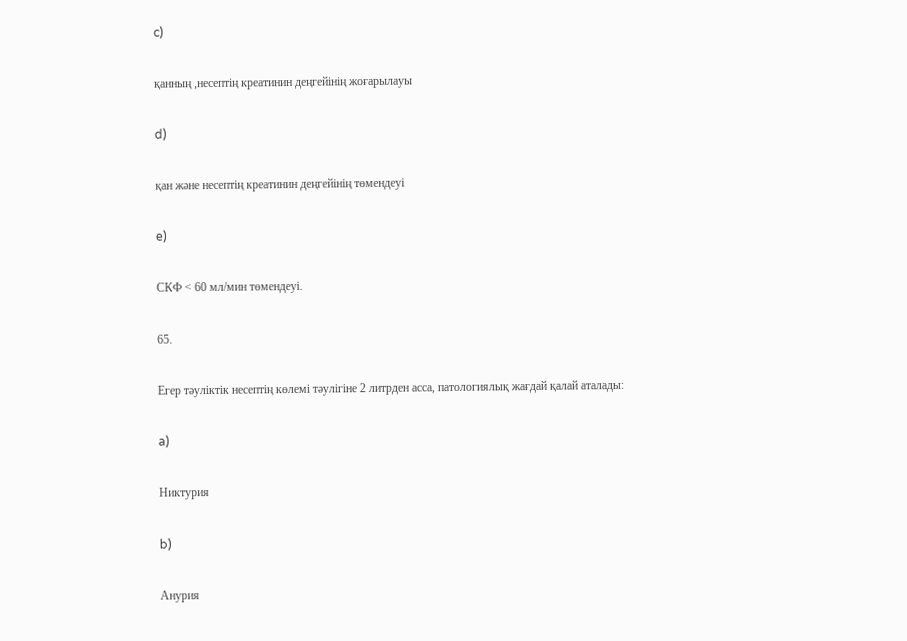c)

қанның ,несептің креатинин деңгейінің жоғарылауы

d)

қан және несептің креатинин деңгейінің төмендеуі

e)

СКФ < 60 мл/мин төмендеуі.

65.

Егер тәуліктік несептің көлемі тәулігіне 2 литрден асса, патологиялық жағдай қалай аталады:

a)

Никтурия

b)

Анурия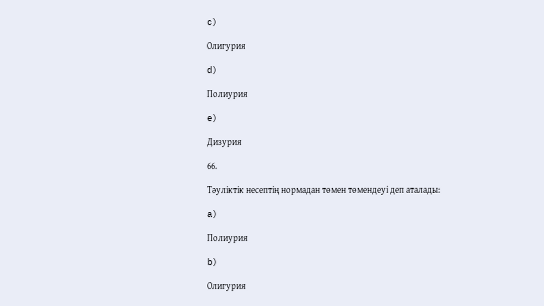c)

Олигурия

d)

Полиурия

e)

Дизурия

66.

Тәуліктік несептің нормадан төмен төмендеуі деп аталады:

a)

Полиурия

b)

Олигурия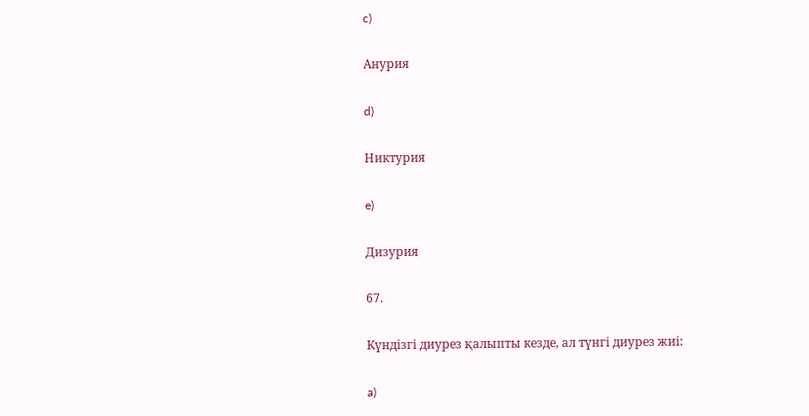c)

Анурия

d)

Никтурия

e)

Дизурия

67.

Күндізгі диурез қалыпты кезде, ал түнгі диурез жиі:

a)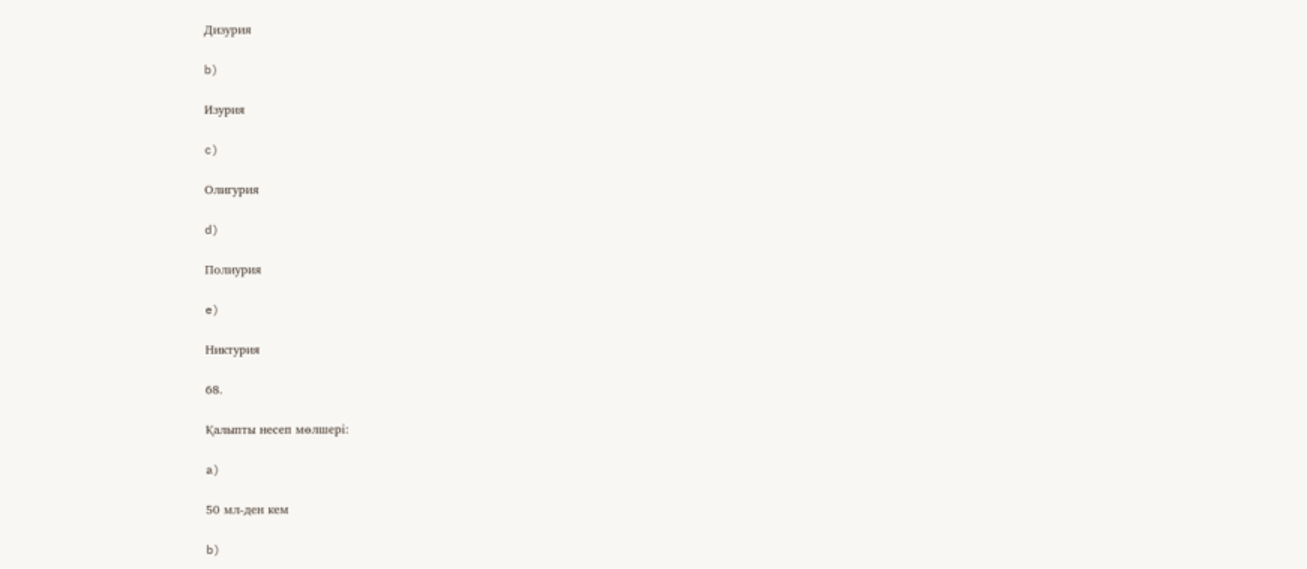Дизурия

b)

Изурия

c)

Олигурия

d)

Полиурия

e)

Никтурия

68.

Қалыпты несеп мөлшері:

a)

50 мл-ден кем

b)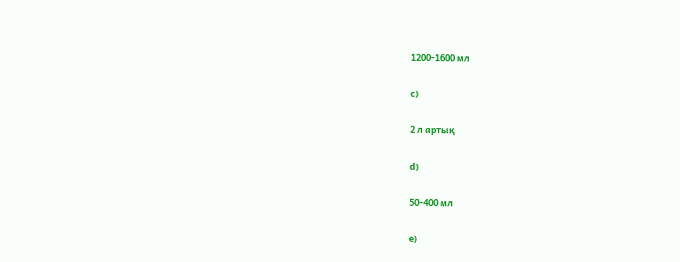1200-1600 мл

c)

2 л артық

d)

50-400 мл

e)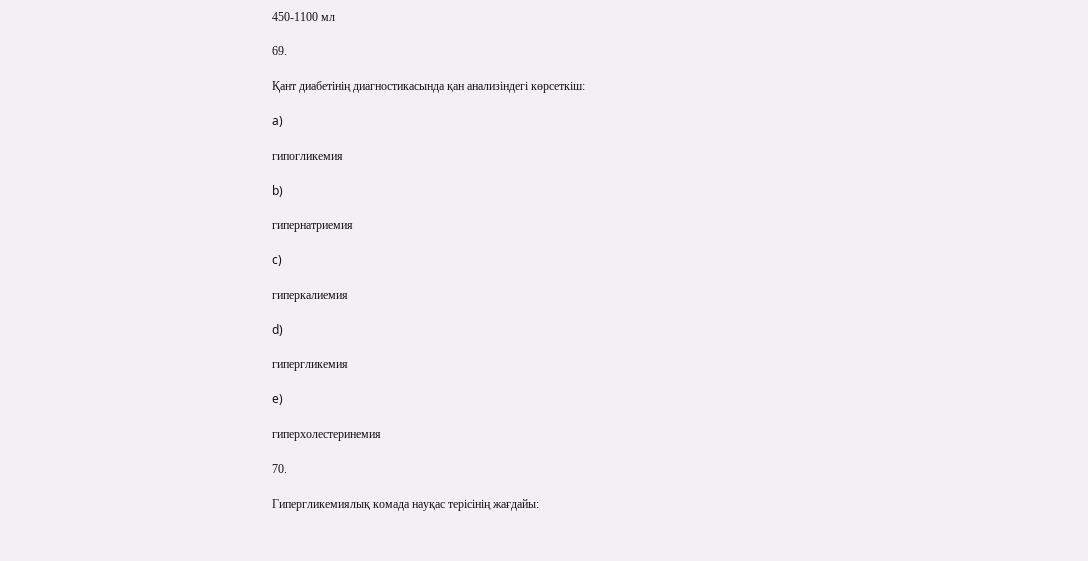450-1100 мл

69.

Қант диабетінің диагностикасында қан анализіндегі көрсеткіш:

a)

гипогликемия

b)

гипернатриемия

c)

гиперкалиемия

d)

гипергликемия

e)

гиперхолестеринемия

70.

Гипергликемиялық комада науқас терісінің жағдайы: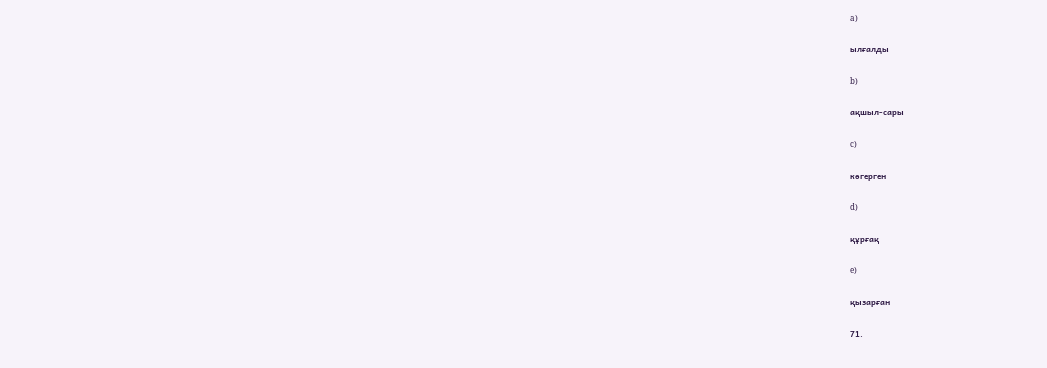a)

ылғалды

b)

ақшыл-сары

c)

көгерген

d)

құрғақ

e)

қызарған

71.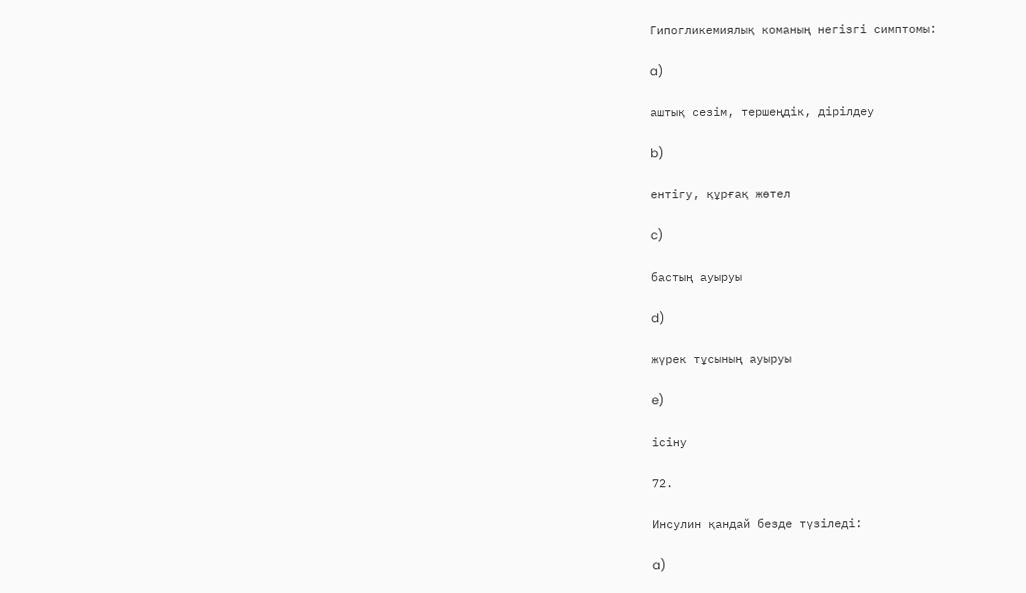Гипогликемиялық команың негізгі симптомы:

a)

аштық сезім, тершеңдік, дірілдеу

b)

ентігу, құрғақ жөтел

c)

бастың ауыруы

d)

жүрек тұсының ауыруы

e)

ісіну

72.

Инсулин қандай безде түзіледі:

a)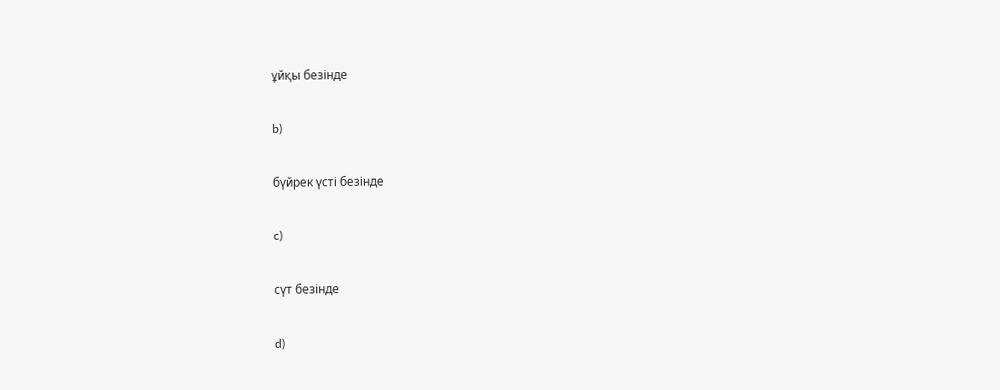ұйқы безінде

b)

бүйрек үсті безінде

c)

сүт безінде

d)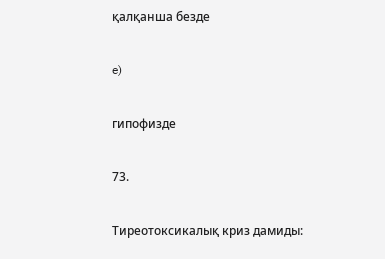қалқанша безде

e)

гипофизде

73.

Тиреотоксикалық криз дамиды: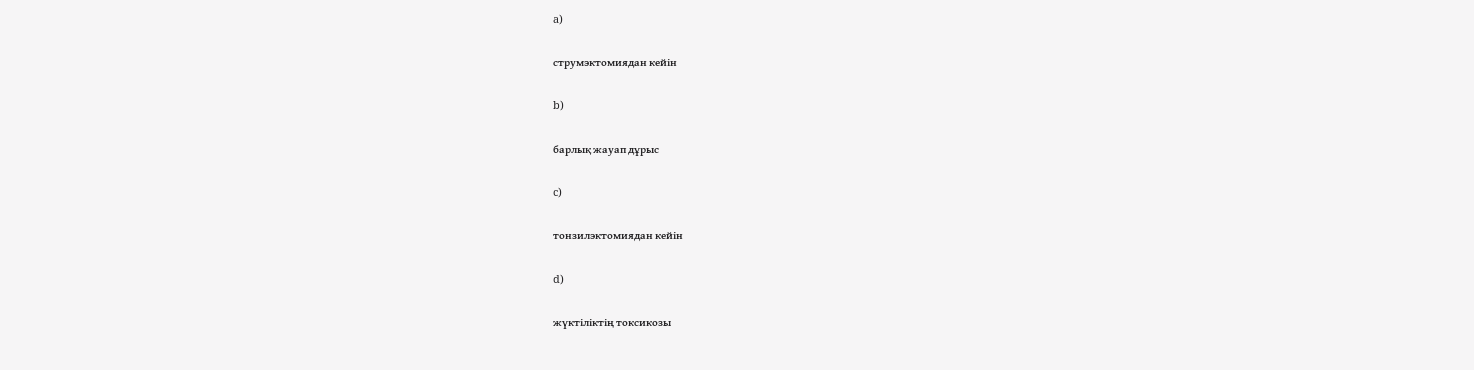a)

струмэктомиядан кейін

b)

барлық жауап дұрыс

c)

тонзилэктомиядан кейін

d)

жүктіліктің токсикозы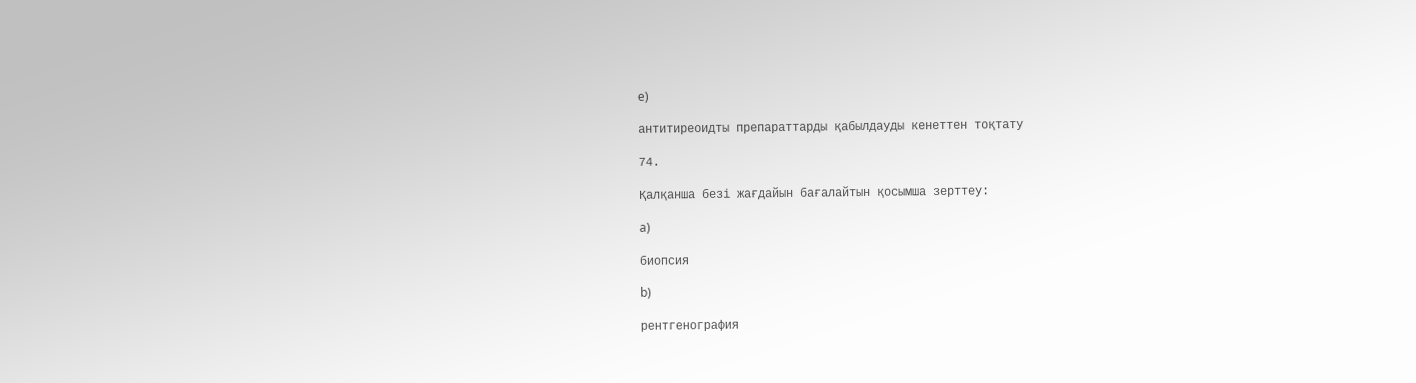e)

антитиреоидты препараттарды қабылдауды кенеттен тоқтату

74.

Қалқанша безі жағдайын бағалайтын қосымша зерттеу:

a)

биопсия

b)

рентгенография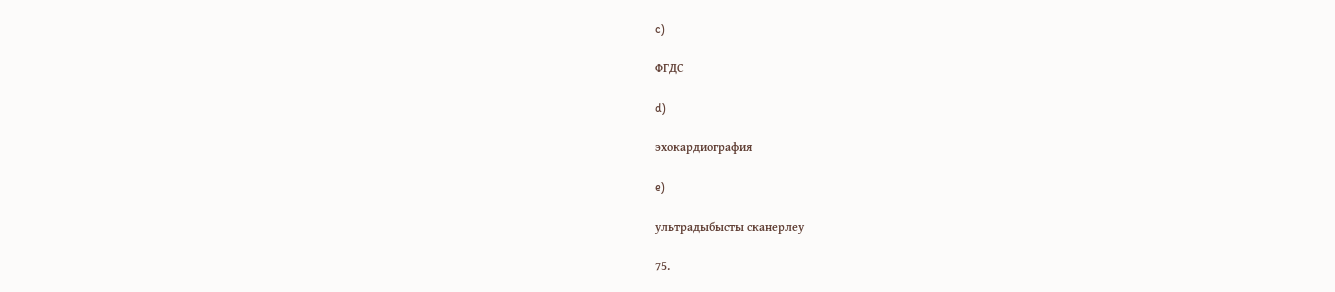c)

ФГДС

d)

эхокардиография

e)

ультрадыбысты сканерлеу

75.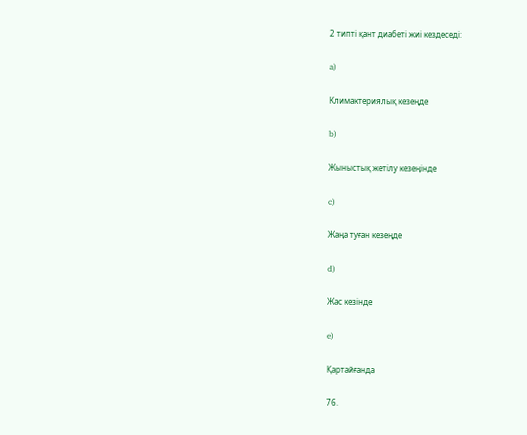2 типті қант диабеті жиі кездеседі:

a)

Климактериялық кезеңде

b)

Жыныстық жетілу кезеңінде

c)

Жаңа туған кезеңде

d)

Жас кезінде

e)

Қартайғанда

76.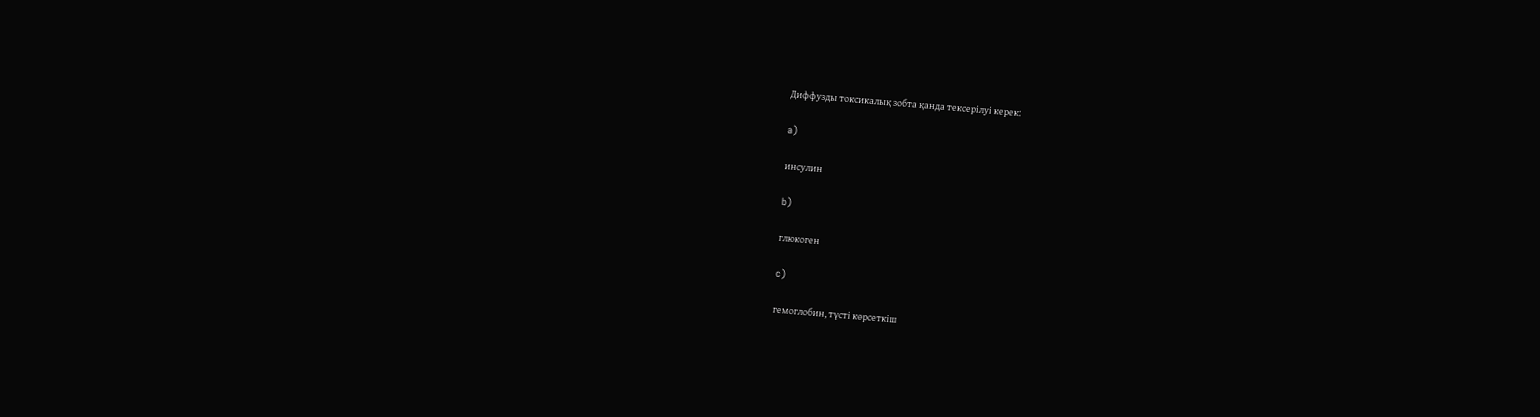Диффузды токсикалық зобта қанда тексерілуі керек:

a)

инсулин

b)

глюкоген

c)

гемоглобин, түсті көрсеткіш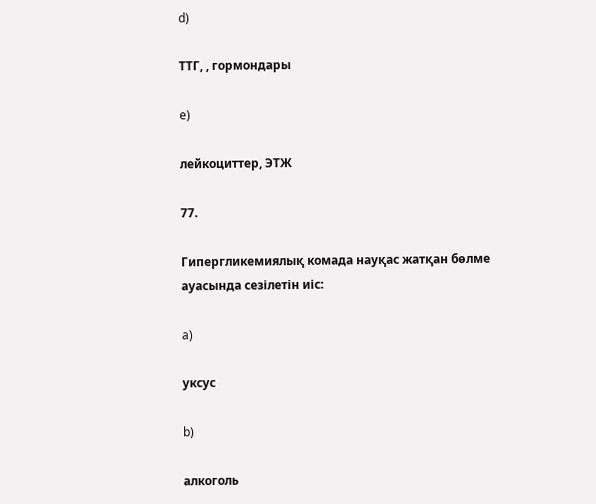d)

ТТГ, , гормондары

e)

лейкоциттер, ЭТЖ

77.

Гипергликемиялық комада науқас жатқан бөлме ауасында сезілетін иіс:

a)

уксус

b)

алкоголь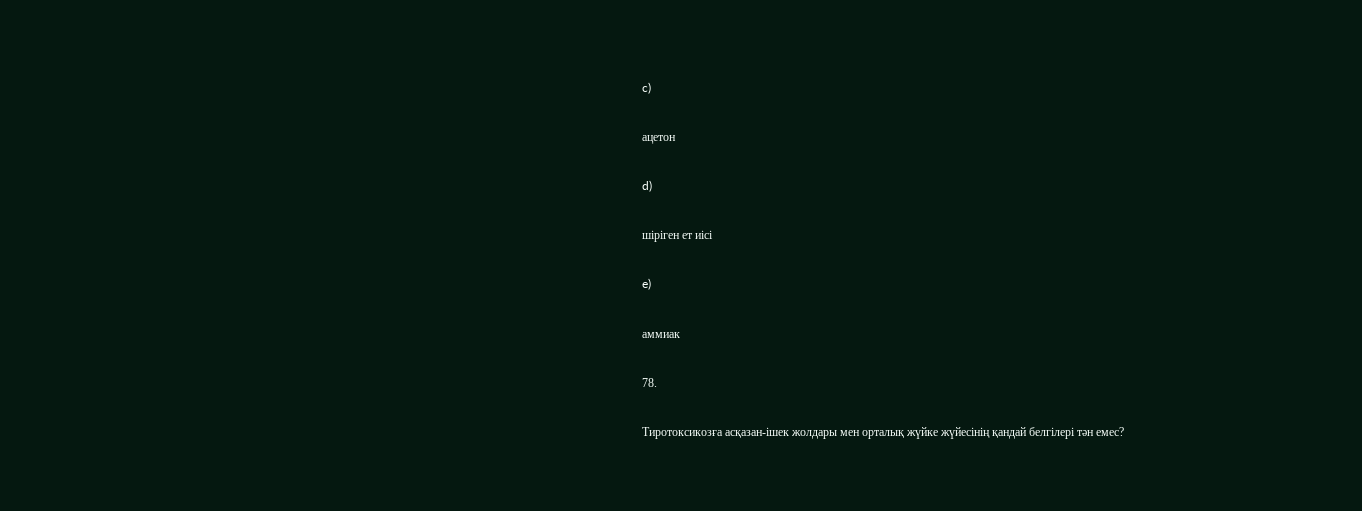c)

ацетон

d)

шіріген ет иісі

e)

аммиак

78.

Тиротоксикозға асқазан-ішек жолдары мен орталық жүйке жүйесінің қандай белгілері тән емес?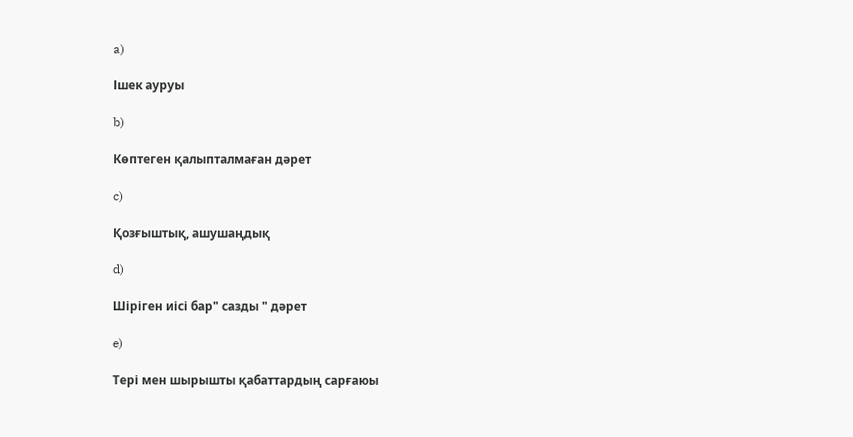a)

Ішек ауруы

b)

Көптеген қалыпталмаған дәрет

c)

Қозғыштық, ашушаңдық

d)

Шіріген иісі бар" сазды " дәрет

e)

Тері мен шырышты қабаттардың сарғаюы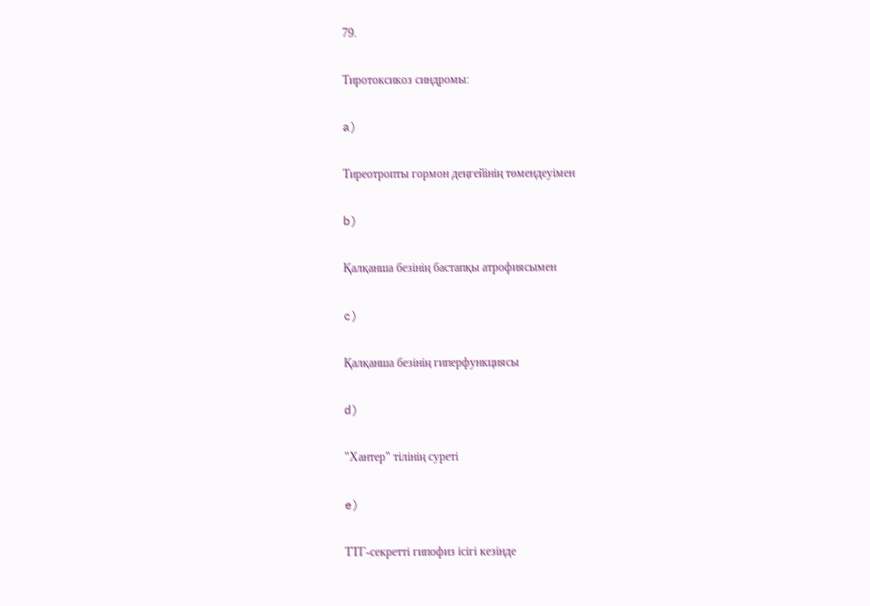79.

Тиротоксикоз синдромы:

a)

Тиреотропты гормон деңгейінің төмендеуімен

b)

Қалқанша безінің бастапқы атрофиясымен

c)

Қалқанша безінің гиперфункциясы

d)

"Хантер" тілінің суреті

e)

ТТГ-секретті гипофиз ісігі кезінде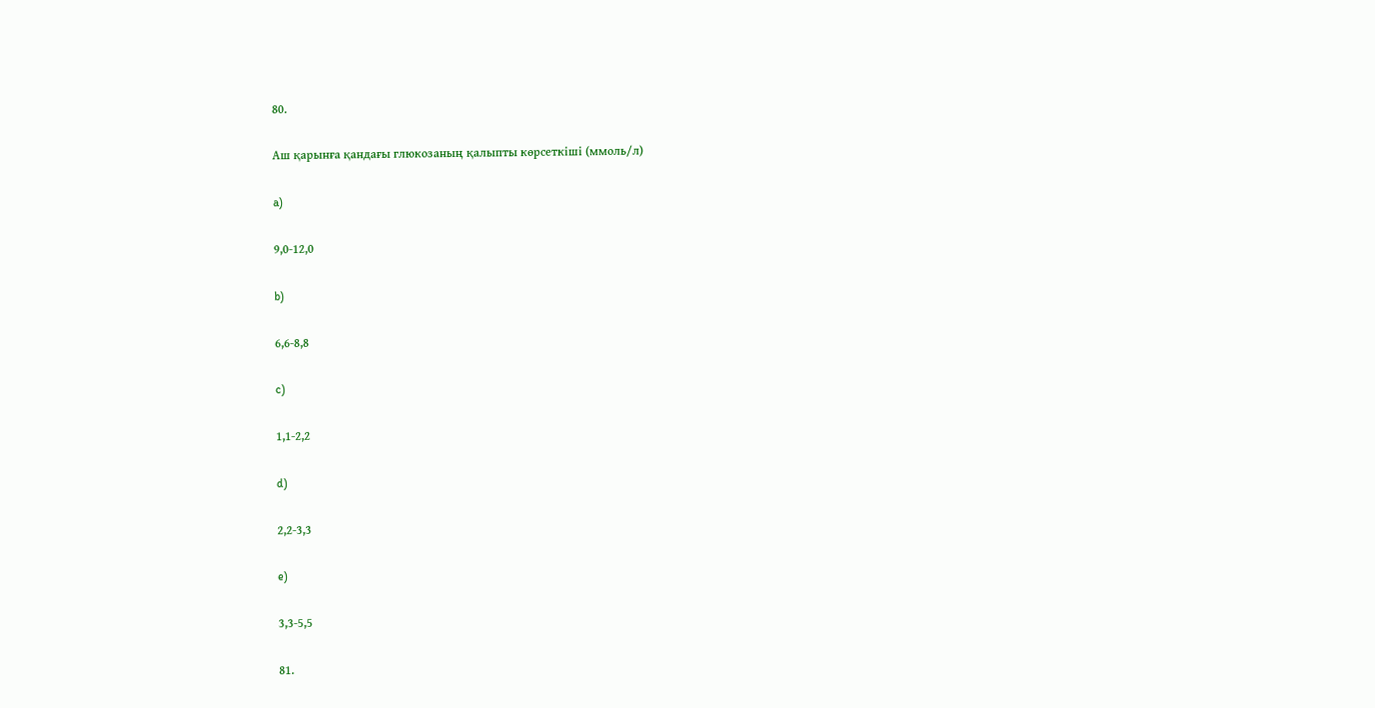80.

Аш қарынға қандағы глюкозаның қалыпты көрсеткіші (ммоль/л)

a)

9,0-12,0

b)

6,6-8,8

c)

1,1-2,2

d)

2,2-3,3

e)

3,3-5,5

81.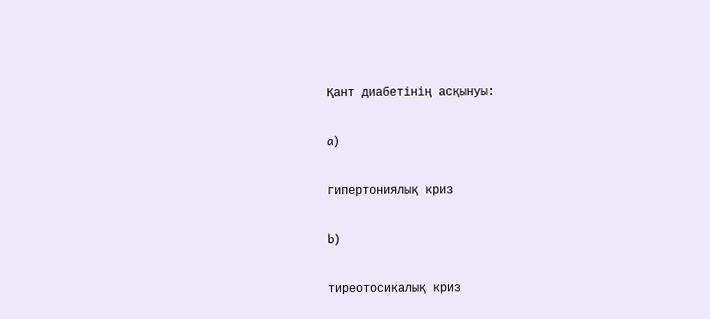Қант диабетінің асқынуы:

a)

гипертониялық криз

b)

тиреотосикалық криз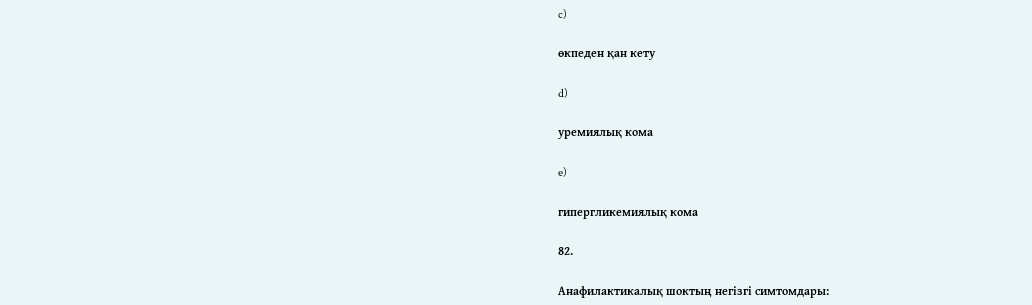c)

өкпеден қан кету

d)

уремиялық кома

e)

гипергликемиялық кома

82.

Анафилактикалық шоктың негізгі симтомдары: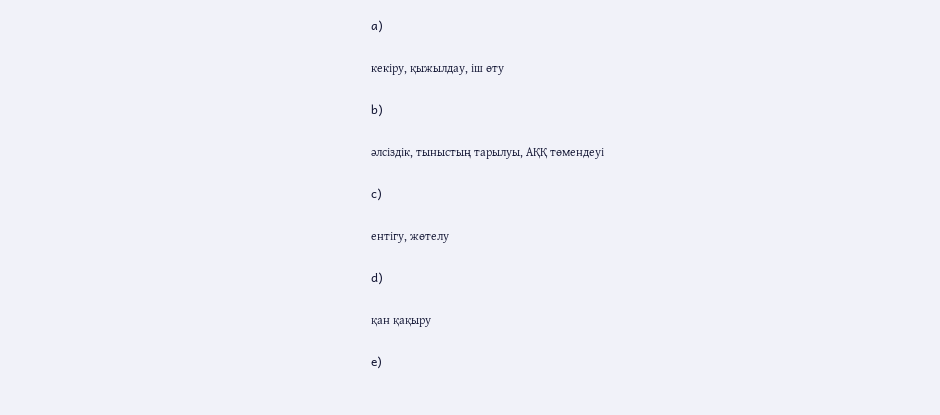a)

кекіру, қыжылдау, іш өту

b)

әлсіздік, тыныстың тарылуы, АҚҚ төмендеуі

c)

ентігу, жөтелу

d)

қан қақыру

e)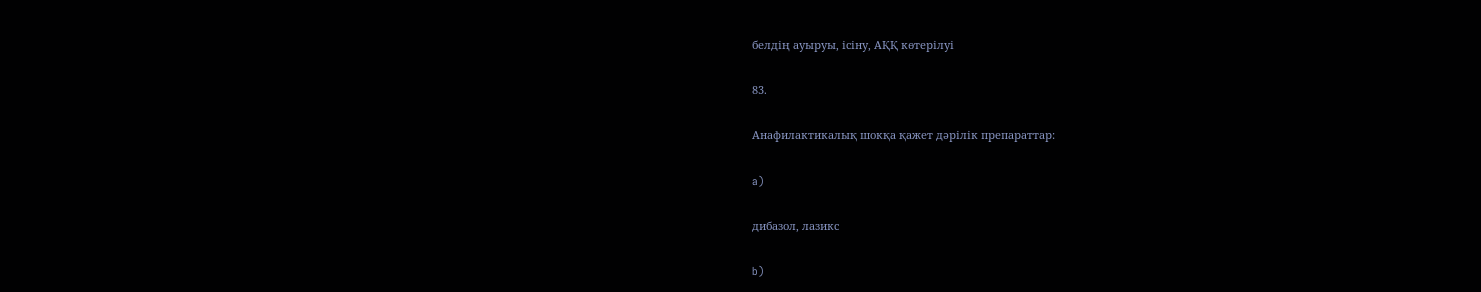белдің ауыруы, ісіну, АҚҚ көтерілуі

83.

Анафилактикалық шокқа қажет дәрілік препараттар:

a)

дибазол, лазикс

b)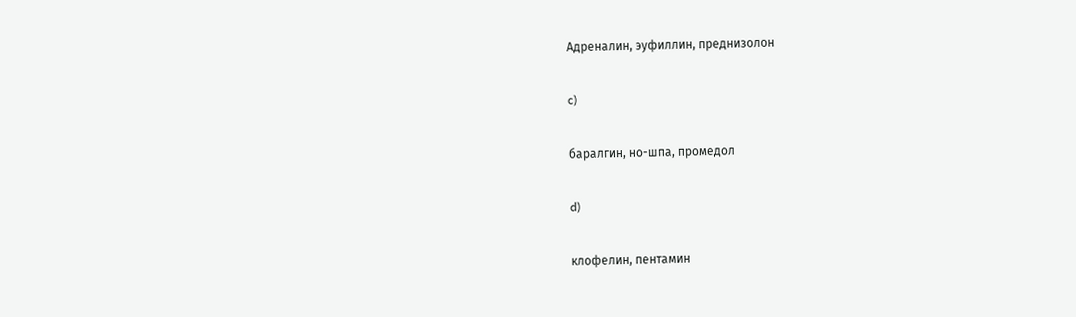Адреналин, эуфиллин, преднизолон

c)

баралгин, но-шпа, промедол

d)

клофелин, пентамин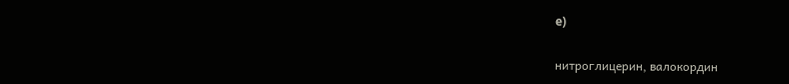e)

нитроглицерин, валокордин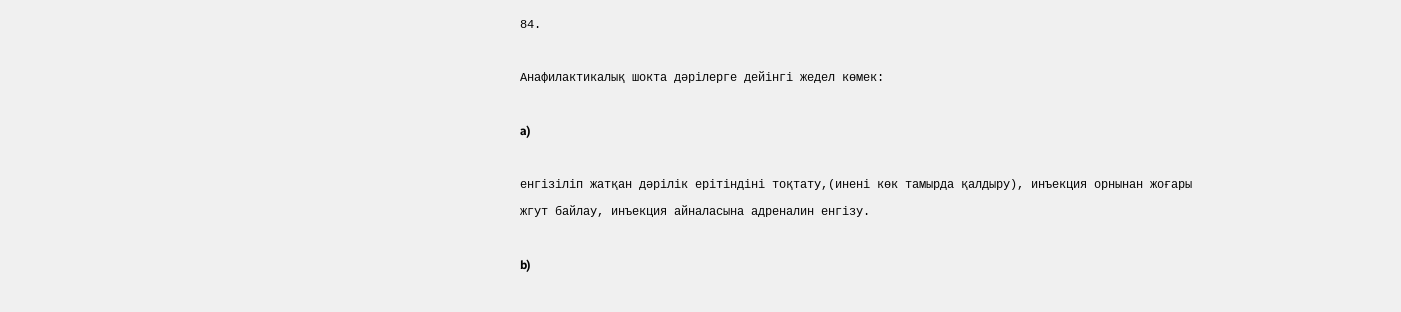84.

Анафилактикалық шокта дәрілерге дейінгі жедел көмек:

a)

енгізіліп жатқан дәрілік ерітіндіні тоқтату,(инені көк тамырда қалдыру), инъекция орнынан жоғары жгут байлау, инъекция айналасына адреналин енгізу.

b)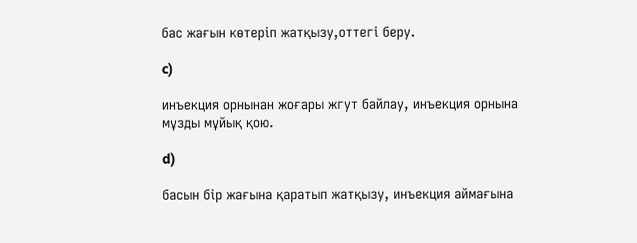бас жағын көтеріп жатқызу,оттегі беру.

c)

инъекция орнынан жоғары жгут байлау, инъекция орнына мұзды мұйық қою.

d)

басын бір жағына қаратып жатқызу, инъекция аймағына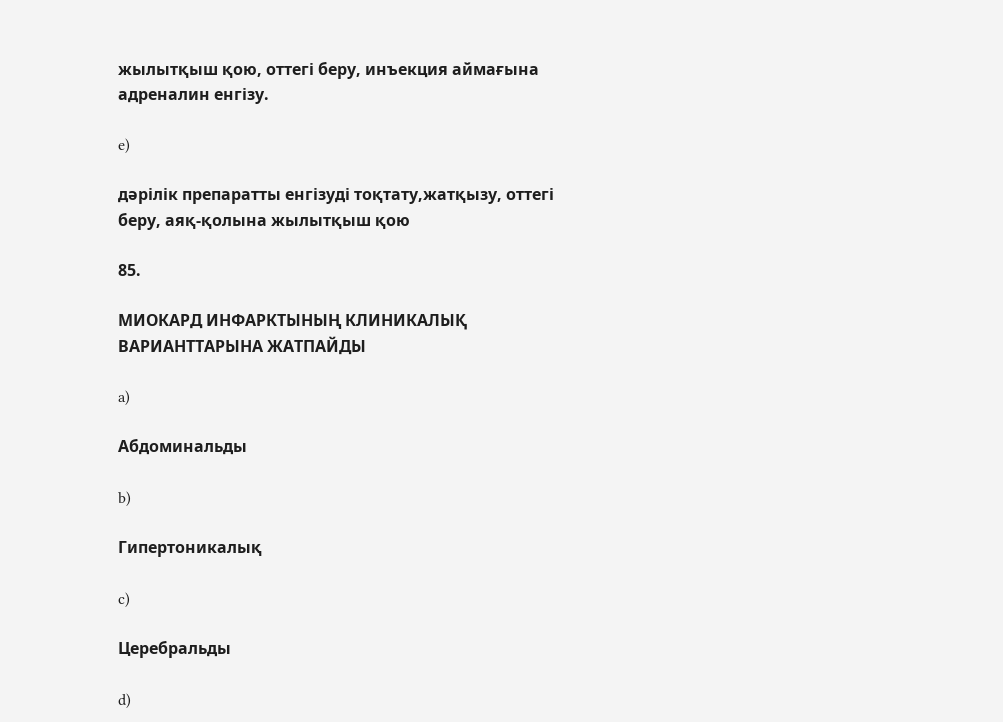жылытқыш қою, оттегі беру, инъекция аймағына адреналин енгізу.

e)

дәрілік препаратты енгізуді тоқтату,жатқызу, оттегі беру, аяқ-қолына жылытқыш қою

85.

МИОКАРД ИНФАРКТЫНЫҢ КЛИНИКАЛЫҚ ВАРИАНТТАРЫНА ЖАТПАЙДЫ

a)

Абдоминальды

b)

Гипертоникалық

c)

Церебральды

d)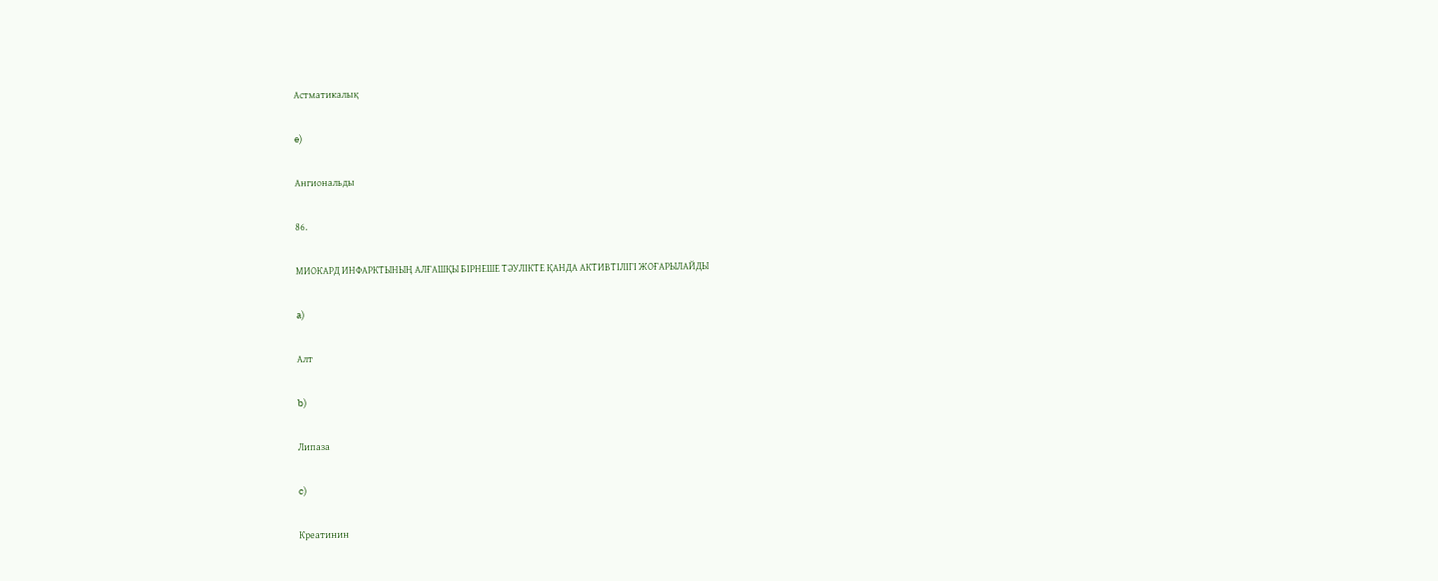Астматикалық

e)

Ангиональды

86.

МИОКАРД ИНФАРКТЫНЫҢ АЛҒАШҚЫ БІРНЕШЕ ТӘУЛІКТЕ ҚАНДА АКТИВТІЛІГІ ЖОҒАРЫЛАЙДЫ

a)

Алт

b)

Липаза

c)

Креатинин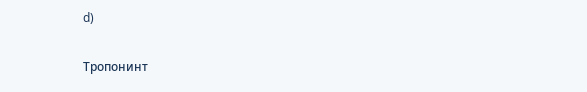d)

Тропонинт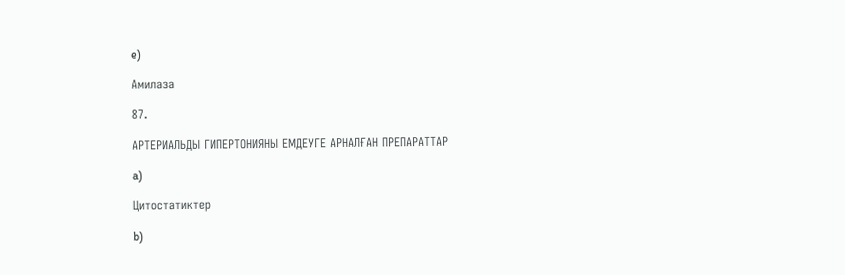e)

Амилаза

87.

АРТЕРИАЛЬДЫ ГИПЕРТОНИЯНЫ ЕМДЕУГЕ АРНАЛҒАН ПРЕПАРАТТАР

a)

Цитостатиктер

b)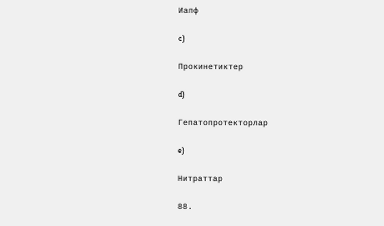Иапф

c)

Прокинетиктер

d)

Гепатопротекторлар

e)

Нитраттар

88.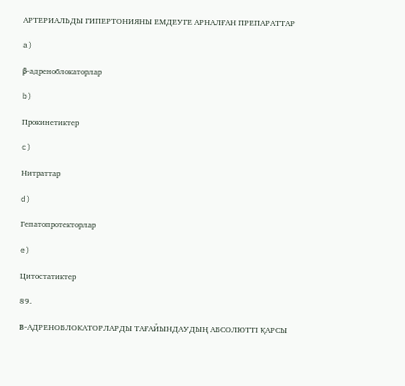АРТЕРИАЛЬДЫ ГИПЕРТОНИЯНЫ ЕМДЕУГЕ АРНАЛҒАН ПРЕПАРАТТАР

a)

β-адреноблокаторлар

b)

Прокинетиктер

c)

Нитраттар

d)

Гепатопротекторлар

e)

Цитостатиктер

89.

Β-АДРЕНОБЛОКАТОРЛАРДЫ ТАҒАЙЫНДАУДЫҢ АБСОЛЮТТІ ҚАРСЫ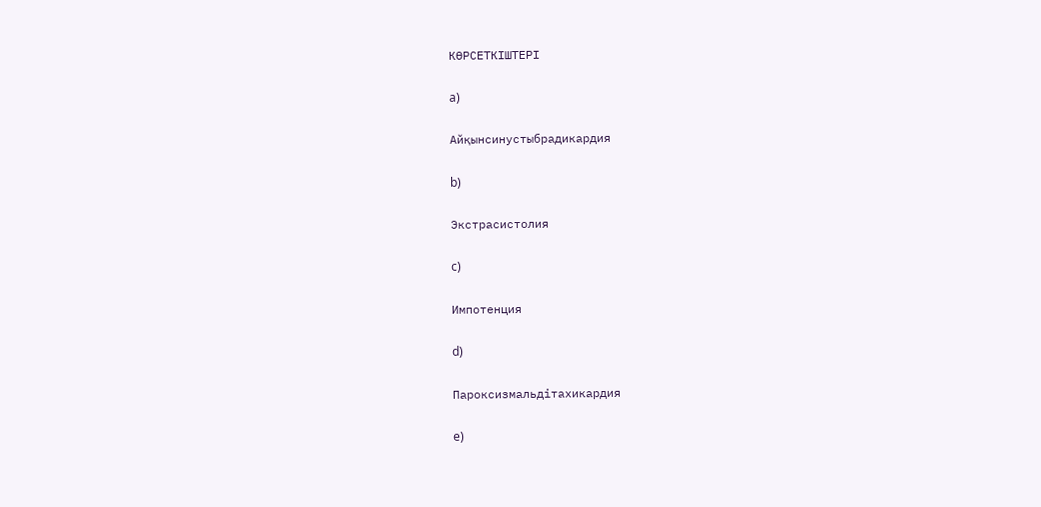КӨРСЕТКІШТЕРІ

a)

Айқынсинустыбрадикардия

b)

Экстрасистолия

c)

Импотенция

d)

Пароксизмальдітахикардия

e)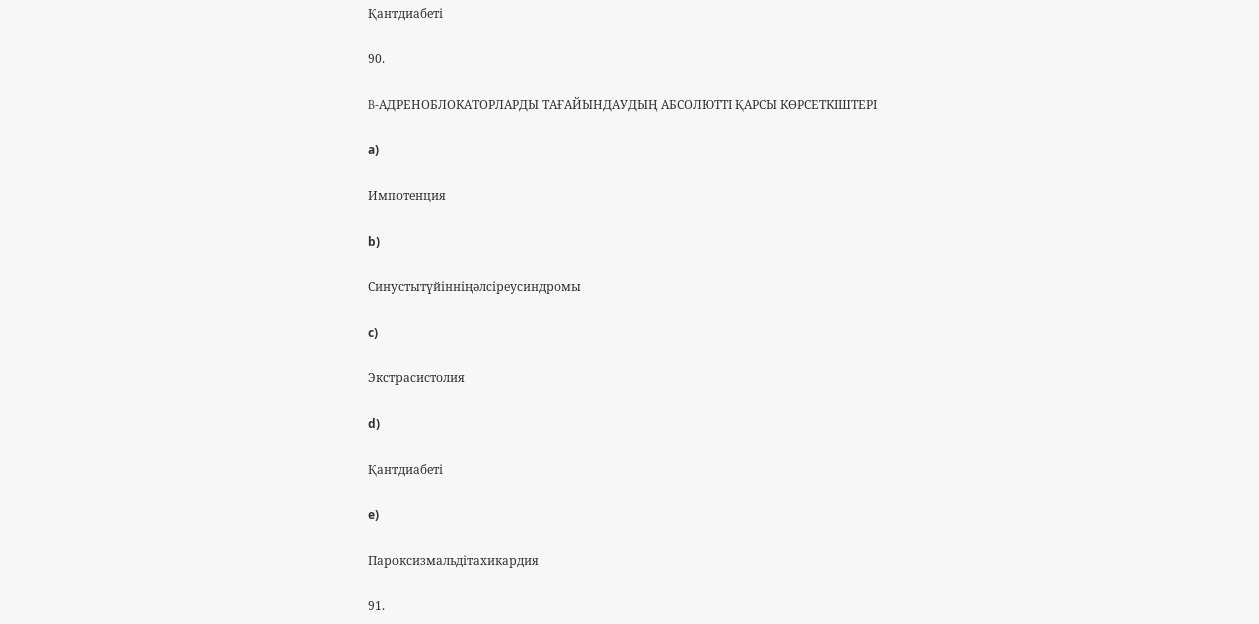Қантдиабеті

90.

Β-АДРЕНОБЛОКАТОРЛАРДЫ ТАҒАЙЫНДАУДЫҢ АБСОЛЮТТІ ҚАРСЫ КӨРСЕТКІШТЕРІ

a)

Импотенция

b)

Синустытүйінніңәлсіреусиндромы

c)

Экстрасистолия

d)

Қантдиабеті

e)

Пароксизмальдітахикардия

91.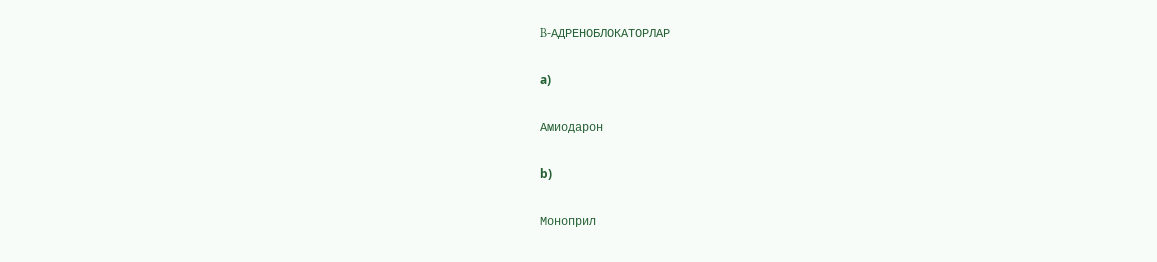Β-АДРЕНОБЛОКАТОРЛАР

a)

Амиодарон

b)

Моноприл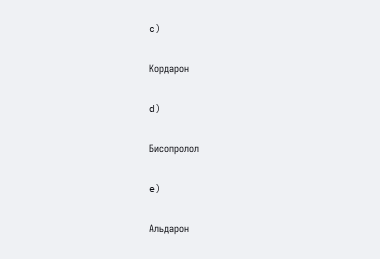c)

Кордарон

d)

Бисопролол

e)

Альдарон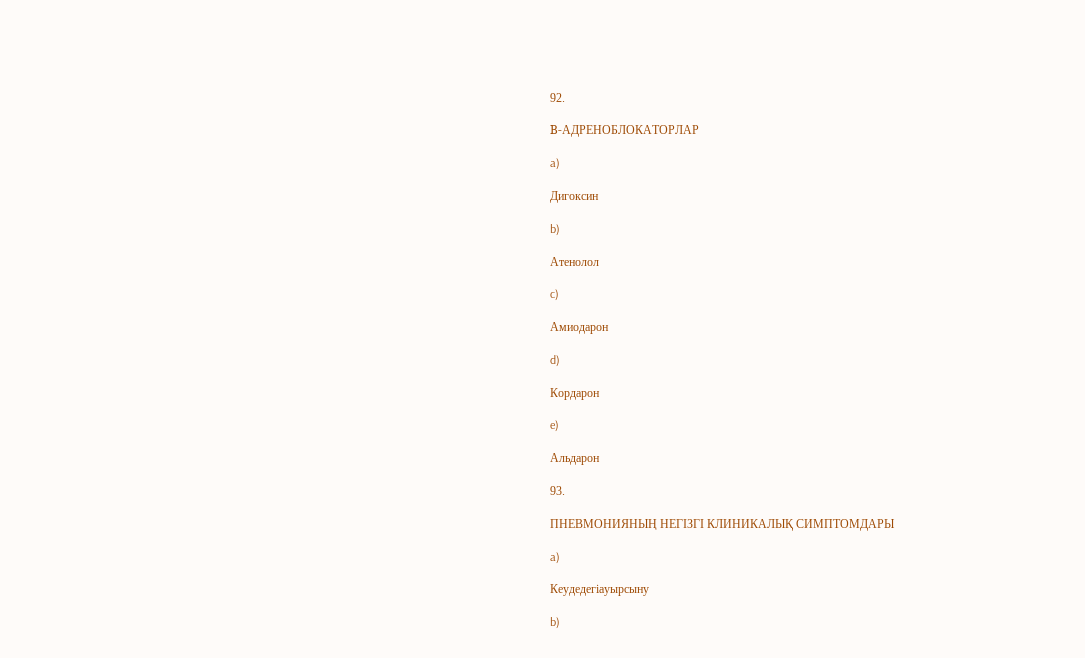92.

Β-АДРЕНОБЛОКАТОРЛАР

a)

Дигоксин

b)

Атенолол

c)

Амиодарон

d)

Кордарон

e)

Альдарон

93.

ПНЕВМОНИЯНЫҢ НЕГІЗГІ КЛИНИКАЛЫҚ СИМПТОМДАРЫ

a)

Кеудедегіауырсыну

b)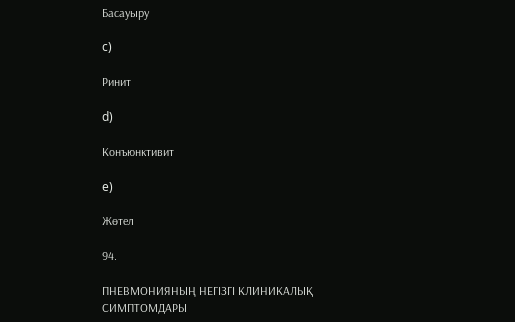Басауыру

c)

Ринит

d)

Конъюнктивит

e)

Жөтел

94.

ПНЕВМОНИЯНЫҢ НЕГІЗГІ КЛИНИКАЛЫҚ СИМПТОМДАРЫ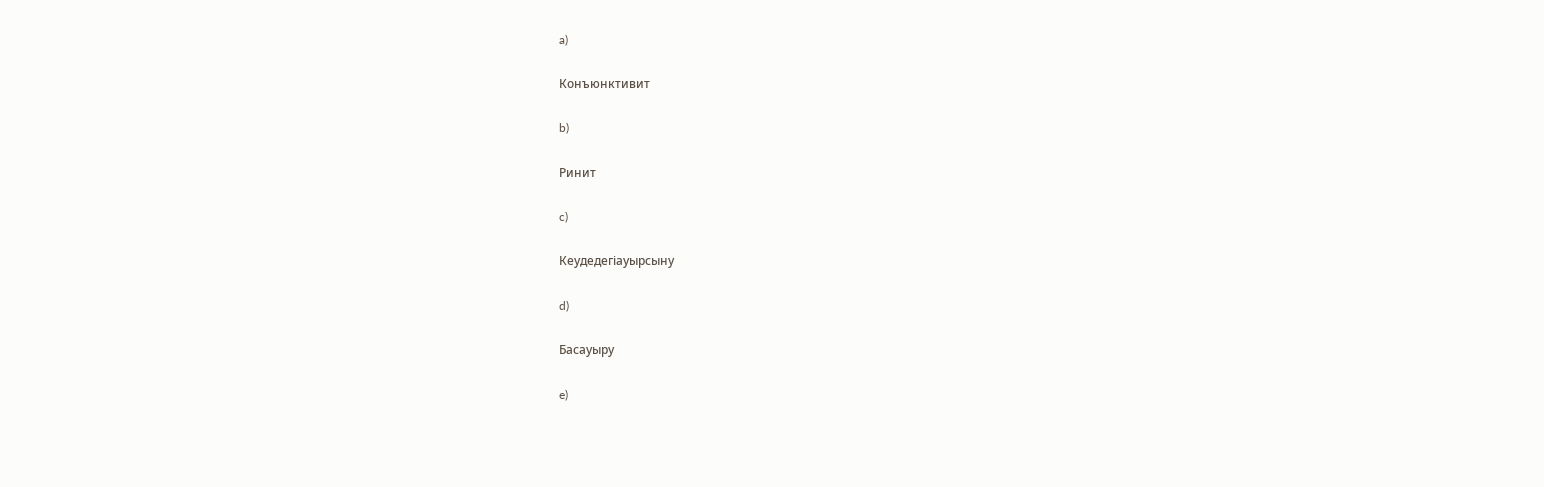a)

Конъюнктивит

b)

Ринит

c)

Кеудедегіауырсыну

d)

Басауыру

e)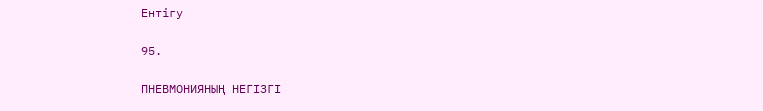Ентігу

95.

ПНЕВМОНИЯНЫҢ НЕГІЗГІ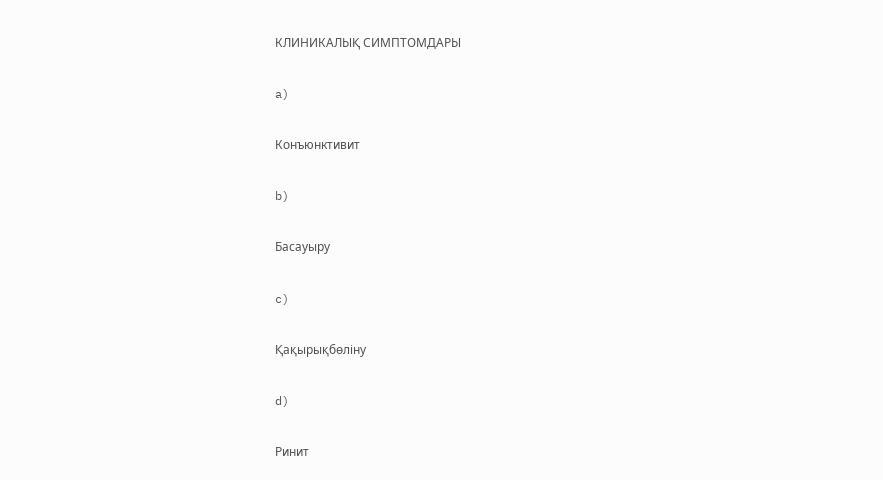КЛИНИКАЛЫҚ СИМПТОМДАРЫ

a)

Конъюнктивит

b)

Басауыру

c)

Қақырықбөліну

d)

Ринит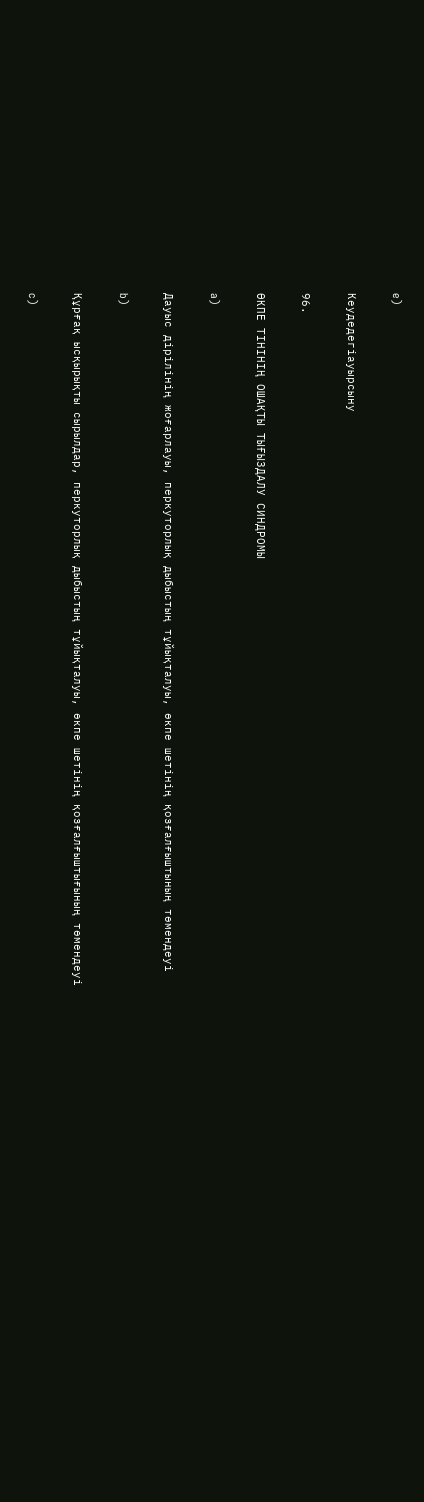e)

Кеудедегіауырсыну

96.

ӨКПЕ ТІНІНІҢ ОШАҚТЫ ТЫҒЫЗДАЛУ СИНДРОМЫ

a)

Дауыс дірілінің жоғарлауы, перкуторлық дыбыстың тұйықталуы, өкпе шетінің қозғалғыштының төмендеуі

b)

Құрғақ ысқырықты сырылдар, перкуторлық дыбыстың тұйықталуы, өкпе шетінің қозғалғыштығының төмендеуі

c)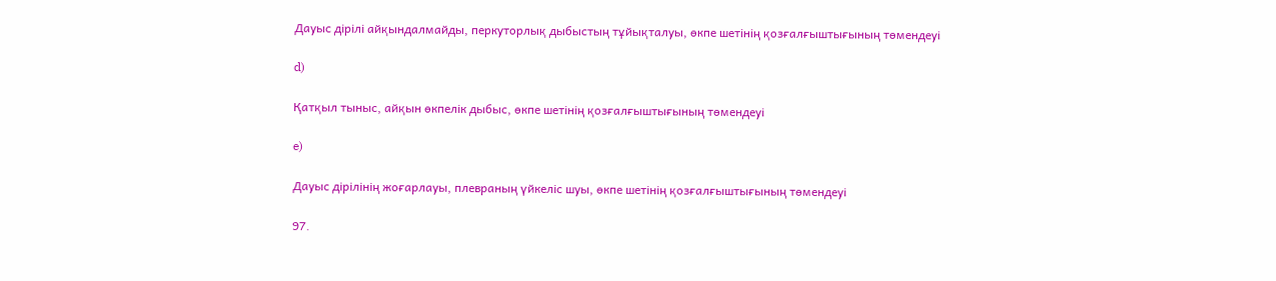Дауыс дірілі айқындалмайды, перкуторлық дыбыстың тұйықталуы, өкпе шетінің қозғалғыштығының төмендеуі

d)

Қатқыл тыныс, айқын өкпелік дыбыс, өкпе шетінің қозғалғыштығының төмендеуі

e)

Дауыс дірілінің жоғарлауы, плевраның үйкеліс шуы, өкпе шетінің қозғалғыштығының төмендеуі

97.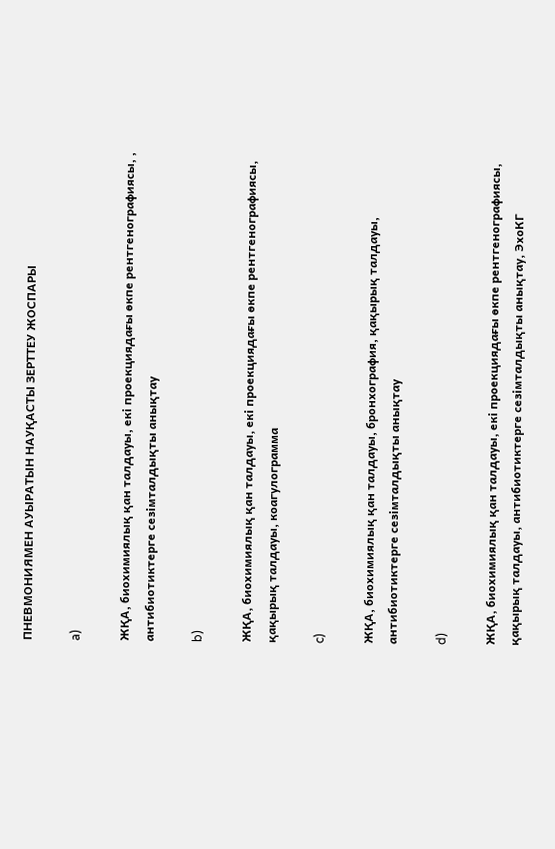ПНЕВМОНИЯМЕН АУЫРАТЫН НАУҚАСТЫ ЗЕРТТЕУ ЖОСПАРЫ

a)

ЖҚА, биохимиялық қан талдауы, екі проекциядағы өкпе рентгенографиясы, , антибиотиктерге сезімталдықты анықтау

b)

ЖҚА, биохимиялық қан талдауы, екі проекциядағы өкпе рентгенографиясы, қақырық талдауы, коагулограмма

c)

ЖҚА, биохимиялық қан талдауы, бронхография, қақырық талдауы, антибиотиктерге сезімталдықты анықтау

d)

ЖҚА, биохимиялық қан талдауы, екі проекциядағы өкпе рентгенографиясы, қақырық талдауы, антибиотиктерге сезімталдықты анықтау, ЭхоКГ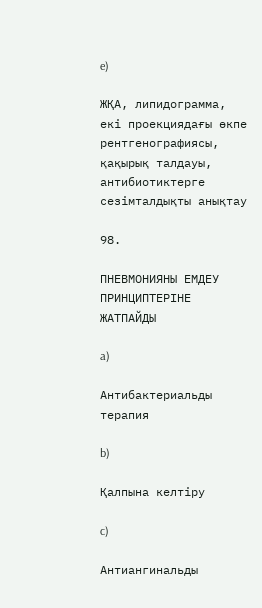e)

ЖҚА, липидограмма, екі проекциядағы өкпе рентгенографиясы, қақырық талдауы, антибиотиктерге сезімталдықты анықтау

98.

ПНЕВМОНИЯНЫ ЕМДЕУ ПРИНЦИПТЕРІНЕ ЖАТПАЙДЫ

a)

Антибактериальды терапия

b)

Қалпына келтіру

c)

Антиангинальды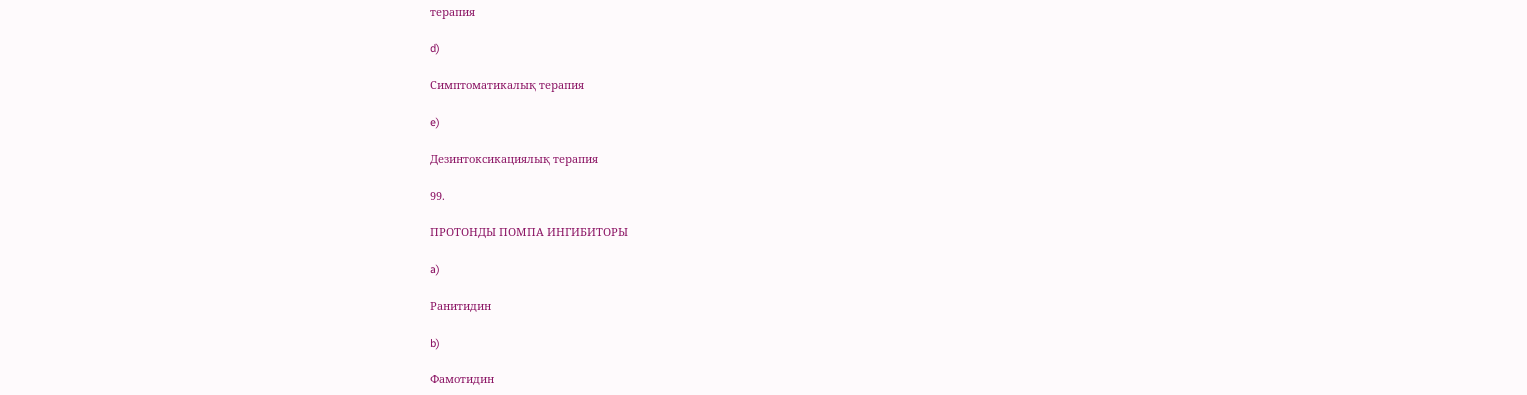терапия

d)

Симптоматикалық терапия

e)

Дезинтоксикациялық терапия

99.

ПРОТОНДЫ ПОМПА ИНГИБИТОРЫ

a)

Ранитидин

b)

Фамотидин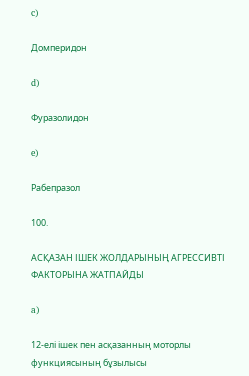c)

Домперидон

d)

Фуразолидон

e)

Рабепразол

100.

АСҚАЗАН ІШЕК ЖОЛДАРЫНЫҢ АГРЕССИВТІ ФАКТОРЫНА ЖАТПАЙДЫ

a)

12-елі ішек пен асқазанның моторлы функциясының бұзылысы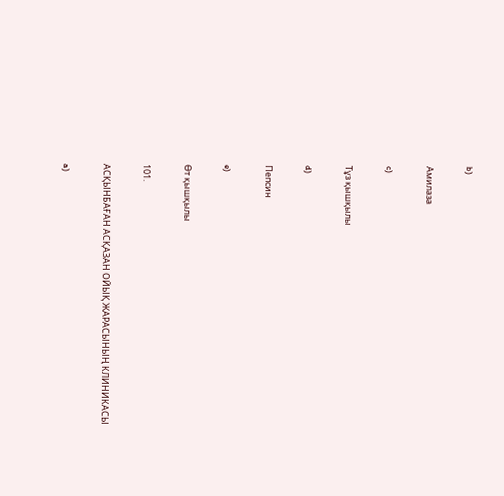b)

Амилаза

c)

Тұз қышқылы

d)

Пепсин

e)

Өт қышқылы

101.

АСҚЫНБАҒАН АСҚАЗАН ОЙЫҚ ЖАРАСЫНЫҢ КЛИНИКАСЫ

a)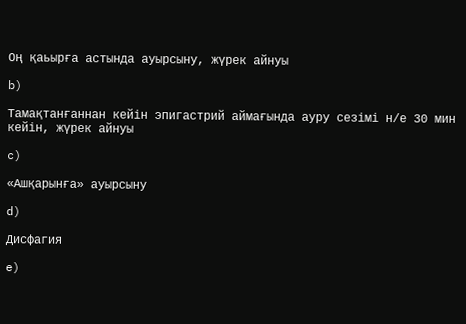Оң қаьырға астында ауырсыну, жүрек айнуы

b)

Тамақтанғаннан кейін эпигастрий аймағында ауру сезімі н/е 30 мин кейін, жүрек айнуы

c)

«Ашқарынға» ауырсыну

d)

Дисфагия

e)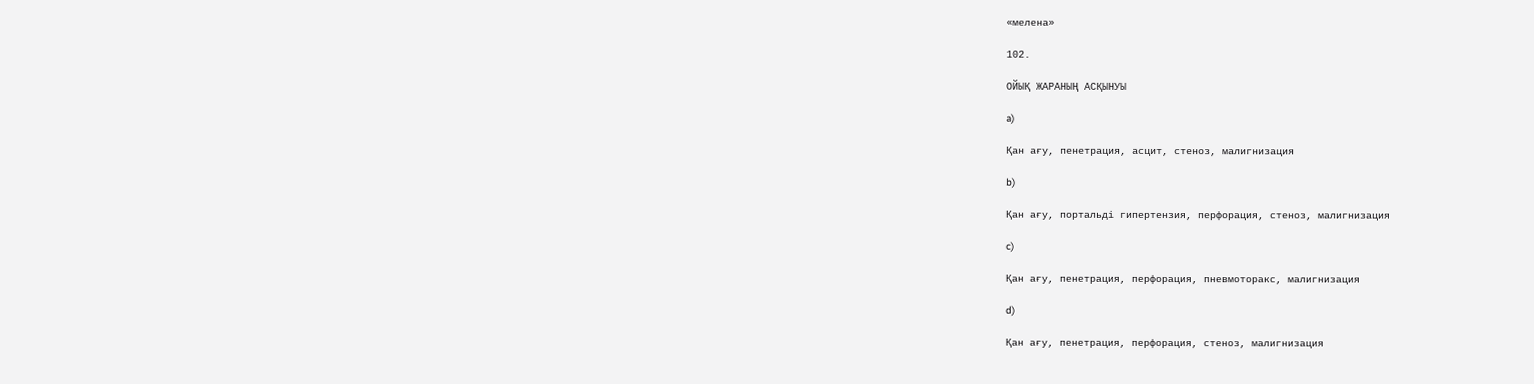«мелена»

102.

ОЙЫҚ ЖАРАНЫҢ АСҚЫНУЫ

a)

Қан ағу, пенетрация, асцит, стеноз, малигнизация

b)

Қан ағу, портальді гипертензия, перфорация, стеноз, малигнизация

c)

Қан ағу, пенетрация, перфорация, пневмоторакс, малигнизация

d)

Қан ағу, пенетрация, перфорация, стеноз, малигнизация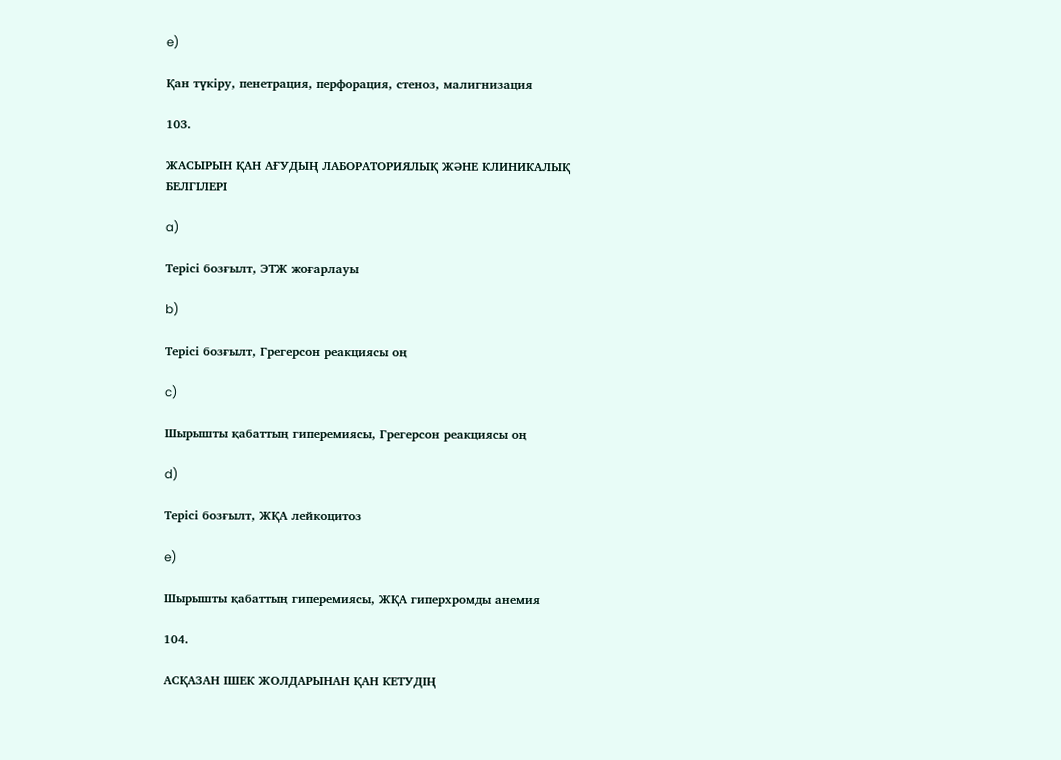e)

Қан түкіру, пенетрация, перфорация, стеноз, малигнизация

103.

ЖАСЫРЫН ҚАН АҒУДЫҢ ЛАБОРАТОРИЯЛЫҚ ЖӘНЕ КЛИНИКАЛЫҚ БЕЛГІЛЕРІ

a)

Терісі бозғылт, ЭТЖ жоғарлауы

b)

Терісі бозғылт, Грегерсон реакциясы оң

c)

Шырышты қабаттың гиперемиясы, Грегерсон реакциясы оң

d)

Терісі бозғылт, ЖҚА лейкоцитоз

e)

Шырышты қабаттың гиперемиясы, ЖҚА гиперхромды анемия

104.

АСҚАЗАН ІШЕК ЖОЛДАРЫНАН ҚАН КЕТУДІҢ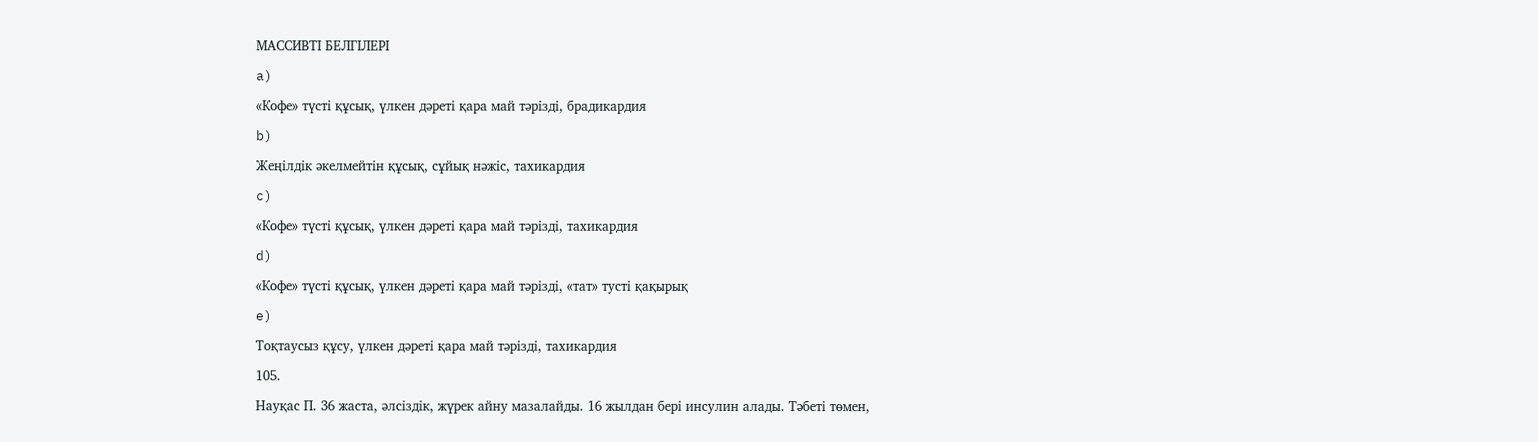МАССИВТІ БЕЛГІЛЕРІ

a)

«Кофе» түсті құсық, үлкен дәреті қара май тәрізді, брадикардия

b)

Жеңілдік әкелмейтін құсық, сұйық нәжіс, тахикардия

c)

«Кофе» түсті құсық, үлкен дәреті қара май тәрізді, тахикардия

d)

«Кофе» түсті құсық, үлкен дәреті қара май тәрізді, «тат» тусті қақырық

e)

Тоқтаусыз құсу, үлкен дәреті қара май тәрізді, тахикардия

105.

Науқас П. 36 жаста, әлсіздік, жүрек айну мазалайды. 16 жылдан бері инсулин алады. Тәбеті төмен,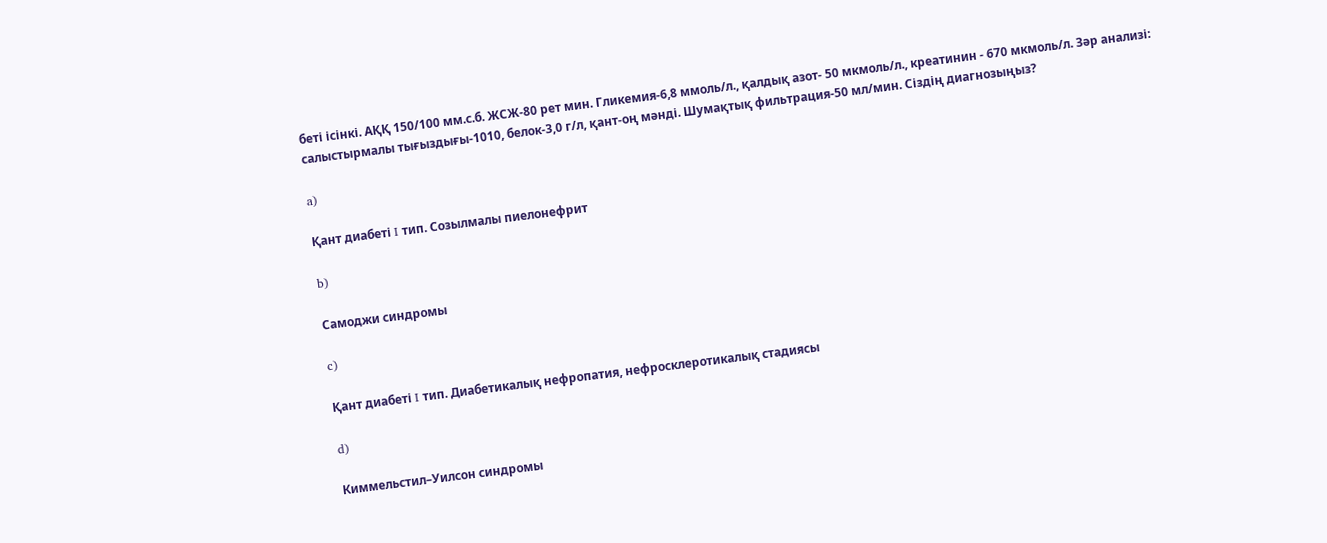беті ісінкі. АҚҚ 150/100 мм.с.б. ЖСЖ-80 рет мин. Гликемия-6,8 ммоль/л., қалдық азот- 50 мкмоль/л., креатинин - 670 мкмоль/л. Зәр анализі: салыстырмалы тығыздығы-1010, белок-3,0 г/л, қант-оң мәнді. Шумақтық фильтрация-50 мл/мин. Сіздің диагнозыңыз?

a)

Қант диабеті I тип. Созылмалы пиелонефрит

b)

Самоджи синдромы

c)

Қант диабеті I тип. Диабетикалық нефропатия, нефросклеротикалық стадиясы

d)

Киммельстил–Уилсон синдромы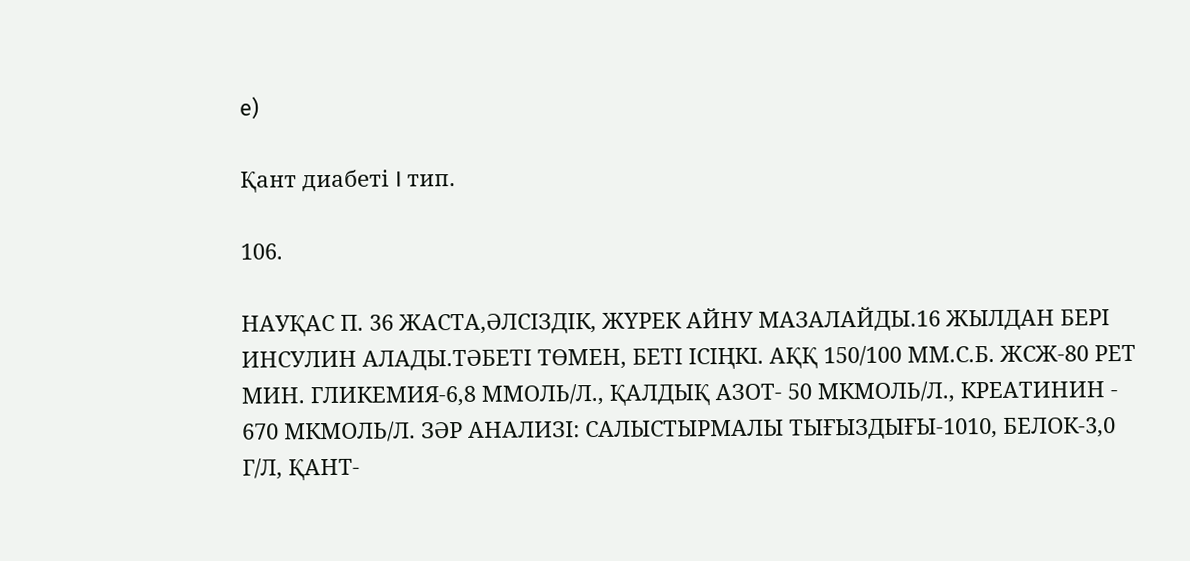e)

Қант диабеті I тип.

106.

НАУҚАС П. 36 ЖАСТА,ӘЛСІЗДІК, ЖҮРЕК АЙНУ МАЗАЛАЙДЫ.16 ЖЫЛДАН БЕРІ ИНСУЛИН АЛАДЫ.ТӘБЕТІ ТӨМЕН, БЕТІ ІСІҢКІ. АҚҚ 150/100 ММ.С.Б. ЖСЖ-80 РЕТ МИН. ГЛИКЕМИЯ-6,8 ММОЛЬ/Л., ҚАЛДЫҚ АЗОТ- 50 МКМОЛЬ/Л., КРЕАТИНИН - 670 МКМОЛЬ/Л. ЗӘР АНАЛИЗІ: САЛЫСТЫРМАЛЫ ТЫҒЫЗДЫҒЫ-1010, БЕЛОК-3,0 Г/Л, ҚАНТ-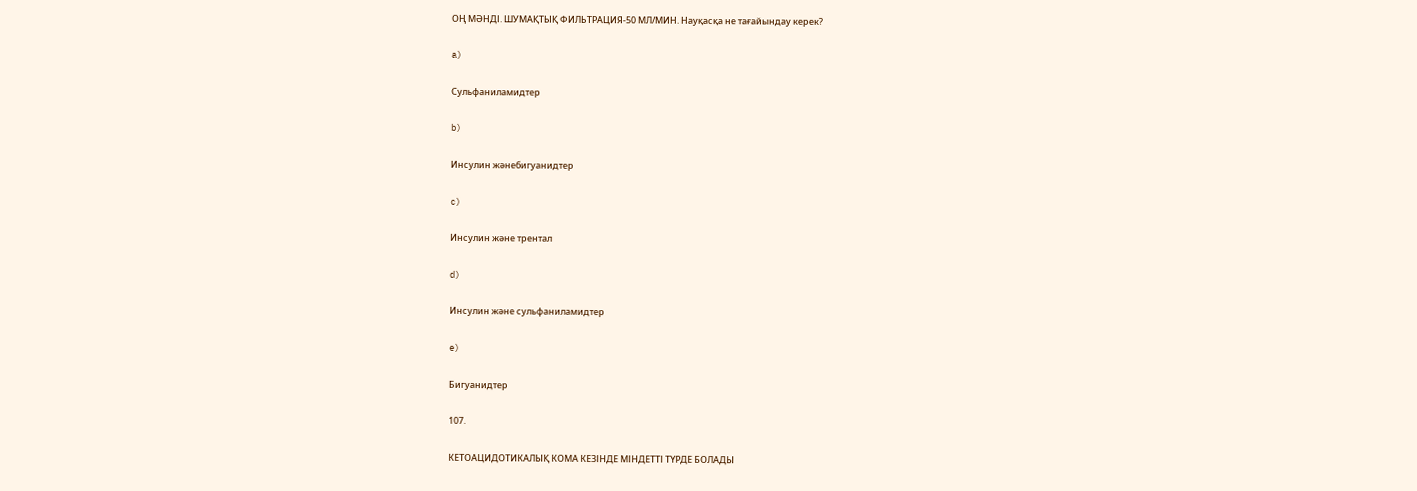ОҢ МӘНДІ. ШУМАҚТЫҚ ФИЛЬТРАЦИЯ-50 МЛ/МИН. Науқасқа не тағайындау керек?

a)

Сульфаниламидтер

b)

Инсулин жәнебигуанидтер

c)

Инсулин және трентал

d)

Инсулин және сульфаниламидтер

e)

Бигуанидтер

107.

КЕТОАЦИДОТИКАЛЫҚ КОМА КЕЗІНДЕ МІНДЕТТІ ТҮРДЕ БОЛАДЫ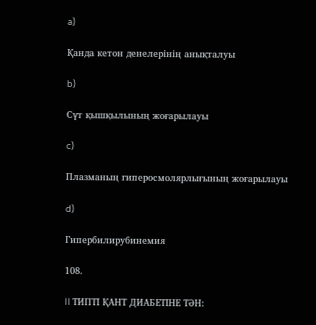a)

Қанда кетон денелерінің анықталуы

b)

Сүт қышқылының жоғарылауы

c)

Плазманың гиперосмолярлығының жоғарылауы

d)

Гипербилирубинемия

108.

II ТИПТІ ҚАНТ ДИАБЕТІНЕ ТӘН: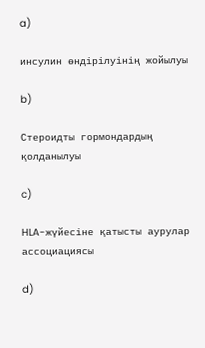a)

инсулин өндірілуінің жойылуы

b)

Стероидты гормондардың қолданылуы

c)

HLA-жүйесіне қатысты аурулар ассоциациясы

d)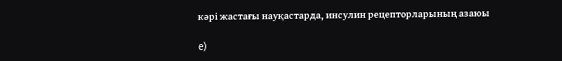кәрі жастағы науқастарда, инсулин рецепторларының азаюы

e)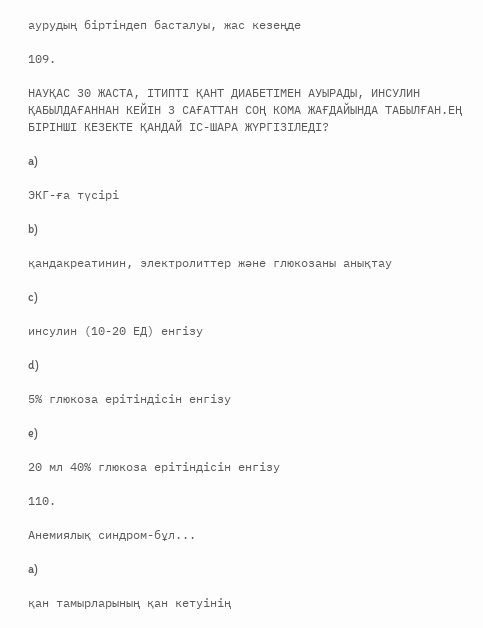аурудың біртіндеп басталуы, жас кезеңде

109.

НАУҚАС 30 ЖАСТА, IТИПТІ ҚАНТ ДИАБЕТІМЕН АУЫРАДЫ, ИНСУЛИН ҚАБЫЛДАҒАННАН КЕЙІН 3 САҒАТТАН СОҢ КОМА ЖАҒДАЙЫНДА ТАБЫЛҒАН.ЕҢ БІРІНШІ КЕЗЕКТЕ ҚАНДАЙ ІС-ШАРА ЖҮРГІЗІЛЕДІ?

a)

ЭКГ-ға түсірі

b)

қандакреатинин, электролиттер және глюкозаны анықтау

c)

инсулин (10-20 ЕД) енгізу

d)

5% глюкоза ерітіндісін енгізу

e)

20 мл 40% глюкоза ерітіндісін енгізу

110.

Анемиялық синдром-бұл...

a)

қан тамырларының қан кетуінің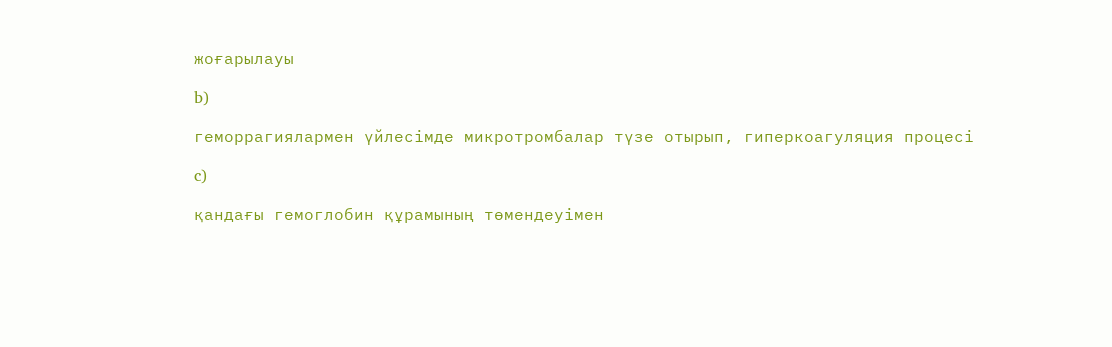жоғарылауы

b)

геморрагиялармен үйлесімде микротромбалар түзе отырып, гиперкоагуляция процесі

c)

қандағы гемоглобин құрамының төмендеуімен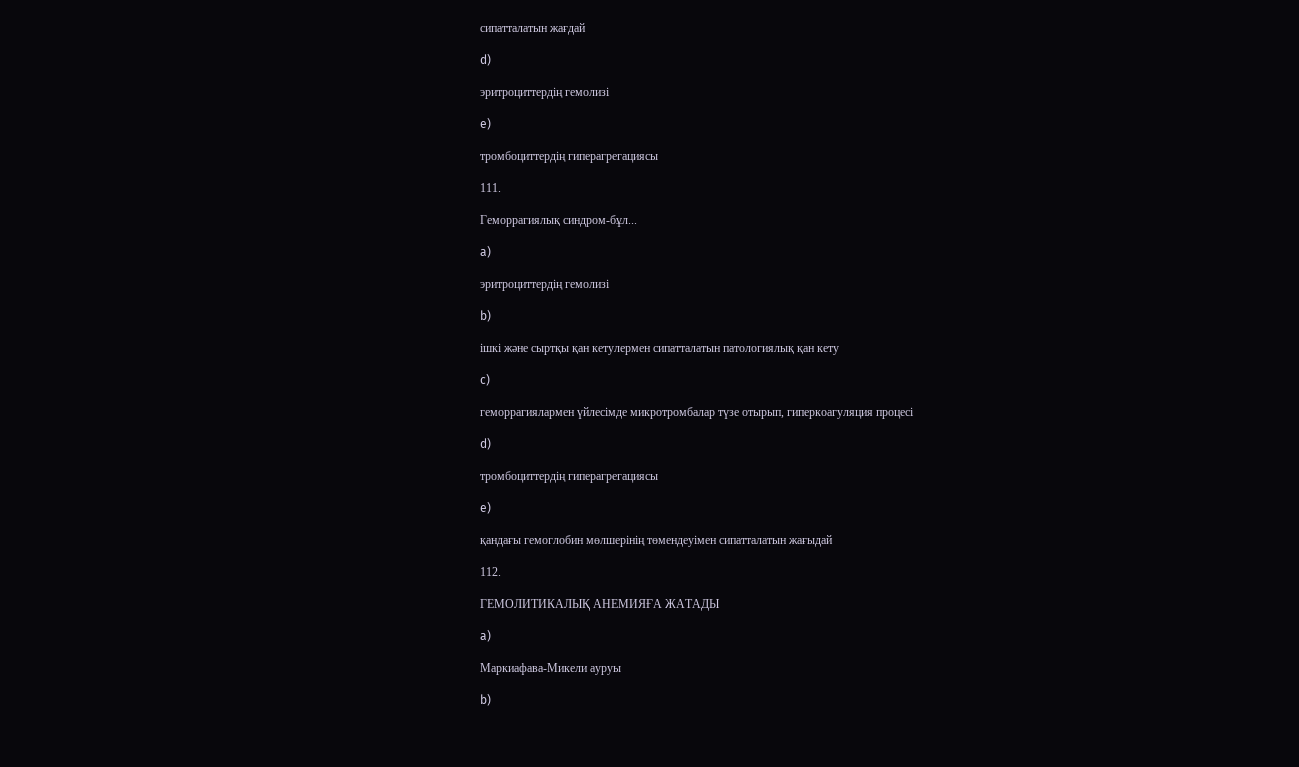сипатталатын жағдай

d)

эритроциттердің гемолизі

e)

тромбоциттердің гиперагрегациясы

111.

Геморрагиялық синдром-бұл...

a)

эритроциттердің гемолизі

b)

ішкі және сыртқы қан кетулермен сипатталатын патологиялық қан кету

c)

геморрагиялармен үйлесімде микротромбалар түзе отырып, гиперкоагуляция процесі

d)

тромбоциттердің гиперагрегациясы

e)

қандағы гемоглобин мөлшерінің төмендеуімен сипатталатын жағыдай

112.

ГЕМОЛИТИКАЛЫҚ АНЕМИЯҒА ЖАТАДЫ

a)

Маркиафава-Микели ауруы

b)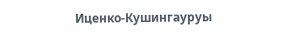Иценко-Кушингауруы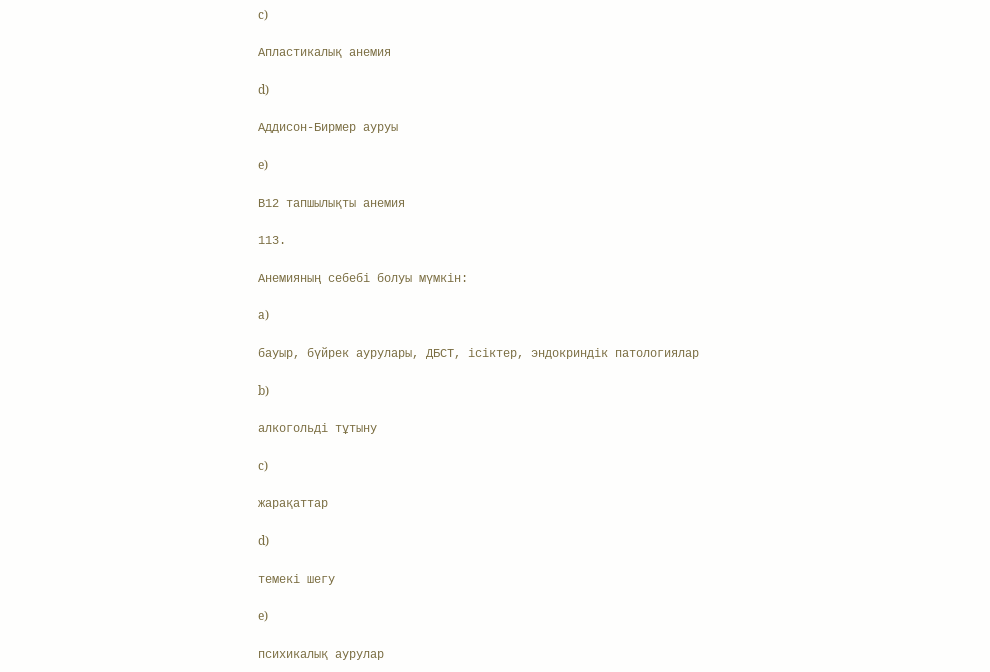c)

Апластикалық анемия

d)

Аддисон-Бирмер ауруы

e)

В12 тапшылықты анемия

113.

Анемияның себебі болуы мүмкін:

a)

бауыр, бүйрек аурулары, ДБСТ, ісіктер, эндокриндік патологиялар

b)

алкогольді тұтыну

c)

жарақаттар

d)

темекі шегу

e)

психикалық аурулар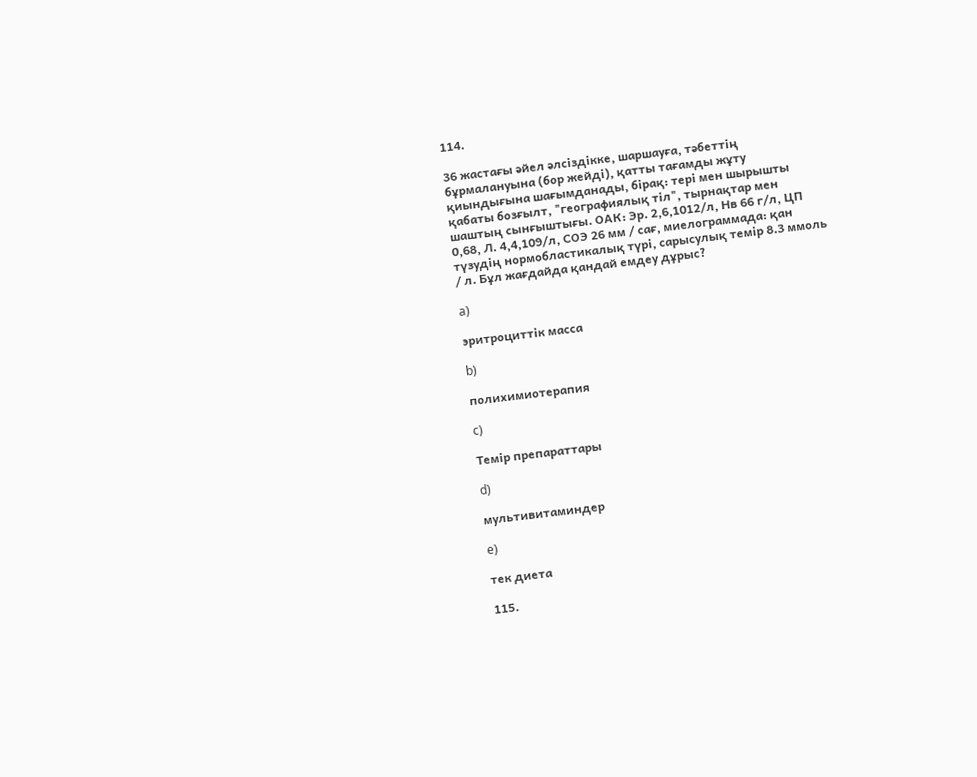114.

36 жастағы әйел әлсіздікке, шаршауға, тәбеттің бұрмалануына (бор жейді), қатты тағамды жұту қиындығына шағымданады, бірақ: тері мен шырышты қабаты бозғылт, "географиялық тіл", тырнақтар мен шаштың сынғыштығы. ОАК: Эр. 2,6,1012/л, Нв 66 г/л, ЦП 0,68, Л. 4,4,109/л, СОЭ 26 мм / сағ, миелограммада: қан түзудің нормобластикалық түрі, сарысулық темір 8.3 ммоль / л. Бұл жағдайда қандай емдеу дұрыс?

a)

эритроциттік масса

b)

полихимиотерапия

c)

Темір препараттары

d)

мультивитаминдер

e)

тек диета

115.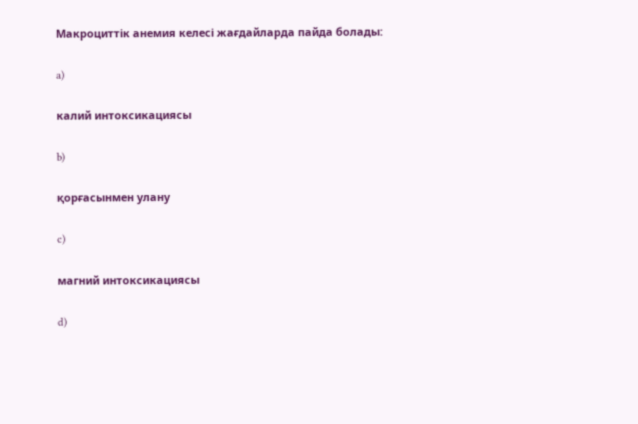Макроциттік анемия келесі жағдайларда пайда болады:

a)

калий интоксикациясы

b)

қорғасынмен улану

c)

магний интоксикациясы

d)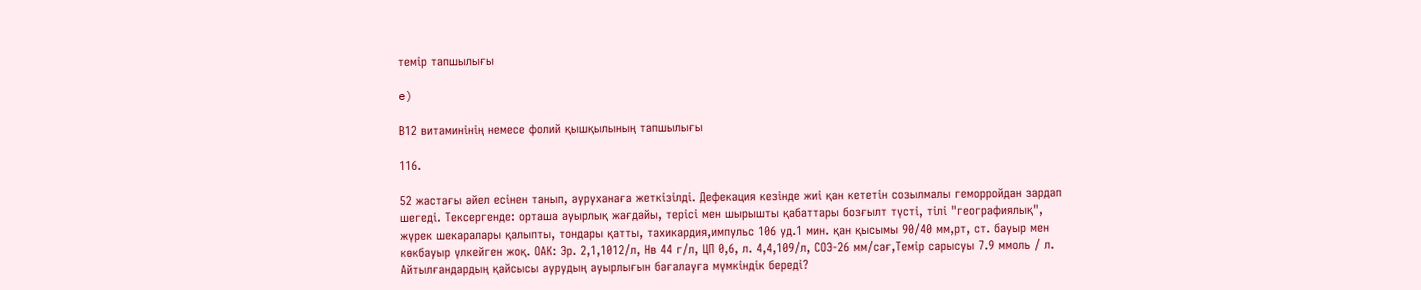темір тапшылығы

e)

В12 витаминінің немесе фолий қышқылының тапшылығы

116.

52 жастағы әйел есінен танып, ауруханаға жеткізілді. Дефекация кезінде жиі қан кететін созылмалы геморройдан зардап шегеді. Тексергенде: орташа ауырлық жағдайы, терісі мен шырышты қабаттары бозғылт түсті, тілі "географиялық", жүрек шекаралары қалыпты, тондары қатты, тахикардия,импульс 106 уд.1 мин. қан қысымы 90/40 мм,рт, ст. бауыр мен көкбауыр үлкейген жоқ. ОАК: Эр. 2,1,1012/л, Нв 44 г/л, ЦП 0,6, л. 4,4,109/л, СОЭ-26 мм/сағ,Темір сарысуы 7.9 ммоль / л. Айтылғандардың қайсысы аурудың ауырлығын бағалауға мүмкіндік береді?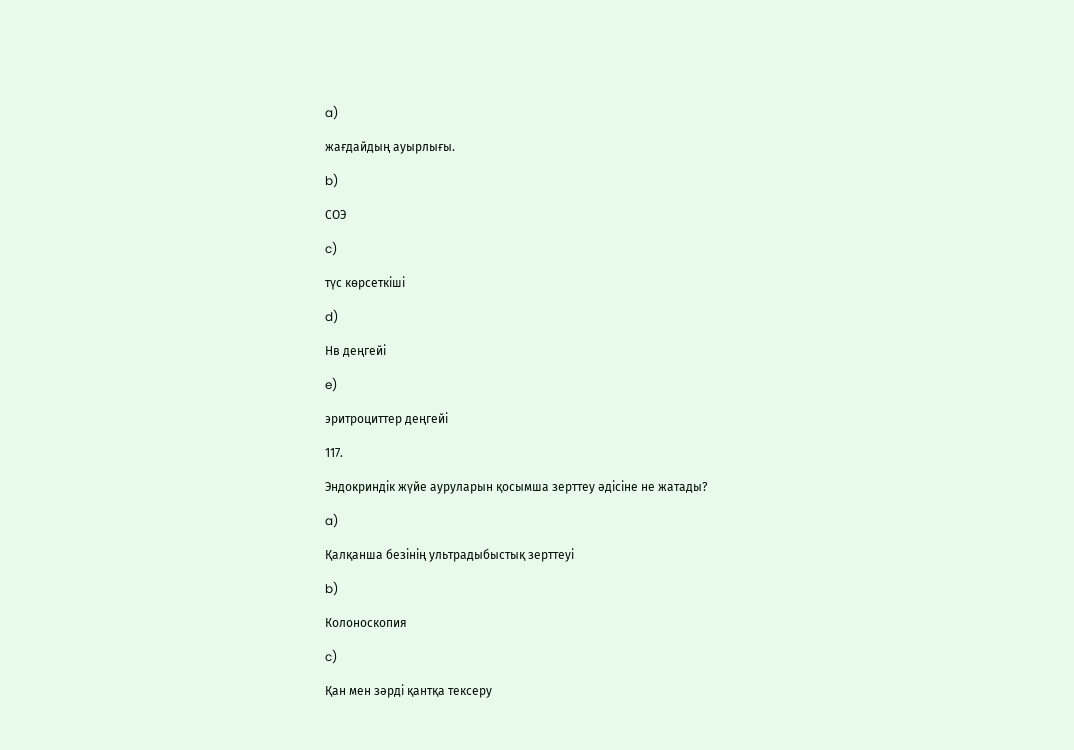a)

жағдайдың ауырлығы.

b)

СОЭ

c)

түс көрсеткіші

d)

Нв деңгейі

e)

эритроциттер деңгейі

117.

Эндокриндік жүйе ауруларын қосымша зерттеу әдісіне не жатады?

a)

Қалқанша безінің ультрадыбыстық зерттеуі

b)

Колоноскопия

c)

Қан мен зәрді қантқа тексеру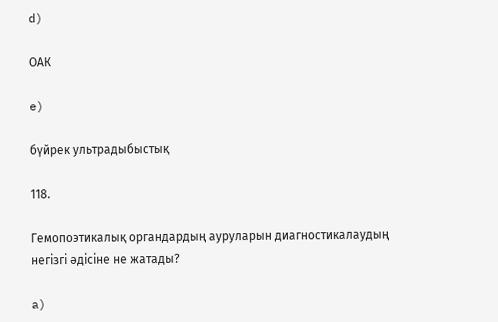d)

ОАК

e)

бүйрек ультрадыбыстық

118.

Гемопоэтикалық органдардың ауруларын диагностикалаудың негізгі әдісіне не жатады?

a)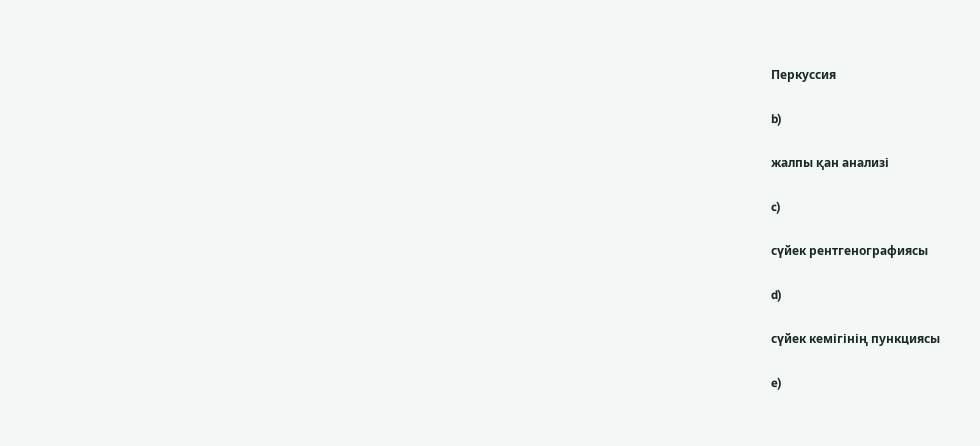Перкуссия

b)

жалпы қан анализі

c)

сүйек рентгенографиясы

d)

сүйек кемігінің пункциясы

e)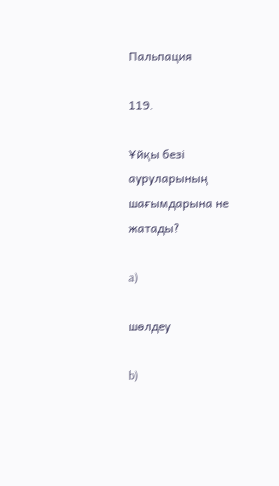Пальпация

119.

Ұйқы безі ауруларының шағымдарына не жатады?

a)

шөлдеу

b)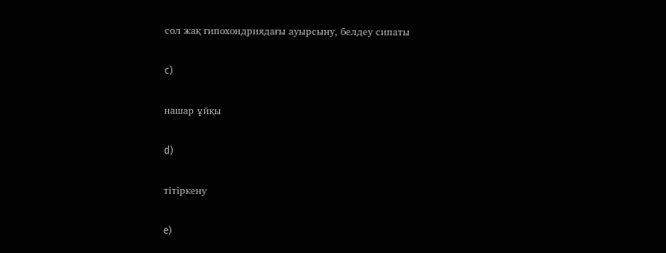сол жақ гипохондриядағы ауырсыну, белдеу сипаты

c)

нашар ұйқы

d)

тітіркену

e)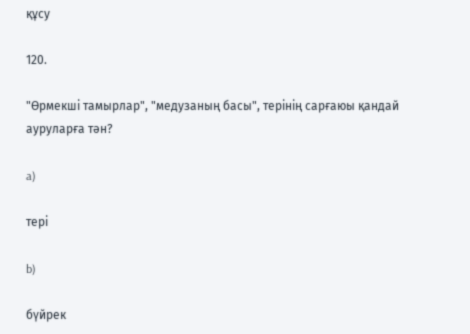құсу

120.

"Өрмекші тамырлар", "медузаның басы", терінің сарғаюы қандай ауруларға тән?

a)

тері

b)

бүйрек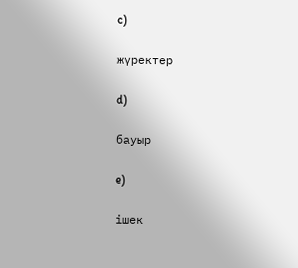c)

жүректер

d)

бауыр

e)

ішек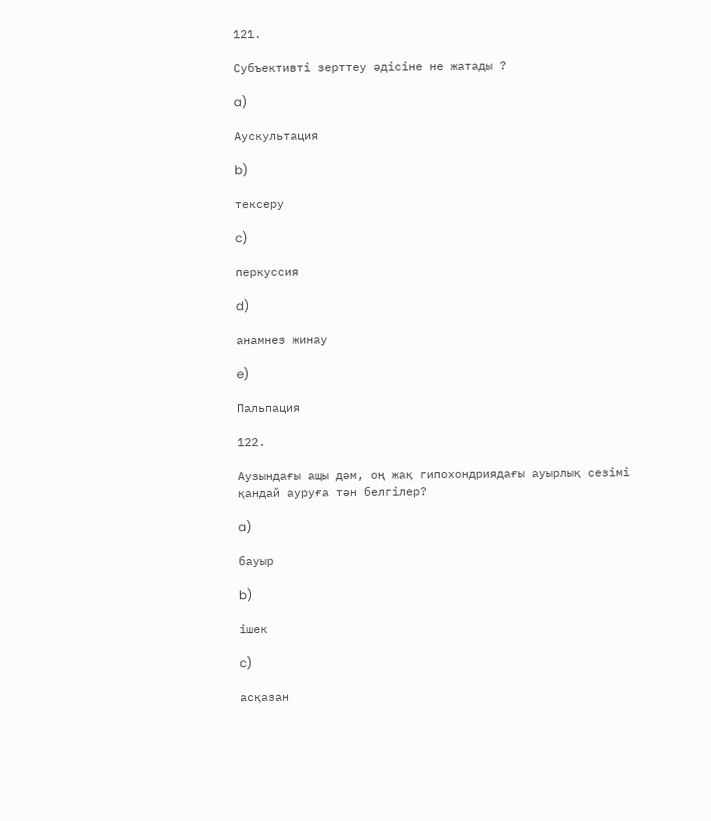121.

Субъективті зерттеу әдісіне не жатады ?

a)

Аускультация

b)

тексеру

c)

перкуссия

d)

анамнез жинау

e)

Пальпация

122.

Аузындағы ащы дәм, оң жақ гипохондриядағы ауырлық сезімі қандай ауруға тән белгілер?

a)

бауыр

b)

ішек

c)

асқазан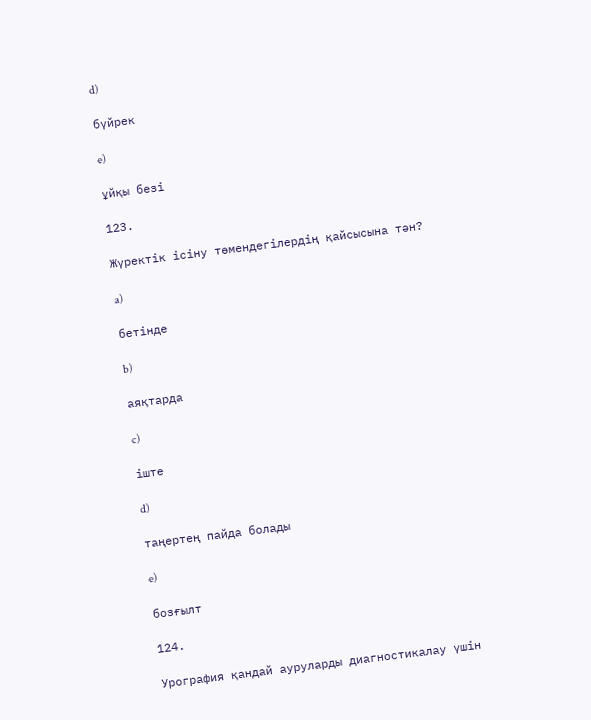d)

бүйрек

e)

ұйқы безі

123.

Жүректік ісіну төмендегілердің қайсысына тән?

a)

бетінде

b)

аяқтарда

c)

іште

d)

таңертең пайда болады

e)

бозғылт

124.

Урография қандай ауруларды диагностикалау үшін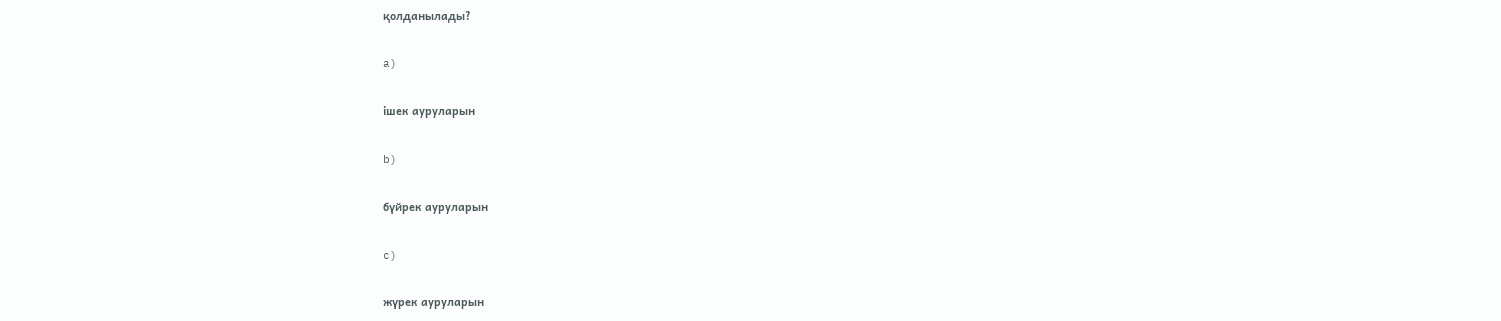қолданылады?

a)

ішек ауруларын

b)

бүйрек ауруларын

c)

жүрек ауруларын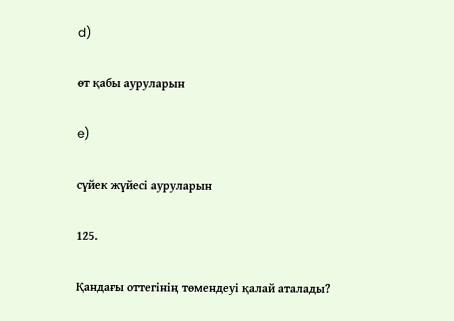d)

өт қабы ауруларын

e)

сүйек жүйесі ауруларын

125.

Қандағы оттегінің төмендеуі қалай аталады?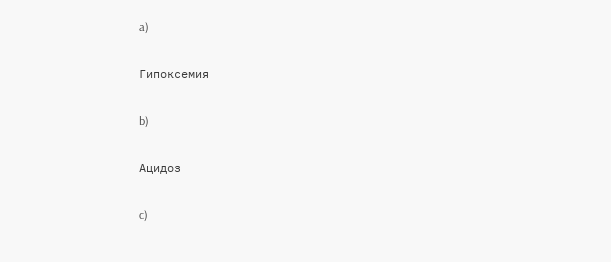a)

Гипоксемия

b)

Ацидоз

c)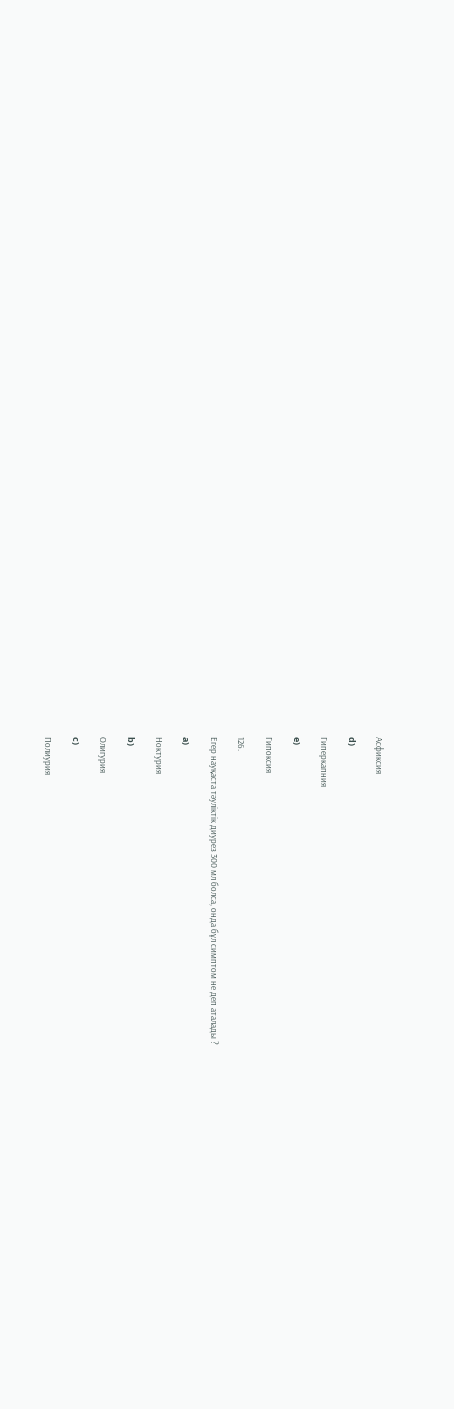Асфиксия

d)

Гиперкапния

e)

Гипоксия

126.

Егер науқаста тәуліктік диурез 300 мл болса, онда бұл симптом не деп аталады ?

a)

Ноктурия

b)

Олигурия

c)

Полиурия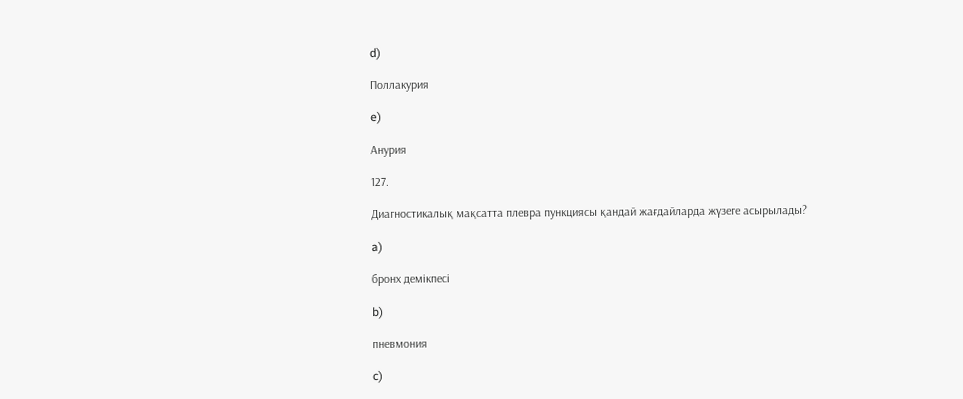d)

Поллакурия

e)

Анурия

127.

Диагностикалық мақсатта плевра пункциясы қандай жағдайларда жүзеге асырылады?

a)

бронх демікпесі

b)

пневмония

c)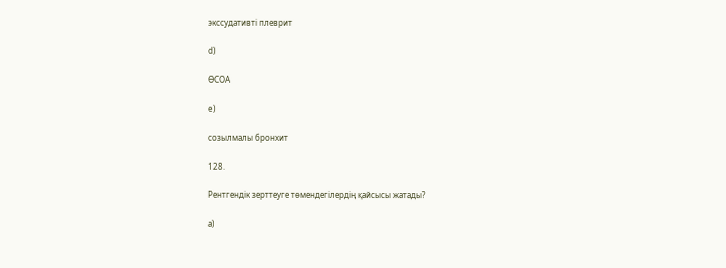экссудативті плеврит

d)

ӨСОА

e)

созылмалы бронхит

128.

Рентгендік зерттеуге төмендегілердің қайсысы жатады?

a)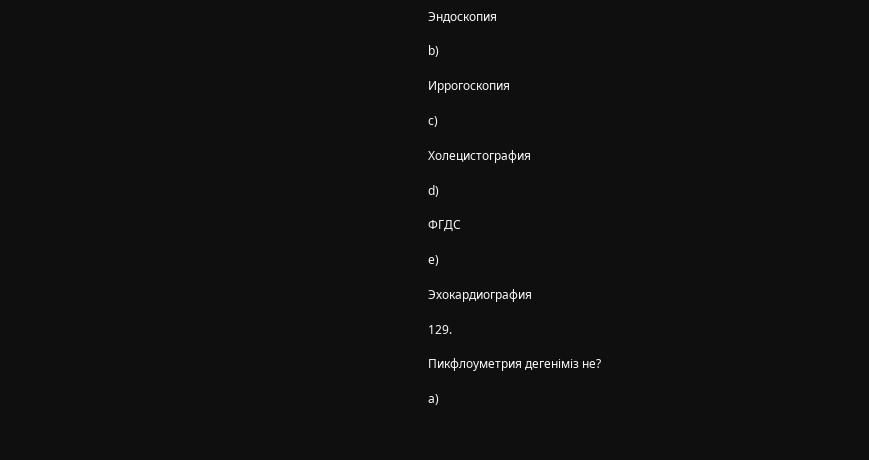Эндоскопия

b)

Иррогоскопия

c)

Холецистография

d)

ФГДС

e)

Эхокардиография

129.

Пикфлоуметрия дегеніміз не?

a)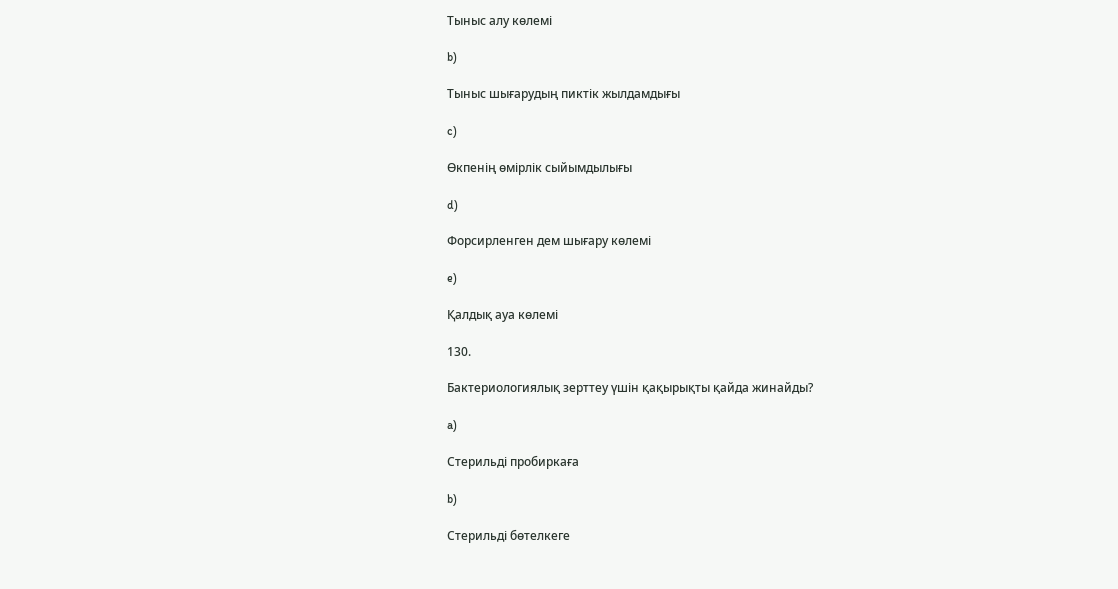Тыныс алу көлемі

b)

Тыныс шығарудың пиктік жылдамдығы

c)

Өкпенің өмірлік сыйымдылығы

d)

Форсирленген дем шығару көлемі

e)

Қалдық ауа көлемі

130.

Бактериологиялық зерттеу үшін қақырықты қайда жинайды?

a)

Стерильді пробиркаға

b)

Стерильді бөтелкеге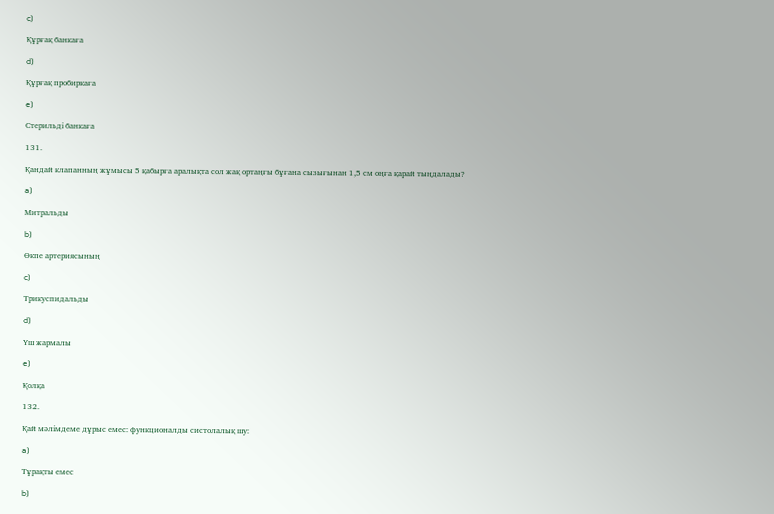c)

Құрғақ банкаға

d)

Құрғақ пробиркаға

e)

Стерильді банкаға

131.

Қандай клапанның жұмысы 5 қабырға аралықта сол жақ ортаңғы бұғана сызығынан 1,5 см оңға қарай тыңдалады?

a)

Митральды

b)

Өкпе артериясының

c)

Трикуспидальды

d)

Үш жармалы

e)

Қолқа

132.

Қай мәлімдеме дұрыс емес: функционалды систолалық шу:

a)

Тұрақты емес

b)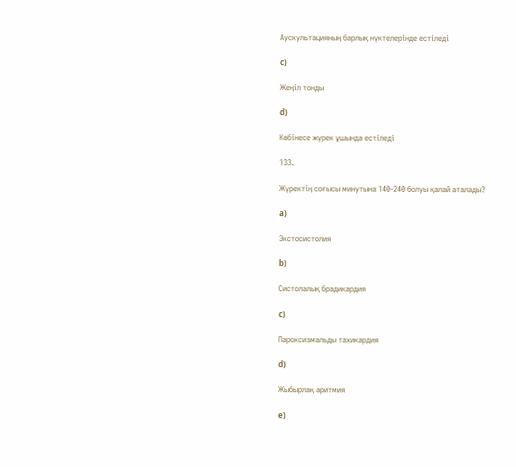Аускультацияның барлық нүктелерінде естіледі

c)

Жеңіл тонды

d)

Көбінесе жүрек ұшында естіледі

133.

Жүректің соғысы минутына 140-240 болуы қалай аталады?

a)

Экстосистолия

b)

Систолалық брадикардия

c)

Пароксизмальды тахикардия

d)

Жыбырлақ аритмия

e)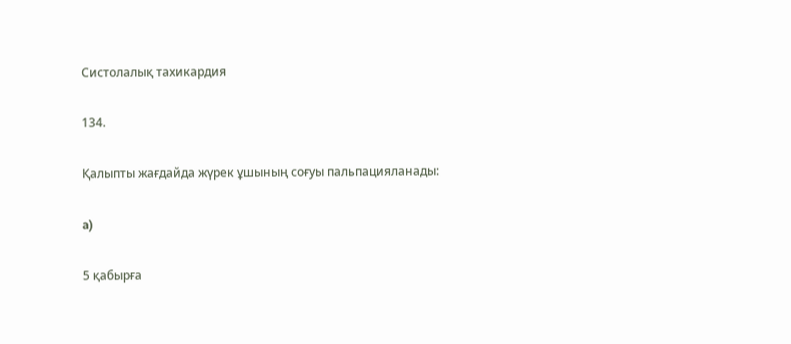Систолалық тахикардия

134.

Қалыпты жағдайда жүрек ұшының соғуы пальпацияланады:

a)

5 қабырға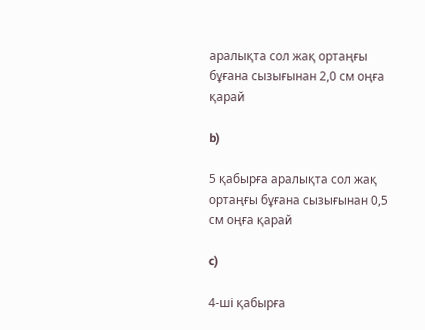аралықта сол жақ ортаңғы бұғана сызығынан 2,0 см оңға қарай

b)

5 қабырға аралықта сол жақ ортаңғы бұғана сызығынан 0,5 см оңға қарай

c)

4-ші қабырға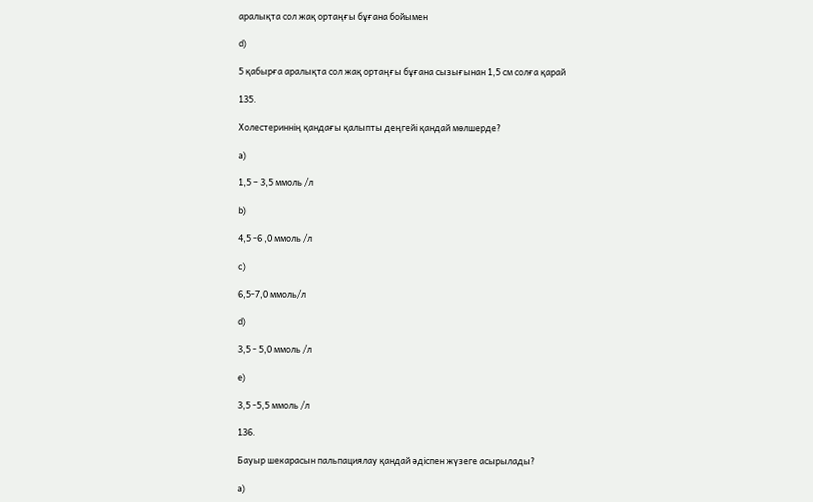аралықта сол жақ ортаңғы бұғана бойымен

d)

5 қабырға аралықта сол жақ ортаңғы бұғана сызығынан 1,5 см солға қарай

135.

Холестериннің қандағы қалыпты деңгейі қандай мөлшерде?

a)

1,5 – 3,5 ммоль /л

b)

4,5 -6 ,0 ммоль /л

c)

6,5-7,0 ммоль/л

d)

3,5 - 5,0 ммоль /л

e)

3,5 -5,5 ммоль /л

136.

Бауыр шекарасын пальпациялау қандай әдіспен жүзеге асырылады?

a)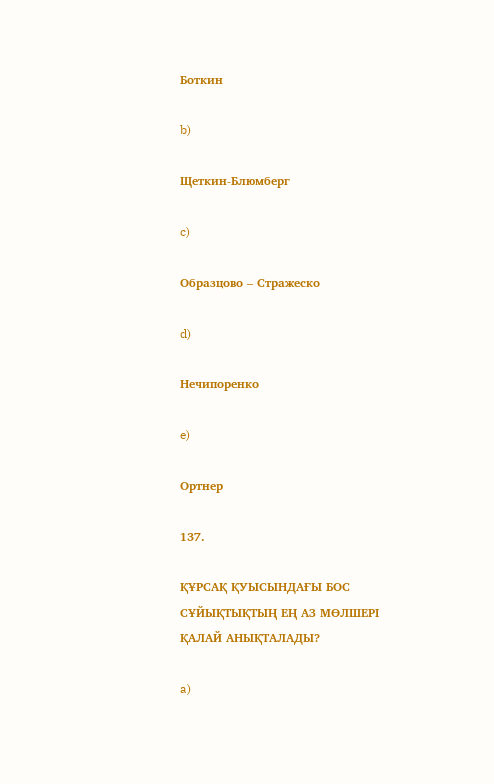Боткин

b)

Щеткин-Блюмберг

c)

Образцово – Стражеско

d)

Нечипоренко

e)

Ортнер

137.

ҚҰРСАҚ ҚУЫСЫНДАҒЫ БОС СҰЙЫҚТЫҚТЫҢ ЕҢ АЗ МӨЛШЕРІ ҚАЛАЙ АНЫҚТАЛАДЫ?

a)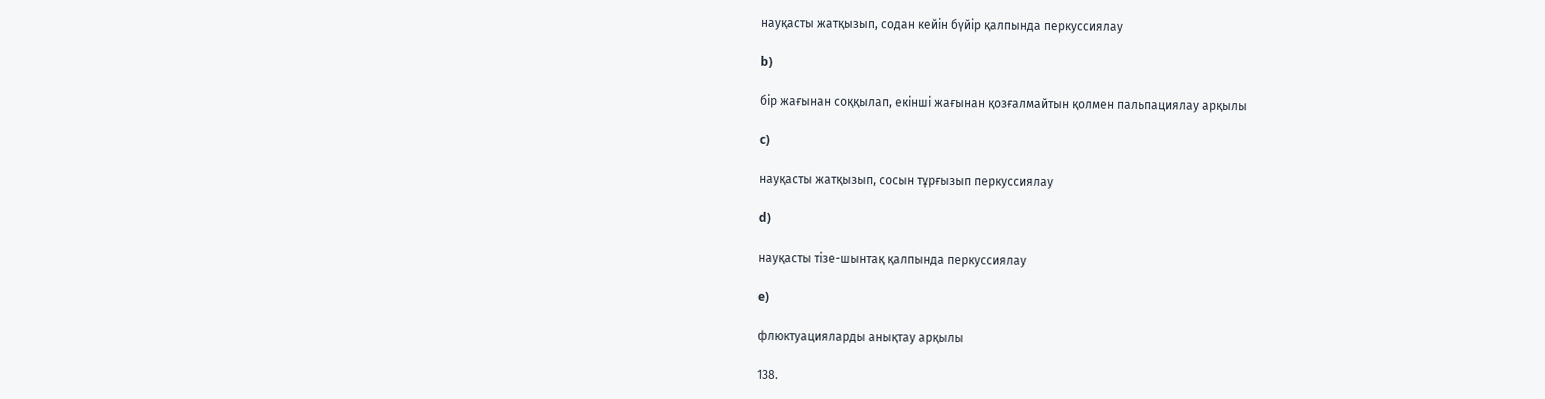науқасты жатқызып, содан кейін бүйір қалпында перкуссиялау

b)

бір жағынан соққылап, екінші жағынан қозғалмайтын қолмен пальпациялау арқылы

c)

науқасты жатқызып, сосын тұрғызып перкуссиялау

d)

науқасты тізе-шынтақ қалпында перкуссиялау

e)

флюктуацияларды анықтау арқылы

138.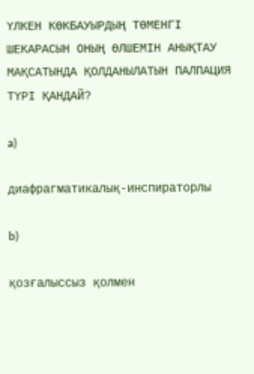ҮЛКЕН КӨКБАУЫРДЫҢ ТӨМЕНГІ ШЕКАРАСЫН ОНЫҢ ӨЛШЕМІН АНЫҚТАУ МАҚСАТЫНДА ҚОЛДАНЫЛАТЫН ПАЛПАЦИЯ ТҮРІ ҚАНДАЙ?

a)

диафрагматикалық-инспираторлы

b)

қозғалыссыз қолмен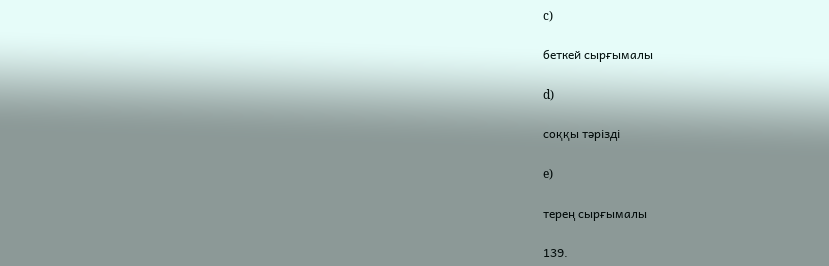c)

беткей сырғымалы

d)

соққы тәрізді

e)

терең сырғымалы

139.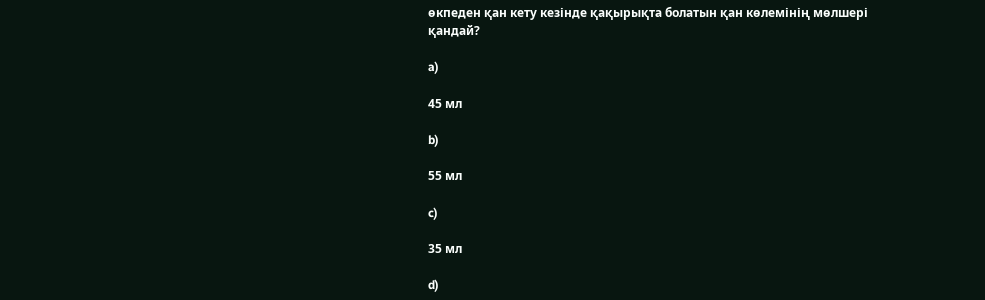өкпеден қан кету кезінде қақырықта болатын қан көлемінің мөлшері қандай?

a)

45 мл

b)

55 мл

c)

35 мл

d)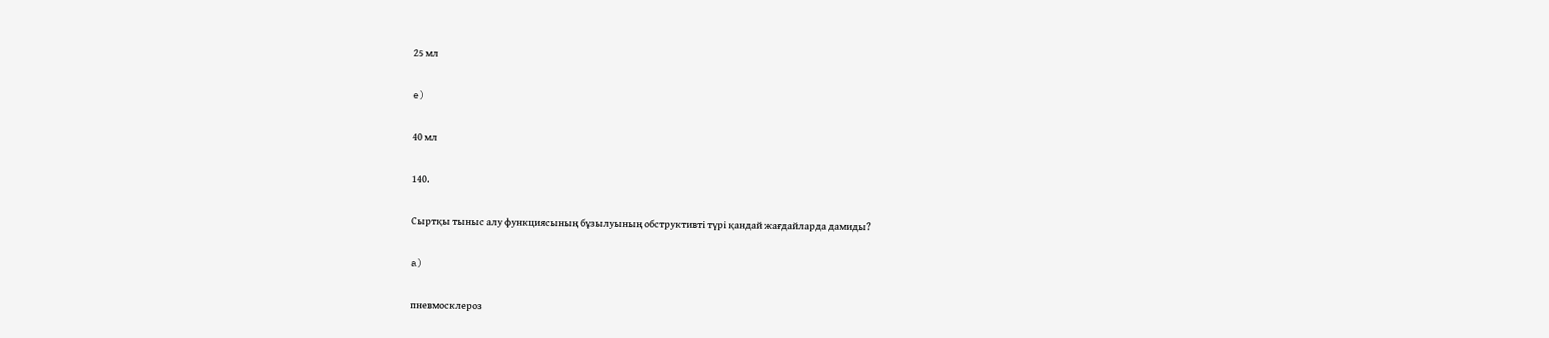25 мл

e)

40 мл

140.

Сыртқы тыныс алу функциясының бұзылуының обструктивті түрі қандай жағдайларда дамиды?

a)

пневмосклероз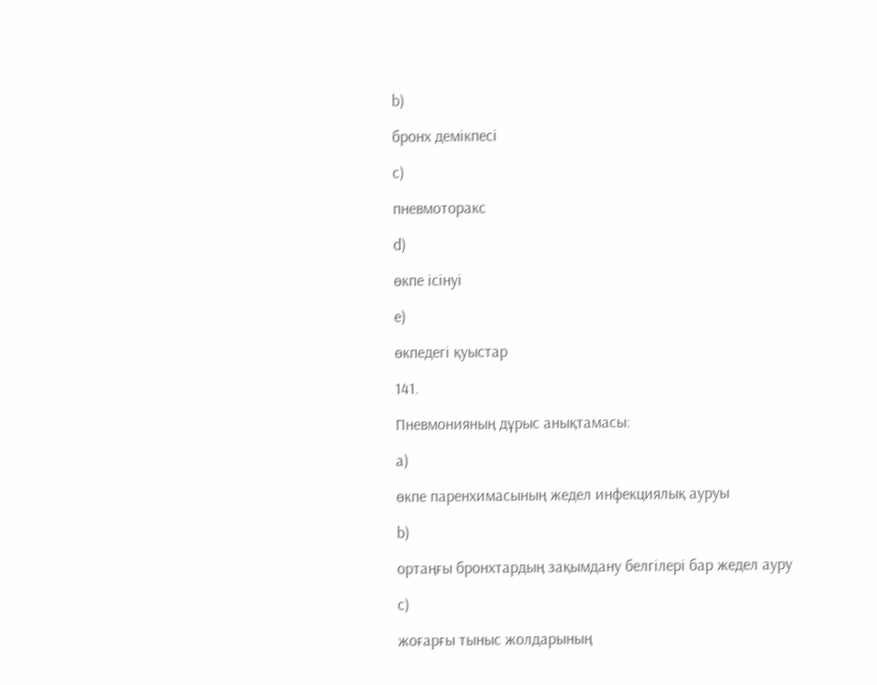b)

бронх демікпесі

c)

пневмоторакс

d)

өкпе ісінуі

e)

өкпедегі қуыстар

141.

Пневмонияның дұрыс анықтамасы:

a)

өкпе паренхимасының жедел инфекциялық ауруы

b)

ортаңғы бронхтардың зақымдану белгілері бар жедел ауру

c)

жоғарғы тыныс жолдарының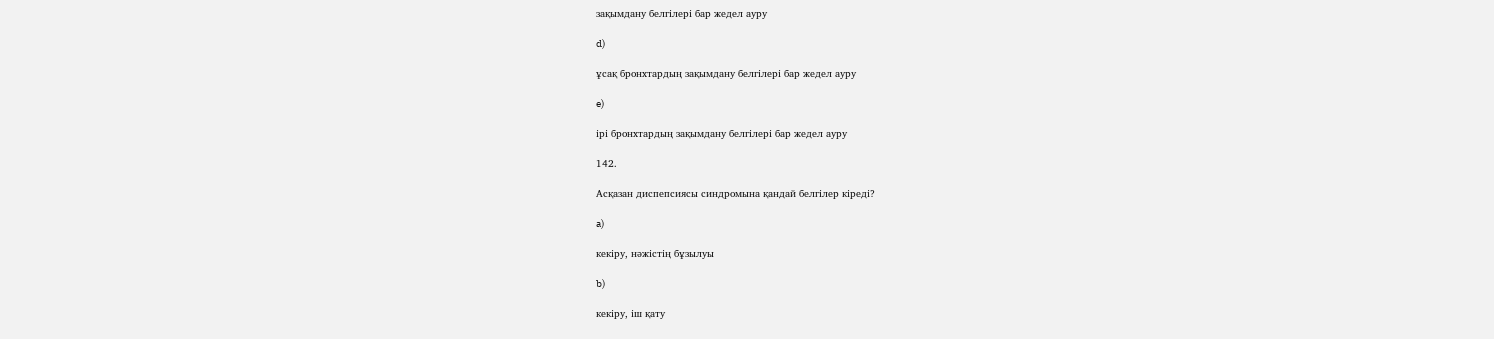зақымдану белгілері бар жедел ауру

d)

ұсақ бронхтардың зақымдану белгілері бар жедел ауру

e)

ірі бронхтардың зақымдану белгілері бар жедел ауру

142.

Асқазан диспепсиясы синдромына қандай белгілер кіреді?

a)

кекіру, нәжістің бұзылуы

b)

кекіру, іш қату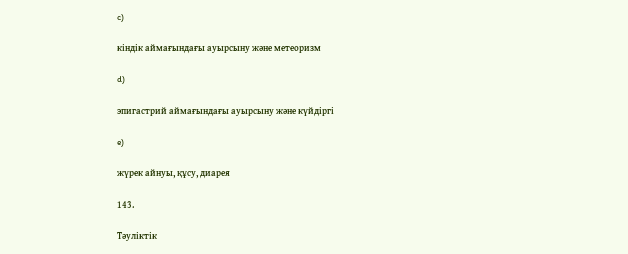c)

кіндік аймағындағы ауырсыну және метеоризм

d)

эпигастрий аймағындағы ауырсыну және күйдіргі

e)

жүрек айнуы, құсу, диарея

143.

Тәуліктік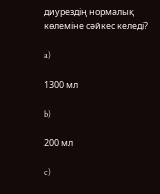диурездің нормалық көлеміне сәйкес келеді?

a)

1300 мл

b)

200 мл

c)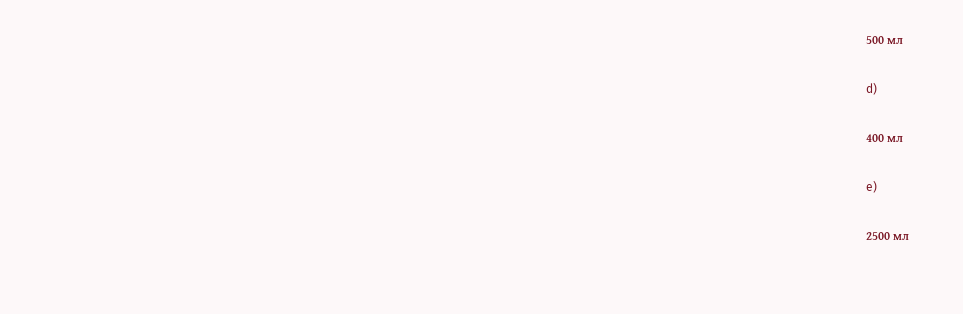500 мл

d)

400 мл

e)

2500 мл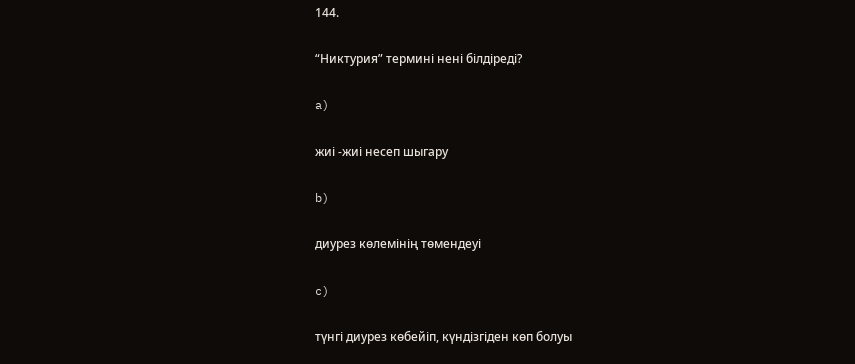144.

“Никтурия” термині нені білдіреді?

a)

жиі -жиі несеп шыгару

b)

диурез көлемінің төмендеуі

c)

түнгі диурез көбейіп, күндізгіден көп болуы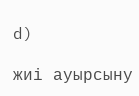d)

жиі ауырсыну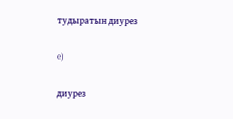тудыратын диурез

e)

диурез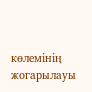көлемінің жогарылауы